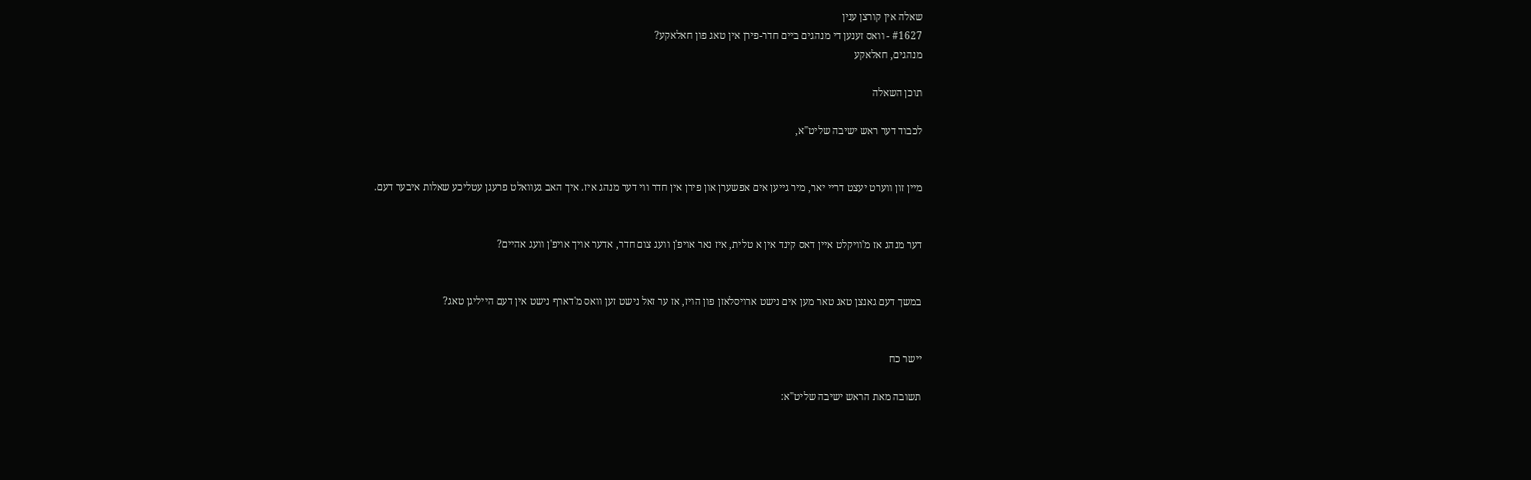שאלה אין קורצן ענין
#1627 - וואס זענען די מנהגים ביים חדר-פירן אין טאג פון חאלאקע?
מנהגים, חאלאקע

תוכן השאלה

לכבוד דער ראש ישיבה שליט"א,


מיין זון ווערט יעצט דריי יאר, מיר גייען אים אפשערן און פירן אין חדר ווי דער מנהג איז. איך האב געוואלט פרעגן עטליכע שאלות איבער דעם.


דער מנהג אז מ'וויקלט איין דאס קינד אין א טלית, איז נאר אויפ'ן וועג צום חדר, אדער אויך אויפ'ן וועג אהיים?


במשך דעם גאנצן טאג טאר מען אים נישט ארויסלאזן פון הויז, אז ער זאל נישט זען וואס מ'דארף נישט אין דעם הייליגן טאג?


יישר כח

תשובה מאת הראש ישיבה שליט"א: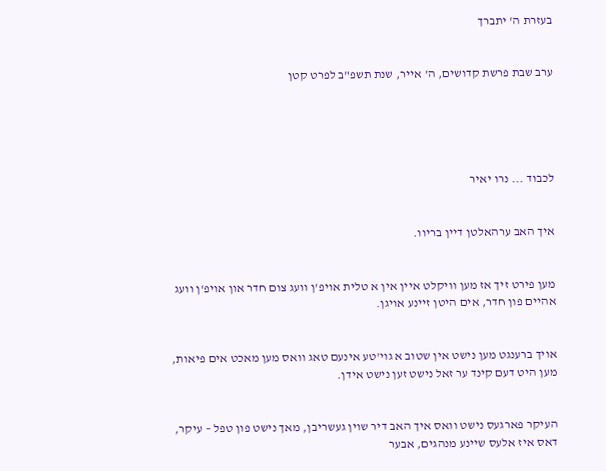בעזרת ה' יתברך


ערב שבת פרשת קדושים, ה' אייר, שנת תשפ"ב לפרט קטן





לכבוד ... נרו יאיר


איך האב ערהאלטן דיין בריוו.


מען פירט זיך אז מען וויקלט איין אין א טלית אויפ'ן וועג צום חדר און אויפ'ן וועג אהיים פון חדר, אים היטן זיינע אויגן.


אויך ברענגט מען נישט אין שטוב א גוי'טע אינעם טאג וואס מען מאכט אים פיאות, מען היט דעם קינד ער זאל נישט זען נישט אידן.


העיקר פארגעס נישט וואס איך האב דיר שוין געשריבן, מאך נישט פון טפל – עיקר, דאס איז אלעס שיינע מנהגים, אבער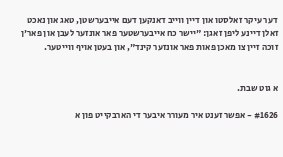דער עיקר זאלסטו און דיין ווייב דאנקען דעם אייבערשטן, טאג און נאכט זאלן דיינע ליפן זאגן: "יישר כח אייבערשטער פאר אונזער לעבן און פאר'ן זוכה זיין צו מאכן פאות פאר אונזער קינד", און בעטן אויף ווייטער.


א גוט שבת.

#1626 - אפשר זענט איר מעורר איבער די הארבקייט פון א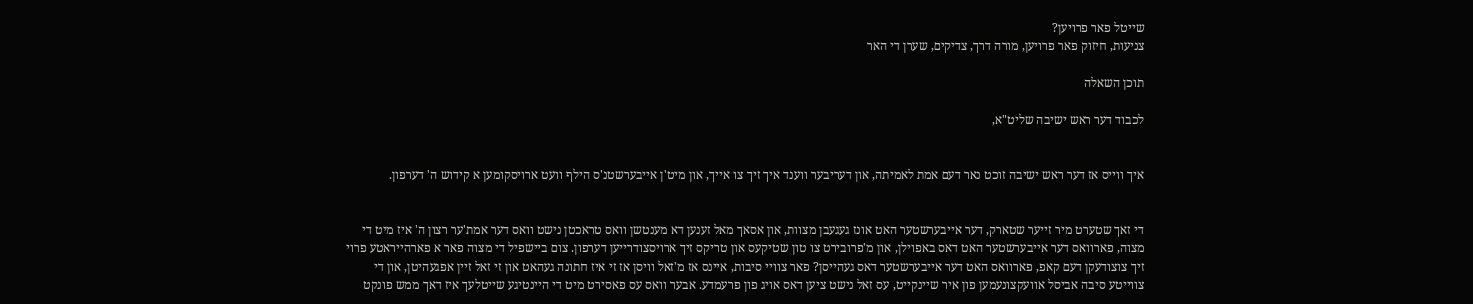שייטל פאר פרויען?
צניעות, חיזוק פאר פרויען, מורה דרך, צדיקים, שערן די האר

תוכן השאלה

לכבוד דער ראש ישיבה שליט"א,


איך ווייס אז דער ראש ישיבה זוכט נאר דעם אמת לאמיתה, און דעריבער ווענד איך זיך צו אייך, און מיט'ן אייבערשטנ'ס הילף וועט ארויסקומען א קידוש ה' דערפון.


די זאך שטערט מיר זייער שטארק, דער אייבערשטער האט אונז געגעבן מצוות, און אסאך מאל זענען דא מענטשן וואס טראכטן נישט וואס דער אמת'ער רצון ה' איז מיט די מצוה, פארוואס דער אייבערשטער האט דאס באפוילן, און מ'פרובירט צו טון שטיקעס און טריקס זיך ארויסצודרייען דערפון. צום ביישפיל די מצוה פאר א פארהייראטע פרוי זיך צוצודעקן דעם קאפ, פארוואס האט דער אייבערשטער דאס געהייסן? פאר צוויי סיבות, איינס אז מ'זאל וויסן אז זי איז חתונה געהאט און זי זאל זיין אפגעהיטן, און די צווייטע סיבה אביסל אוועקצונעמען פון איר שיינקייט, עס זאל נישט ציען דאס אויג פון פרעמדע. אבער וואס עס פאסירט מיט די היינטיגע שייטלעך איז דאך ממש פונקט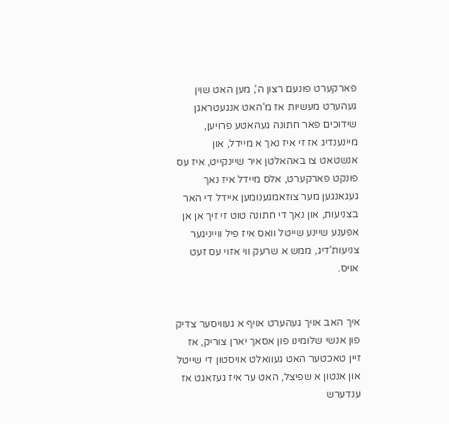פארקערט פונעם רצון ה', מען האט שוין געהערט מעשיות אז מ'האט אנגעטראגן שידוכים פאר חתונה געהאטע פרויען, מיינענדיג אז זי איז נאך א מיידל, און אנשטאט צו באהאלטן איר שיינקייט, איז עס פונקט פארקערט, אלס מיידל איז נאך געגאנגען מער צוזאמגענומען איידל די האר בצניעות, און נאך די חתונה טוט זי זיך אן אן אפענע שיינע שייטל וואס איז פיל ווייניגער צניעות'דיג, ממש א שרעק ווי אזוי עס זעט אויס.


איך האב אויך געהערט אויף א געוויסער צדיק פון אנשי שלומינו פון אסאך יארן צוריק, אז זיין טאכטער האט געוואלט אויסטון די שייטל און אנטון א שפיצל, האט ער איז געזאגט אז ענדערש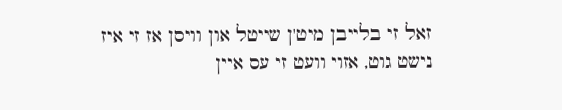זאל זי בלייבן מיט'ן שייטל און וויסן אז זי איז נישט גוט, אזוי וועט זי עס איין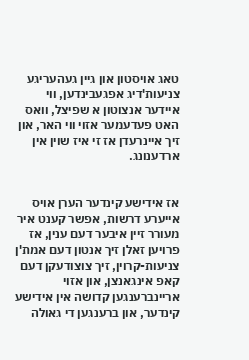טאג אויסטון און גיין געהעריגע צניעות'דיג אפגעבינדען, ווי איידער אנצוטון א שפיצל, וואס האט פעדעמער אזוי ווי האר, און זיך איינרעדן אז זי איז שוין אין ארדענונג.


אז אידישע קינדער הערן אויס אייערע דרשות, אפשר קענט איר מעורר זיין איבער דעם ענין, אז פרויען זאלן זיך אנטון דעם אמת'ן צניעות-קרוין, זיך צוצודעקן דעם קאפ אינגאנצן, און אזוי אריינברענגען קדושה אין אידישע קינדער, און ברענגען די גאולה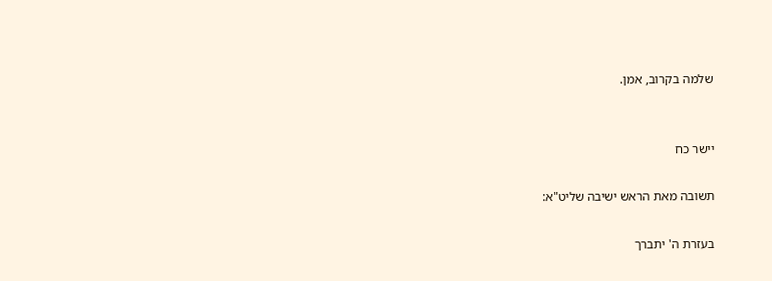שלמה בקרוב, אמן.


יישר כח

תשובה מאת הראש ישיבה שליט"א:

בעזרת ה' יתברך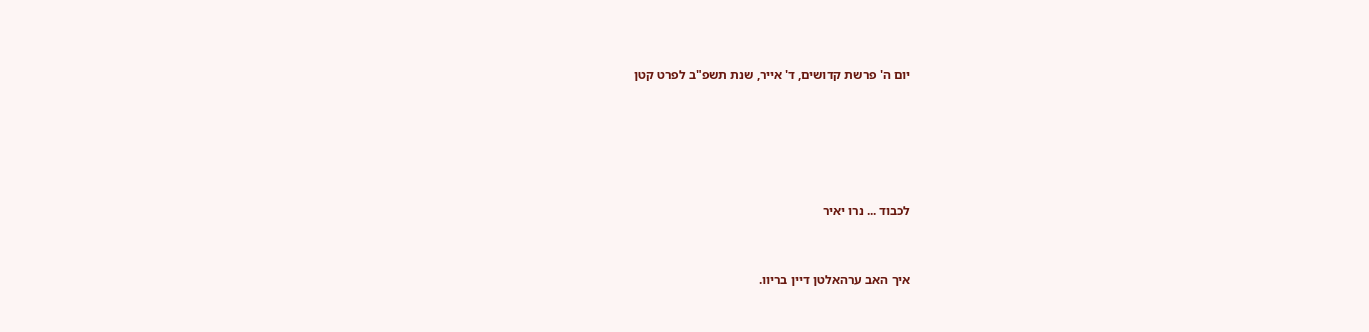יום ה' פרשת קדושים, ד' אייר, שנת תשפ"ב לפרט קטן





לכבוד ... נרו יאיר


איך האב ערהאלטן דיין בריוו.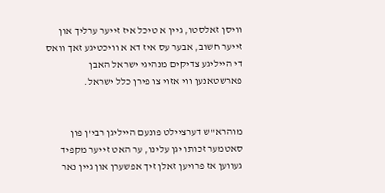וויסן זאלסטו, גיין א טיכל איז זייער ערליך און זייער חשוב, אבער עס איז דא א וויכטיגע זאך וואס די הייליגע צדיקים מנהיגי ישראל האבן פארשטאנען ווי אזוי צו פירן כלל ישראל.


מוהרא"ש דערציילט פונעם הייליגן רבי'ן פון סאטמער זכותו יגן עלינו, ער האט זייער מקפיד געווען אז פרויען זאלן זיך אפשערן און גיין נאר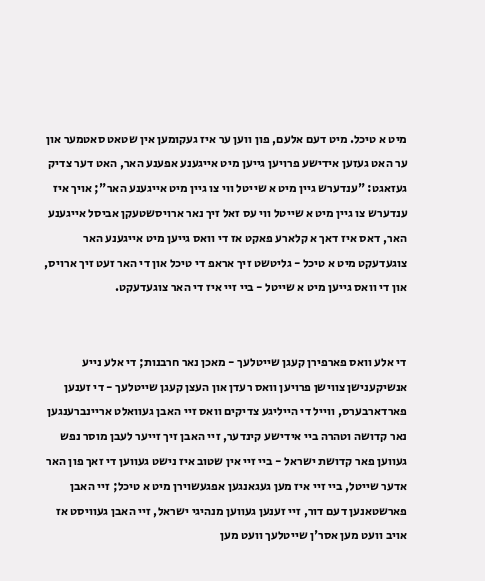מיט א טיכל. מיט דעם אלעם, פון ווען ער איז געקומען אין שטאט סאטמער און ער האט געזען אידישע פרויען גייען מיט אייגענע אפענע האר, האט דער צדיק געזאגט: "ענדערש גיין מיט א שייטל ווי צו גיין מיט אייגענע האר"; אויך איז ענדערש צו גיין מיט א שייטל ווי עס זאל זיך נאר ארויסשטעקן אביסל אייגענע האר, דאס איז דאך א קלארע פאקט אז די וואס גייען מיט אייגענע האר צוגעדעקט מיט א טיכל - גליטשט זיך אראפ די טיכל און די האר זעט זיך ארויס, און די וואס גייען מיט א שייטל - ביי זיי איז די האר צוגעדעקט.


די אלע וואס פארפירן קעגן שייטלעך - מאכן נאר חרבנות; די אלע נייע אנשיקענישן צווישן פרויען וואס רעדן און העצן קעגן שייטלעך - די זענען פארדארבערס, ווייל די הייליגע צדיקים וואס זיי האבן געוואלט אריינברענגען נאר קדושה וטהרה ביי אידישע קינדער, זיי האבן זיך זייער לעבן מוסר נפש געווען פאר קדושת ישראל - ביי זיי אין שטוב איז נישט געווען די זאך פון האר אדער שייטל, ביי זיי איז מען געגאנגען אפגעשוירן מיט א טיכל; זיי האבן פארשטאנען דעם דור, זיי זענען געווען מנהיגי ישראל, זיי האבן געוויסט אז אויב וועט מען אסר'ן שייטלעך וועט מען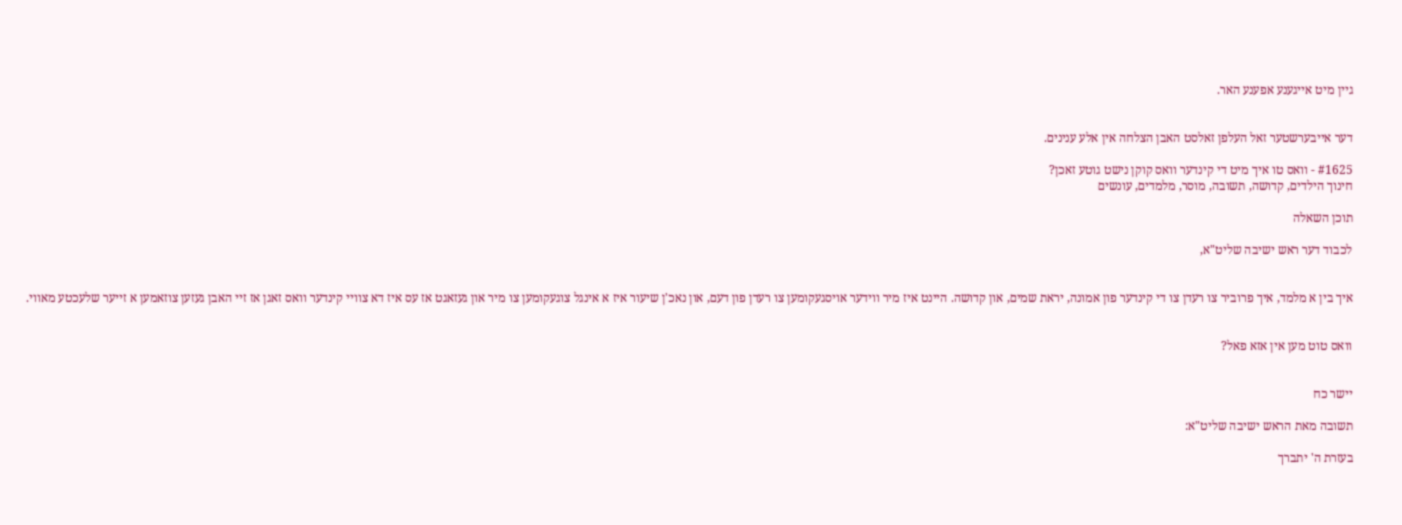גיין מיט אייגענע אפענע האר.


דער אייבערשטער זאל העלפן זאלסט האבן הצלחה אין אלע ענינים.

#1625 - וואס טו איך מיט די קינדער וואס קוקן נישט גוטע זאכן?
חינוך הילדים, קדושה, תשובה, מוסר, מלמדים, עונשים

תוכן השאלה

לכבוד דער ראש ישיבה שליט"א,


איך בין א מלמד, איך פרוביר צו רעדן צו די קינדער פון אמונה, יראת שמים, און קדושה. היינט איז מיר ווידער אויסגעקומען צו רעדן פון דעם, און נאכ'ן שיעור איז א אינגל צוגעקומען צו מיר און געזאגט אז עס איז דא צוויי קינדער וואס זאגן אז זיי האבן געזען צוזאמען א זייער שלעכטע מאווי.


וואס טוט מען אין אזא פאל?


יישר כח

תשובה מאת הראש ישיבה שליט"א:

בעזרת ה' יתברך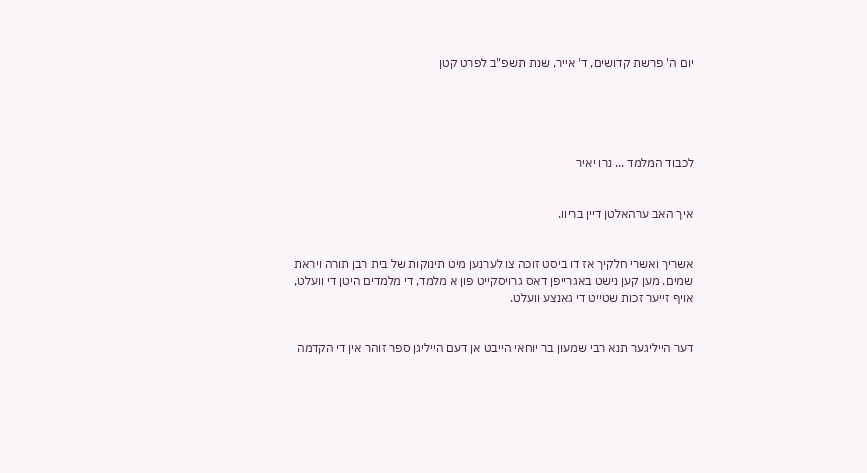יום ה' פרשת קדושים, ד' אייר, שנת תשפ"ב לפרט קטן





לכבוד המלמד ... נרו יאיר


איך האב ערהאלטן דיין בריוו.


אשריך ואשרי חלקיך אז דו ביסט זוכה צו לערנען מיט תינוקות של בית רבן תורה ויראת שמים. מען קען נישט באגרייפן דאס גרויסקייט פון א מלמד, די מלמדים היטן די וועלט, אויף זייער זכות שטייט די גאנצע וועלט.


דער הייליגער תנא רבי שמעון בר יוחאי הייבט אן דעם הייליגן ספר זוהר אין די הקדמה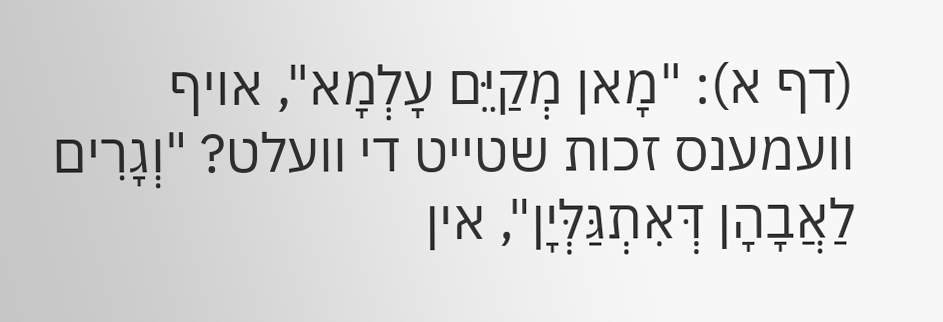(דף א): "מָאן מְקַיֵּם עָלְמָא", אויף וועמענס זכות שטייט די וועלט? "וְגָרִים לַאֲבָהָן דְּאִתְגַּלְּיָן", אין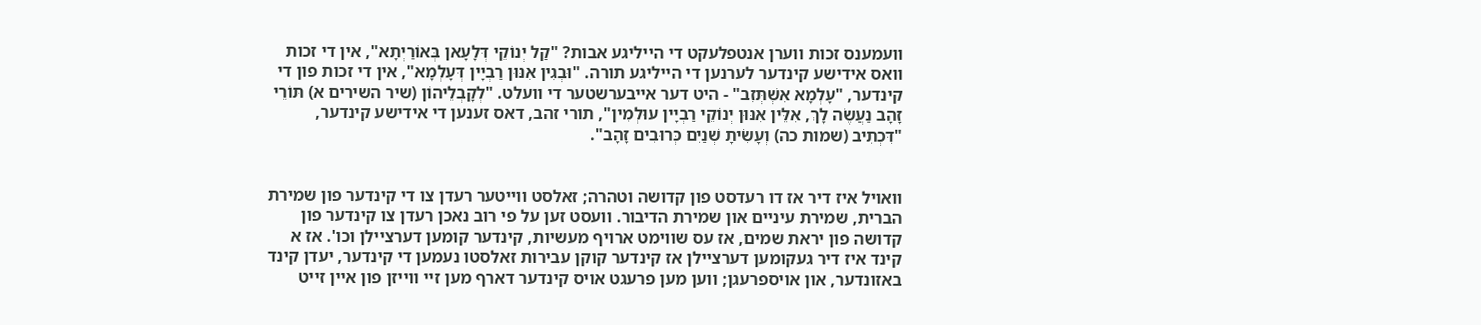וועמענס זכות ווערן אנטפלעקט די הייליגע אבות? "קַל יְנוֹקֵי דְּלָעָאן בְּאוֹרַיְתָא", אין די זכות וואס אידישע קינדער לערנען די הייליגע תורה. "וּבְגִין אִנּוּן רַבְיָין דְּעָלְמָא", אין די זכות פון די קינדער, "עָלְמָא אִשְׁתְּזִב" - היט דער אייבערשטער די וועלט. "לְקָבְלֵיהוֹן (שיר השירים א) תּוֹרֵי זָהָב נַעֲשֶׂה לָךְ, אִלֵּין אִנּוּן יְנוֹקֵי רַבְיָין עוּלְמִין", תורי זהב, דאס זענען די אידישע קינדער, "דִּכְתִיב (שמות כה) וְעָשִׂיתָ שְׁנַיִם כְּרוּבִים זָהָב".


וואויל איז דיר אז דו רעדסט פון קדושה וטהרה; זאלסט ווייטער רעדן צו די קינדער פון שמירת הברית, שמירת עיניים און שמירת הדיבור. וועסט זען על פי רוב נאכן רעדן צו קינדער פון קדושה פון יראת שמים, אז עס שווימט ארויף מעשיות, קינדער קומען דערציילן וכו'. אז א קינד איז דיר געקומען דערציילן אז קינדער קוקן עבירות זאלסטו נעמען די קינדער, יעדן קינד באזונדער, און אויספרעגן; ווען מען פרעגט אויס קינדער דארף מען זיי ווייזן פון איין זייט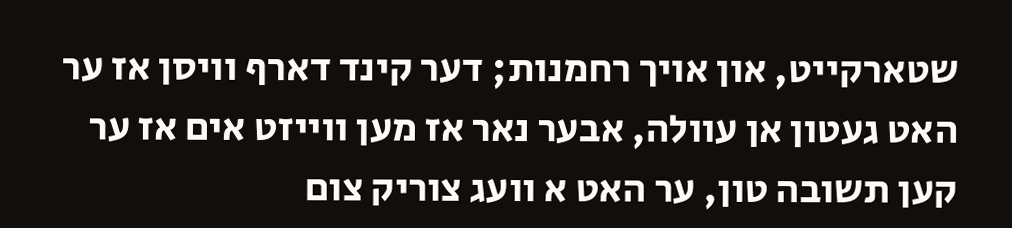שטארקייט, און אויך רחמנות; דער קינד דארף וויסן אז ער האט געטון אן עוולה, אבער נאר אז מען ווייזט אים אז ער קען תשובה טון, ער האט א וועג צוריק צום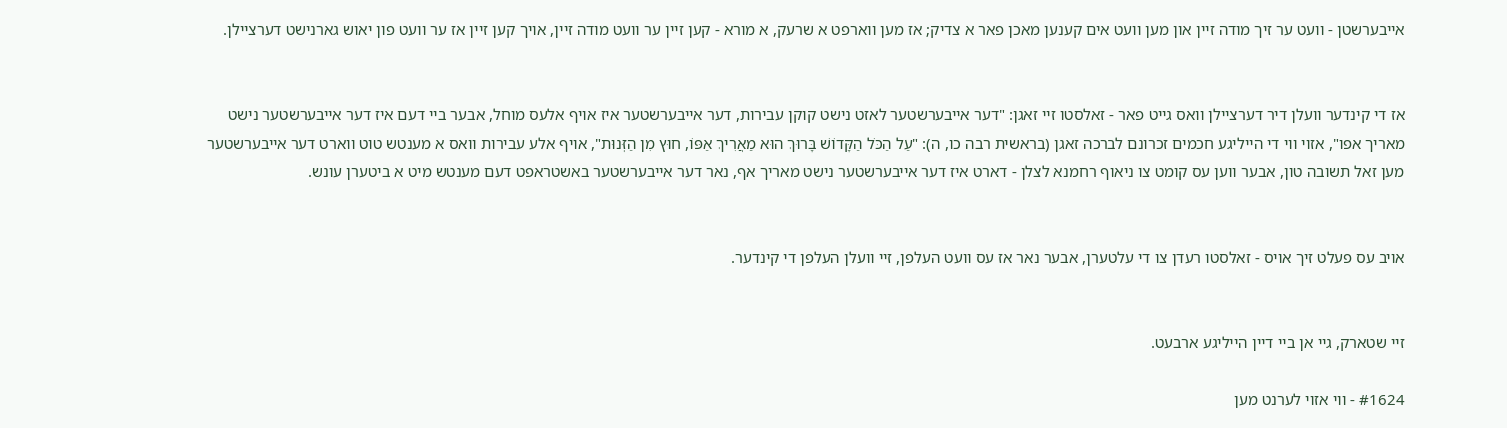אייבערשטן - וועט ער זיך מודה זיין און מען וועט אים קענען מאכן פאר א צדיק; אז מען ווארפט א שרעק, א מורא - קען זיין ער וועט מודה זיין, אויך קען זיין אז ער וועט פון יאוש גארנישט דערציילן.


אז די קינדער וועלן דיר דערציילן וואס גייט פאר - זאלסטו זיי זאגן: "דער אייבערשטער לאזט נישט קוקן עבירות, דער אייבערשטער איז אויף אלעס מוחל, אבער ביי דעם איז דער אייבערשטער נישט מאריך אפו", אזוי ווי די הייליגע חכמים זכרונם לברכה זאגן (בראשית רבה כו, ה): "עַל הַכֹּל הַקָּדוֹשׁ בָּרוּךְ הוּא מַאֲרִיךְ אַפּוֹ, חוּץ מִן הַזְּנוּת", אויף אלע עבירות וואס א מענטש טוט ווארט דער אייבערשטער מען זאל תשובה טון, אבער ווען עס קומט צו ניאוף רחמנא לצלן - דארט איז דער אייבערשטער נישט מאריך אף, נאר דער אייבערשטער באשטראפט דעם מענטש מיט א ביטערן עונש.


אויב עס פעלט זיך אויס - זאלסטו רעדן צו די עלטערן, אבער נאר אז עס וועט העלפן, זיי וועלן העלפן די קינדער.


זיי שטארק, גיי אן ביי דיין הייליגע ארבעט.

#1624 - ווי אזוי לערנט מען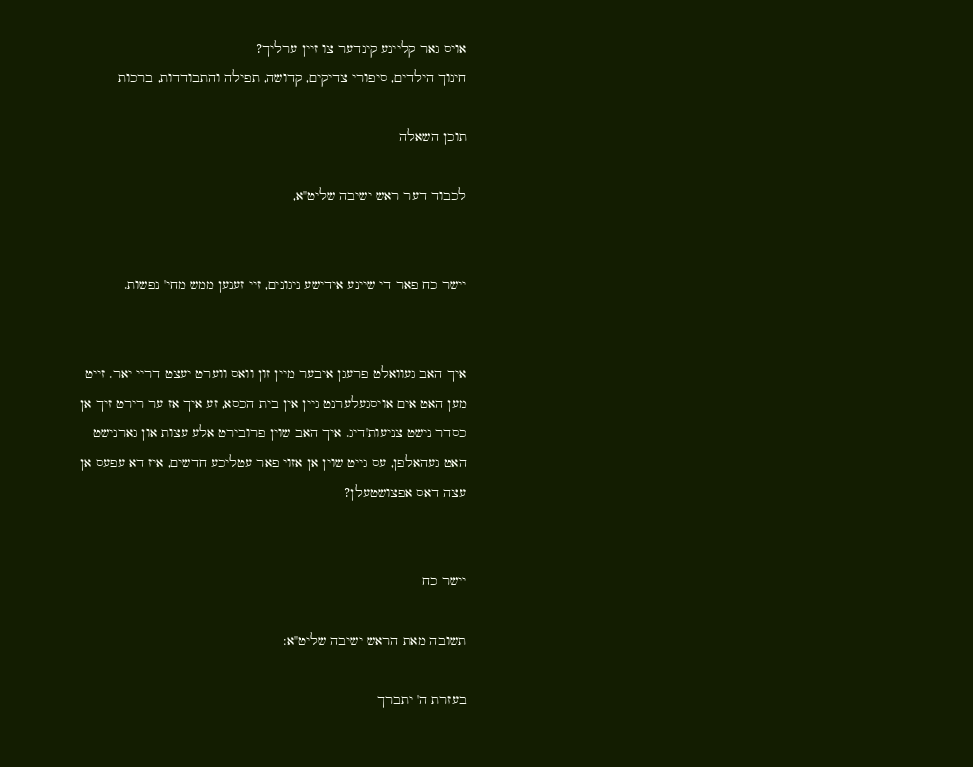אויס גאר קליינע קינדער צו זיין ערליך?
חינוך הילדים, סיפורי צדיקים, קדושה, תפילה והתבודדות, ברכות

תוכן השאלה

לכבוד דער ראש ישיבה שליט"א,


יישר כח פאר די שיינע אידישע ניגונים, זיי זענען ממש מחי' נפשות.


איך האב געוואלט פרעגן איבער מיין זון וואס ווערט יעצט דריי יאר. זייט מען האט אים אויסגעלערנט גיין אין בית הכסא, זע איך אז ער רירט זיך אן כסדר נישט צניעות'דיג. איך האב שוין פרובירט אלע עצות און גארנישט האט געהאלפן, עס גייט שוין אן אזוי פאר עטליכע חדשים, איז דא עפעס אן עצה דאס אפצושטעלן?


יישר כח

תשובה מאת הראש ישיבה שליט"א:

בעזרת ה' יתברך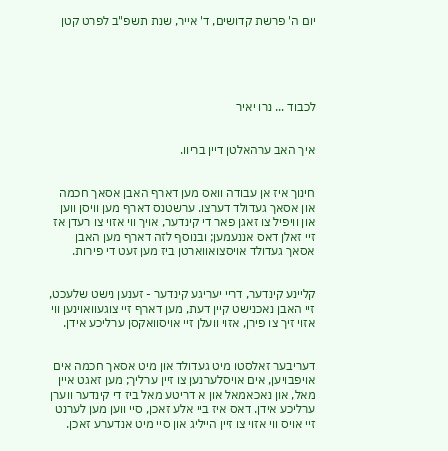יום ה' פרשת קדושים, ד' אייר, שנת תשפ"ב לפרט קטן





לכבוד ... נרו יאיר


איך האב ערהאלטן דיין בריוו.


חינוך איז אן עבודה וואס מען דארף האבן אסאך חכמה און אסאך געדולד דערצו. ערשטנס דארף מען וויסן ווען און וויפיל צו זאגן פאר די קינדער, אויך ווי אזוי צו רעדן אז זיי זאלן דאס אננעמען; ובנוסף לזה דארף מען האבן אסאך געדולד אויסצואווארטן ביז מען זעט די פירות.


קליינע קינדער, דריי יעריגע קינדער - זענען נישט שלעכט, זיי האבן נאכנישט קיין דעת, מען דארף זיי צוגעוואוינען ווי אזוי זיך צו פירן, אזוי וועלן זיי אויסוואקסן ערליכע אידן.


דעריבער זאלסטו מיט געדולד און מיט אסאך חכמה אים אויפבויען, אים אויסלערנען צו זיין ערליך; מען זאגט איין מאל, און נאכאמאל און א דריטע מאל ביז די קינדער ווערן ערליכע אידן. דאס איז ביי אלע זאכן, סיי ווען מען לערנט זיי אויס ווי אזוי צו זיין הייליג און סיי מיט אנדערע זאכן.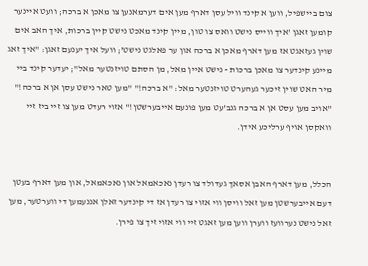צום ביישפיל, ווען א קינד וויל עסן דארף מען אים דערמאנען צו מאכן א ברכה; וועט איינער קומען זאגן 'איך ווייס נישט וואס צו טון, מיין קינד מאכט נישט קיין ברכות, איך האב אים שוין געזאגט אז מען דארף מאכן א ברכה און ער פאלגט נישט'; וועל איך יענעם זאגן: "איך זאג מיינע קינדער צו מאכן ברכות - נישט איין מאל, מן הסתם טויזנטער מאל"; יעדער קינד ביי מיר האט שוין זיכער געהערט טויזנטער מאל: "א ברכה!" "מען טאר נישט עסן אן א ברכה!" "אויב מען עסט אן א ברכה גנב'עט מען פונעם אייבערשטן!" אזוי רעדט מען צו זיי ביז זיי וואקסן אויף ערליכע אידן.


הכלל, מען דארף האבן אסאך געדולד צו רעדן נאכאמאל און נאכאמאל, און מען דארף בעטן דעם אייבערשטן מען זאל וויסן ווי אזוי צו רעדן אז די קינדער זאלן אננעמען די ווערטער, מען זאל נישט נערוועז ווערן ווען מען זאגט זיי ווי אזוי זיך צו פירן.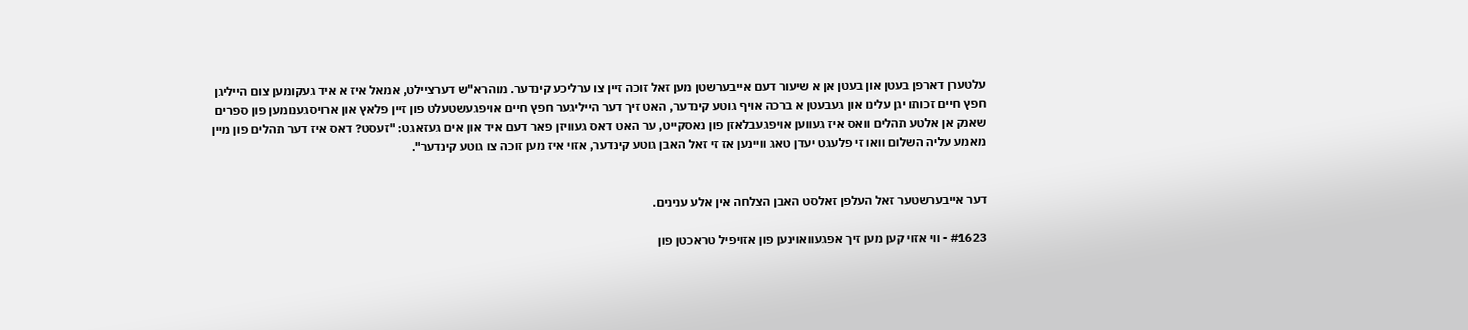עלטערן דארפן בעטן און בעטן אן א שיעור דעם אייבערשטן מען זאל זוכה זיין צו ערליכע קינדער. מוהרא"ש דערציילט, אמאל איז א איד געקומען צום הייליגן חפץ חיים זכותו יגן עלינו און געבעטן א ברכה אויף גוטע קינדער, האט זיך דער הייליגער חפץ חיים אויפגעשטעלט פון זיין פלאץ און ארויסגענומען פון ספרים שאנק אן אלטע תהלים וואס איז געווען אויפגעבלאזן פון נאסקייט, ער האט דאס געוויזן פאר דעם איד און אים געזאגט: "זעסט? דאס איז דער תהלים פון מיין מאמע עליה השלום וואו זי פלעגט יעדן טאג וויינען אז זי זאל האבן גוטע קינדער, אזוי איז מען זוכה צו גוטע קינדער".


דער אייבערשטער זאל העלפן זאלסט האבן הצלחה אין אלע ענינים.

#1623 - ווי אזוי קען מען זיך אפגעוואוינען פון אזויפיל טראכטן פון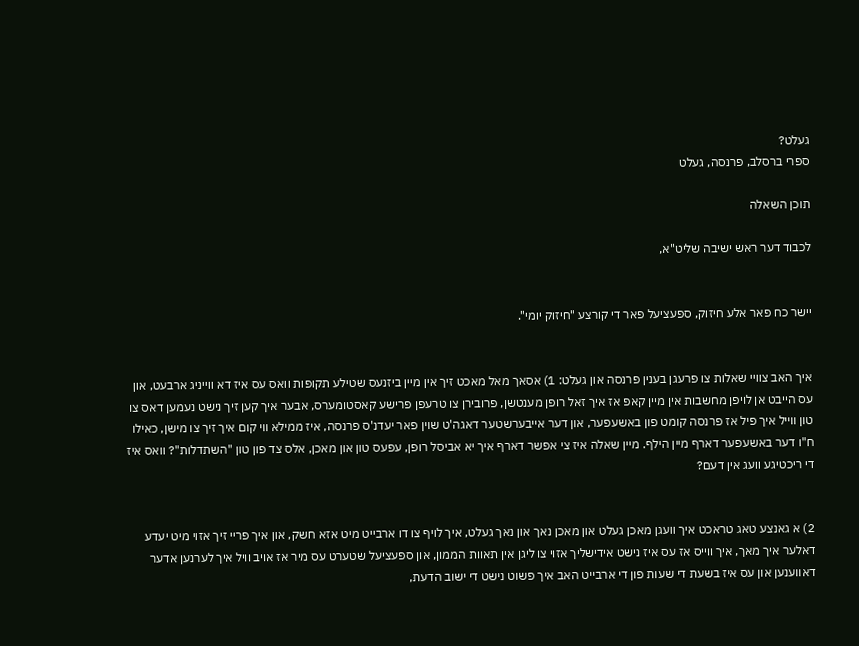געלט?
ספרי ברסלב, פרנסה, געלט

תוכן השאלה

לכבוד דער ראש ישיבה שליט"א,


יישר כח פאר אלע חיזוק, ספעציעל פאר די קורצע "חיזוק יומי".


איך האב צוויי שאלות צו פרעגן בענין פרנסה און געלט: 1) אסאך מאל מאכט זיך אין מיין ביזנעס שטילע תקופות וואס עס איז דא ווייניג ארבעט, און עס הייבט אן לויפן מחשבות אין מיין קאפ אז איך זאל רופן מענטשן, פרובירן צו טרעפן פרישע קאסטומערס, אבער איך קען זיך נישט נעמען דאס צו טון ווייל איך פיל אז פרנסה קומט פון באשעפער, און דער אייבערשטער דאגה'ט שוין פאר יעדנ'ס פרנסה, איז ממילא ווי קום איך זיך צו מישן, כאילו ח"ו דער באשעפער דארף מיין הילף. מיין שאלה איז צי אפשר דארף איך יא אביסל רופן, עפעס טון און מאכן, אלס צד פון טון "השתדלות"? וואס איז די ריכטיגע וועג אין דעם?


2) א גאנצע טאג טראכט איך וועגן מאכן געלט און מאכן נאך און נאך געלט, איך לויף צו דו ארבייט מיט אזא חשק, און איך פריי זיך אזוי מיט יעדע דאלער איך מאך, איך ווייס אז עס איז נישט אידישליך אזוי צו ליגן אין תאוות הממון, און ספעציעל שטערט עס מיר אז אויב וויל איך לערנען אדער דאווענען און עס איז בשעת די שעות פון די ארבייט האב איך פשוט נישט די ישוב הדעת,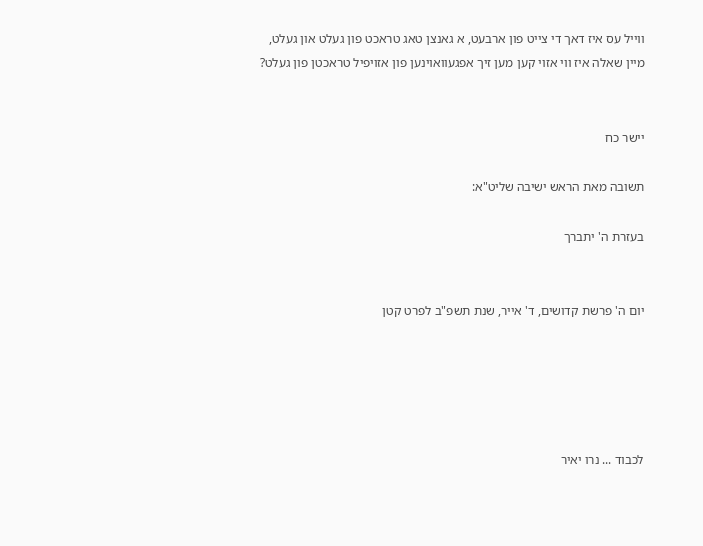ווייל עס איז דאך די צייט פון ארבעט, א גאנצן טאג טראכט פון געלט און געלט, מיין שאלה איז ווי אזוי קען מען זיך אפגעוואוינען פון אזויפיל טראכטן פון געלט?


יישר כח

תשובה מאת הראש ישיבה שליט"א:

בעזרת ה' יתברך


יום ה' פרשת קדושים, ד' אייר, שנת תשפ"ב לפרט קטן





לכבוד ... נרו יאיר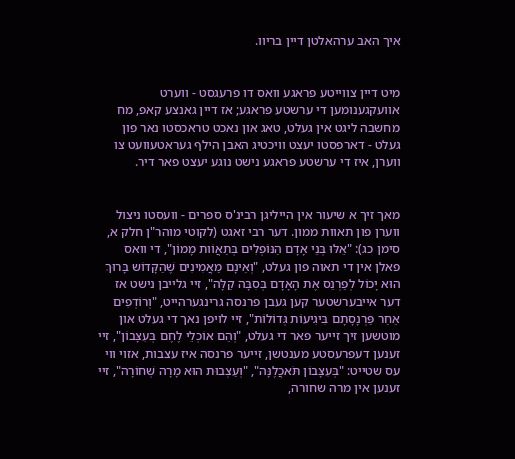איך האב ערהאלטן דיין בריוו.


מיט דיין צווייטע פראגע וואס דו פרעגסט - ווערט אוועקגענומען די ערשטע פראגע; אז דיין גאנצע קאפ, מח מחשבה ליגט אין געלט, טאג און נאכט טראכסטו נאר פון געלט - דארפסטו יעצט וויכטיג האבן הילף געראטעוועט צו ווערן, איז די ערשטע פראגע נישט נוגע יעצט פאר דיר.


מאך זיך א שיעור אין הייליגן רבינ'ס ספרים - וועסטו ניצול ווערן פון תאוות ממון. דער רבי זאגט (לקוטי מוהר"ן חלק א, סימן כג): "אֵלּוּ בְּנֵי אָדָם הַנּוֹפְלִים בְּתַאֲוֹות מָמוֹן", די וואס פאלן אין די תאוה פון געלט, "וְאֵינָם מַאֲמִינִים שֶׁהַקָּדוֹש בָּרוּךְ הוּא יָכוֹל לְפַרְנֵס אֶת הָאָדָם בְּסִבָּה קַלָּה", זיי גלייבן נישט אז דער אייבערשטער קען געבן פרנסה גרינגערהייט, "וְרוֹדְפִים אַחַר פַּרְנָסָתָם בִּיגִיעוֹת גְּדוֹלוֹת", זיי לויפן נאך די געלט און מוטשען זיך זייער פאר די געלט, "וְהֵם אוֹכְלֵי לֶחֶם בְּעִצָּבוֹן", זיי זענען דעפרעסטע מענטשן, זייער פרנסה איז עצבות, אזוי ווי עס שטייט: "בְּעִצָּבוֹן תֹּאכֲלֶנָּה", "וְעַצְבוּת הוּא מָרָה שְׁחוֹרָה", זיי זענען אין מרה שחורה,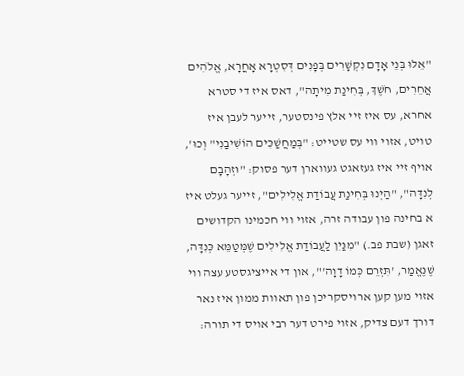"אֵלּוּ בְּנֵי אָדָם נִקְשָׁרִים בְּפָנִים דְּסִטְרָא אָחֳרָא, אֱלֹהִים אֲחֵרִים, חֹשֶׁךְ, בְּחִינַת מִיתָה", דאס איז די סטרא אחרא, עס איז זיי אלץ פינסטער, זייער לעבן איז טויט, אזוי ווי עס שטייט: "בְּמַחֲשַׁכִּים הוֹשִׁיבַנִי" וְכוּ', אויף זיי איז געזאגט געווארן דער פסוק: "וּזְהָבָם לְנִדָּה", "הַיְנוּ בְּחִינַת עֲבוֹדַת אֱלִילִים", זייער געלט איז א בחינה פון עבודה זרה, אזוי ווי חכמינו הקדושים זאגן (שבת פב.) "מִנַּיִן לַעֲבוֹדַת אֱלִילִים שֶׁמְּטַמֵּא כְּנִדָּה, שֶׁנֶּאֱמַר, 'תִּזְרֵם כְּמוֹ דָוָה'", און די אייציגסטע עצה ווי אזוי מען קען ארויסקריכן פון תאוות ממון איז נאר דורך דעם צדיק, אזוי פירט דער רבי אויס די תורה: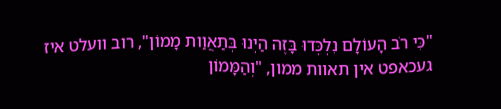"כִּי רֹב הָעוֹלָם נִלְכְּדוּ בָּזֶה הַיְנוּ בְּתַאֲוַות מָמוֹן", רוב וועלט איז געכאפט אין תאוות ממון, "וְהַמָּמוֹן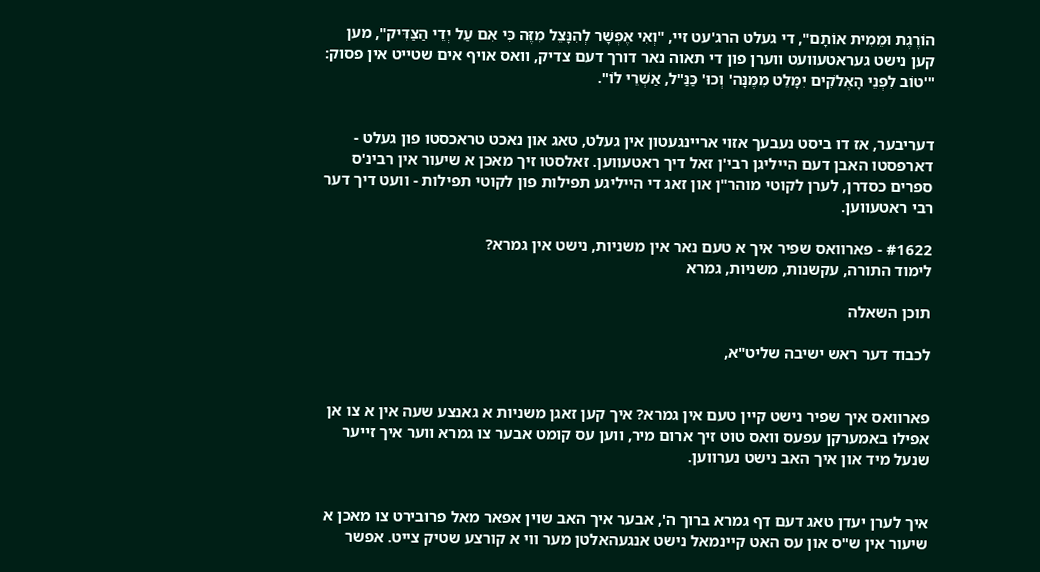הוֹרֶגֶת וּמֵמִית אוֹתָם", די געלט הרג'עט זיי, "וְאִי אֶפְשָׁר לְהִנָּצֵל מִזֶּה כִּי אִם עַל יְדֵי הַצַּדִּיק", מען קען נישט געראטעוועט ווערן פון די תאוה נאר דורך דעם צדיק, וואס אויף אים שטייט אין פסוק: "'טוֹב לִפְנֵי הָאֶלֹקִים יִמָּלֵט מִמֶּנָּה' וְכוּ' כַּנַּ"ל, אַשְׁרֵי לוֹ".


דעריבער, אז דו ביסט נעבעך אזוי אריינגעטון אין געלט, טאג און נאכט טראכסטו פון געלט - דארפסטו האבן דעם הייליגן רבי'ן זאל דיך ראטעווען. זאלסטו זיך מאכן א שיעור אין רבינ'ס ספרים כסדרן, לערן לקוטי מוהר"ן און זאג די הייליגע תפילות פון לקוטי תפילות - וועט דיך דער רבי ראטעווען.

#1622 - פארוואס שפיר איך א טעם נאר אין משניות, נישט אין גמרא?
לימוד התורה, עקשנות, משניות, גמרא

תוכן השאלה

לכבוד דער ראש ישיבה שליט"א,


פארוואס איך שפיר נישט קיין טעם אין גמרא? איך קען זאגן משניות א גאנצע שעה אין א צו אן אפילו באמערקן עפעס וואס טוט זיך ארום מיר, ווען עס קומט אבער צו גמרא ווער איך זייער שנעל מיד און איך האב נישט נערווען.


איך לערן יעדן טאג דעם דף גמרא ברוך ה', אבער איך האב שוין אפאר מאל פרובירט צו מאכן א שיעור אין ש"ס און עס האט קיינמאל נישט אנגעהאלטן מער ווי א קורצע שטיק צייט. אפשר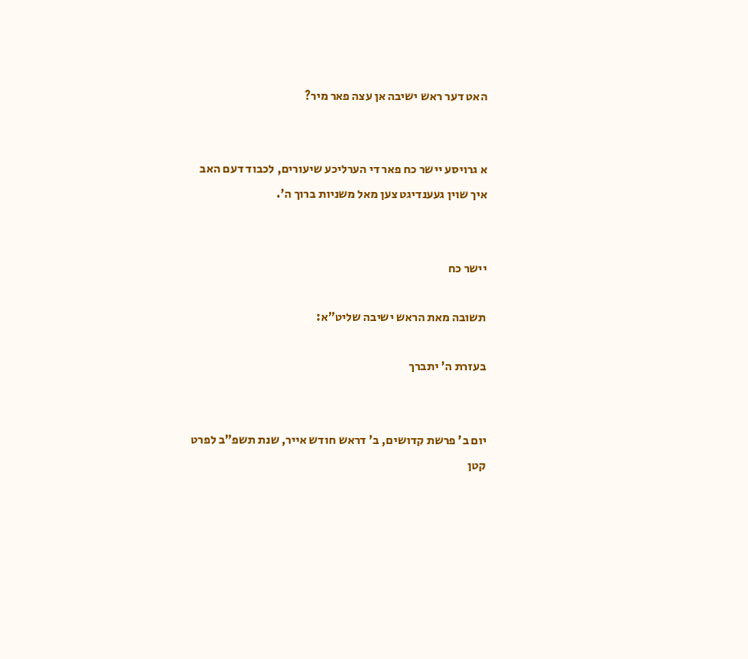האט דער ראש ישיבה אן עצה פאר מיר?


א גרויסע יישר כח פאר די הערליכע שיעורים, לכבוד דעם האב איך שוין געענדיגט צען מאל משניות ברוך ה'.


יישר כח

תשובה מאת הראש ישיבה שליט"א:

בעזרת ה' יתברך


יום ב' פרשת קדושים, ב' דראש חודש אייר, שנת תשפ"ב לפרט קטן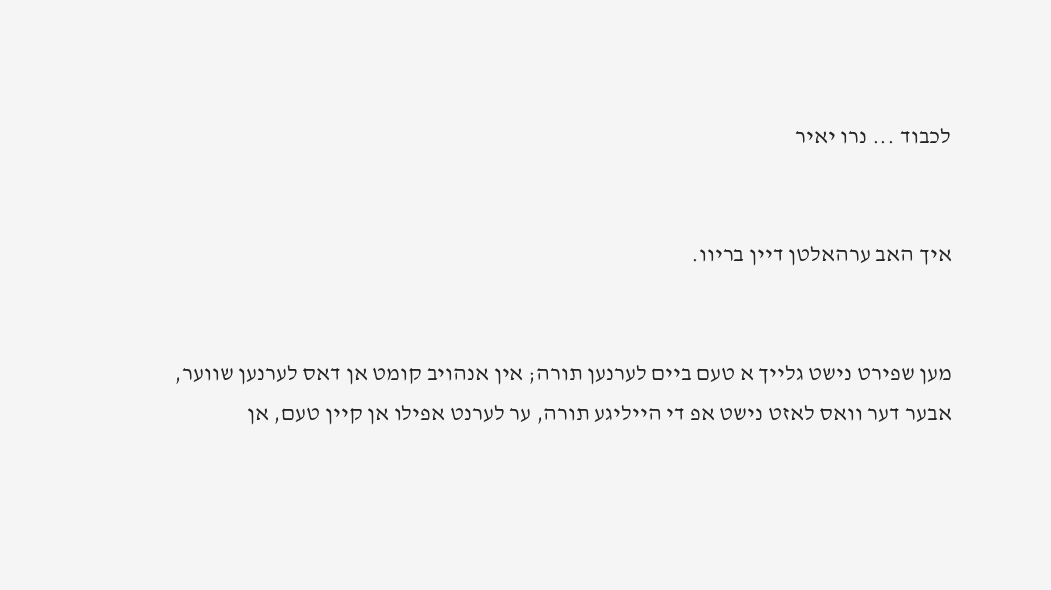לכבוד ... נרו יאיר


איך האב ערהאלטן דיין בריוו.


מען שפירט נישט גלייך א טעם ביים לערנען תורה; אין אנהויב קומט אן דאס לערנען שווער, אבער דער וואס לאזט נישט אפ די הייליגע תורה, ער לערנט אפילו אן קיין טעם, אן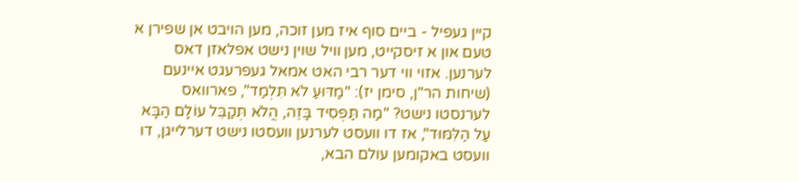קיין געפיל - ביים סוף איז מען זוכה, מען הויבט אן שפירן א טעם און א זיסקייט, מען וויל שוין נישט אפלאזן דאס לערנען. אזוי ווי דער רבי האט אמאל געפרעגט איינעם (שיחות הר"ן, סימן יז): "מַדּוּעַ לֹא תִּלְמַד", פארוואס לערנסטו נישט? "מַה תַּפְסִיד בָּזֶה, הֲלֹא תְּקַבֵּל עוֹלָם הַבָּא עַל הַלִּמּוּד", אז דו וועסט לערנען וועסטו נישט דערלייגן, דו וועסט באקומען עולם הבא,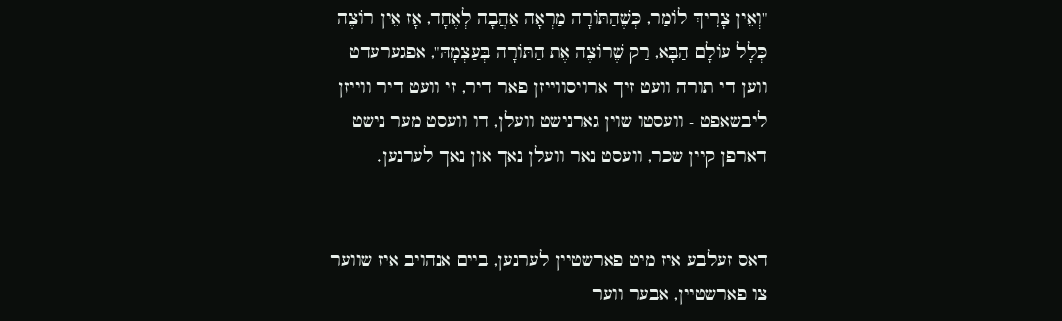"וְאֵין צָרִיךְ לוֹמַר, כְּשֶׁהַתּוֹרָה מַרְאָה אַהֲבָה לְאֶחָד, אָז אֵין רוֹצֶה כְּלָל עוֹלָם הַבָּא, רַק שֶׁרוֹצֶה אֶת הַתּוֹרָה בְּעַצְמָהּ", אפגערעדט ווען די תורה וועט זיך ארויסווייזן פאר דיר, זי וועט דיר ווייזן ליבשאפט - וועסטו שוין גארנישט וועלן, דו וועסט מער נישט דארפן קיין שכר, וועסט נאר וועלן נאך און נאך לערנען.


דאס זעלבע איז מיט פארשטיין לערנען, ביים אנהויב איז שווער צו פארשטיין, אבער ווער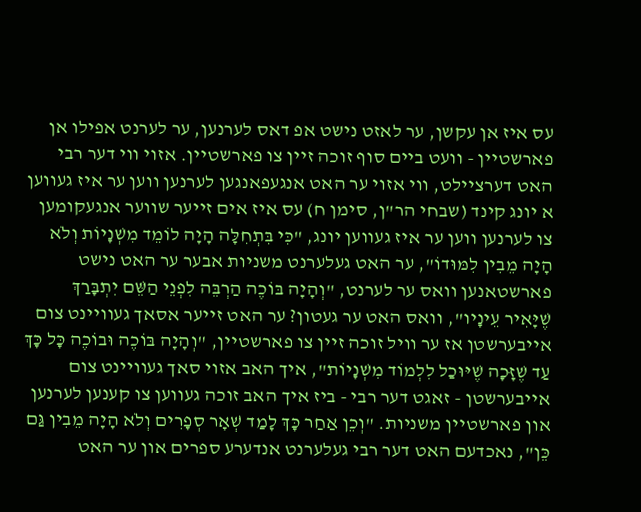עס איז אן עקשן, ער לאזט נישט אפ דאס לערנען, ער לערנט אפילו אן פארשטיין - וועט ביים סוף זוכה זיין צו פארשטיין. אזוי ווי דער רבי האט דערציילט, ווי אזוי ער האט אנגעפאנגען לערנען ווען ער איז געווען א יונג קינד (שבחי הר"ן, סימן ח) עס איז אים זייער שווער אנגעקומען צו לערנען ווען ער איז געווען יונג, "כִּי בִּתְחִלָּה הָיָה לוֹמֵד מִשְׁנָיוֹת וְלֹא הָיָה מֵבִין לִמּוּדוֹ", ער האט געלערנט משניות אבער ער האט נישט פארשטאנען וואס ער לערנט, "וְהָיָה בּוֹכֶה הַרְבֵּה לִפְנֵי הַשֵּׁם יִתְבָּרַךְ שֶׁיָּאִיר עֵינָיו", וואס האט ער געטון? ער האט זייער אסאך געוויינט צום אייבערשטן אז ער וויל זוכה זיין צו פארשטיין, "וְהָיָה בּוֹכֶה וּבוֹכֶה כָּל כָּךְ עַד שֶׁזָּכָה שֶׁיּוּכַל לִלְמוֹד מִשְׁנָיוֹת", איך האב אזוי סאך געוויינט צום אייבערשטן - זאגט דער רבי - ביז איך האב זוכה געווען צו קענען לערנען און פארשטיין משניות. "וְכֵן אַחַר כָּךְ לָמַד שְׁאָר סְפָרִים וְלֹא הָיָה מֵבִין גַּם כֵּן", נאכדעם האט דער רבי געלערנט אנדערע ספרים און ער האט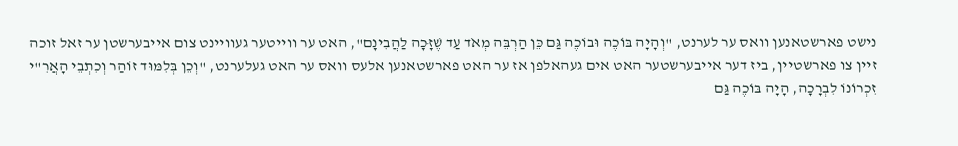נישט פארשטאנען וואס ער לערנט, "וְהָיָה בּוֹכֶה וּבוֹכֶה גַּם כֵּן הַרְבֵּה מְאֹד עַד שֶׁזָּכָה לַהֲבִינָם", האט ער ווייטער געוויינט צום אייבערשטן ער זאל זוכה זיין צו פארשטיין, ביז דער אייבערשטער האט אים געהאלפן אז ער האט פארשטאנען אלעס וואס ער האט געלערנט, "וְכֵן בְּלִמּוּד זוֹהַר וְכִתְבֵי הָאֲרִ"י זִכְרוֹנוֹ לִבְרָכָה, הָיָה בּוֹכֶה גַּם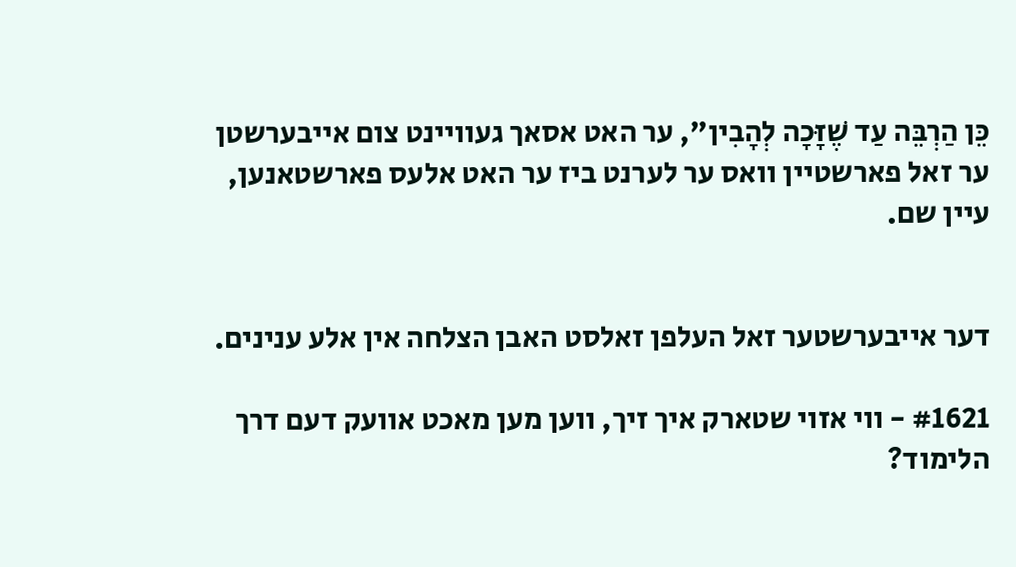כֵּן הַרְבֵּה עַד שֶׁזָּכָה לְהָבִין", ער האט אסאך געוויינט צום אייבערשטן ער זאל פארשטיין וואס ער לערנט ביז ער האט אלעס פארשטאנען, עיין שם.


דער אייבערשטער זאל העלפן זאלסט האבן הצלחה אין אלע ענינים.

#1621 - ווי אזוי שטארק איך זיך, ווען מען מאכט אוועק דעם דרך הלימוד?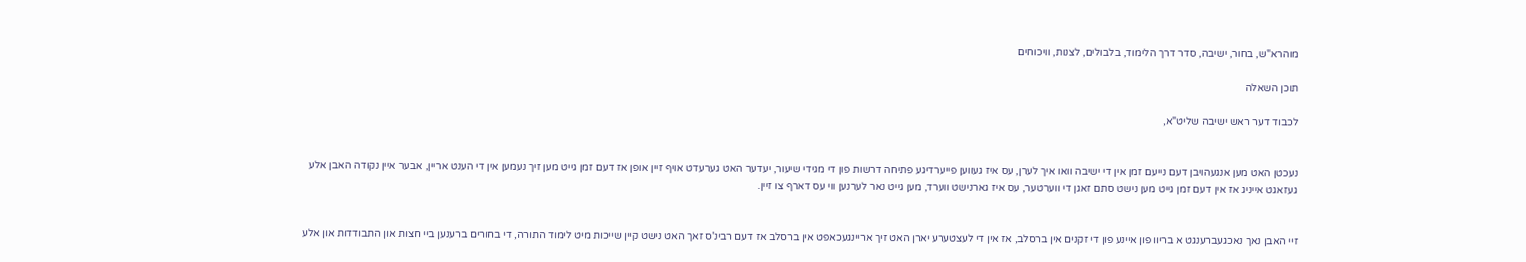מוהרא"ש, בחור, ישיבה, סדר דרך הלימוד, בלבולים, לצנות, וויכוחים

תוכן השאלה

לכבוד דער ראש ישיבה שליט"א,


נעכטן האט מען אנגעהויבן דעם נייעם זמן אין די ישיבה וואו איך לערן, עס איז געווען פייערדיגע פתיחה דרשות פון די מגידי שיעור, יעדער האט גערעדט אויף זיין אופן אז דעם זמן גייט מען זיך נעמען אין די הענט אריין, אבער איין נקודה האבן אלע געזאגט אייניג אז אין דעם זמן גייט מען נישט סתם זאגן די ווערטער, עס איז גארנישט ווערד, מען גייט נאר לערנען ווי עס דארף צו זיין.


זיי האבן נאך נאכגעברענגט א בריוו פון איינע פון די זקנים אין ברסלב, אז אין די לעצטערע יארן האט זיך אריינגעכאפט אין ברסלב אז דעם רבינ'ס זאך האט נישט קיין שייכות מיט לימוד התורה, די בחורים ברענען ביי חצות און התבודדות און אלע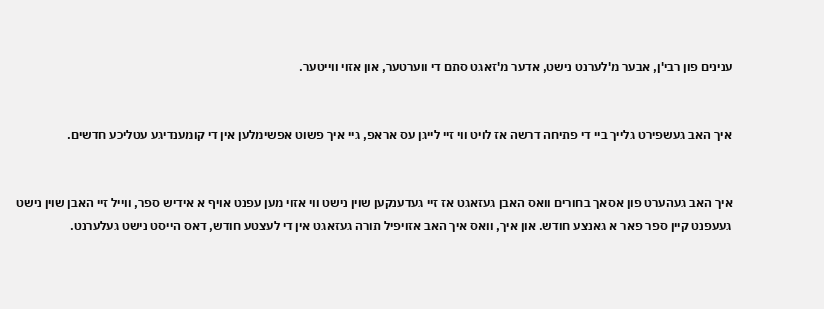ענינים פון רבי'ן, אבער מ'לערנט נישט, אדער מ'זאגט סתם די ווערטער, און אזוי ווייטער.


איך האב געשפירט גלייך ביי די פתיחה דרשה אז לויט ווי זיי לייגן עס אראפ, גיי איך פשוט אפשימלען אין די קומענדיגע עטליכע חדשים.


איך האב געהערט פון אסאך בחורים וואס האבן געזאגט אז זיי געדענקען שוין נישט ווי אזוי מען עפנט אויף א אידיש ספר, ווייל זיי האבן שוין נישט געעפנט קיין ספר פאר א גאנצע חודש. און איך, וואס איך האב אזויפיל תורה געזאגט אין די לעצטע חודש, דאס הייסט נישט געלערנט.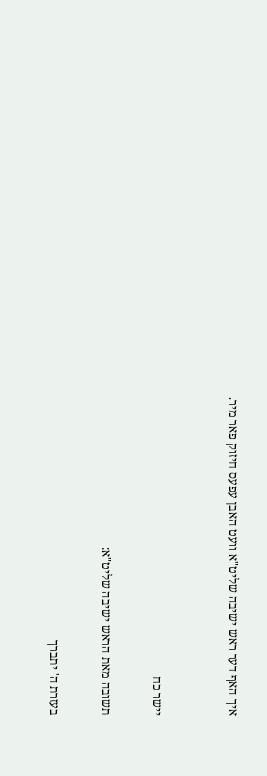איך האף דער ראש ישיבה שליט"א וועט האבן עפעס חיזוק פאר מיר.


יישר כח

תשובה מאת הראש ישיבה שליט"א:

בעזרת ה' יתברך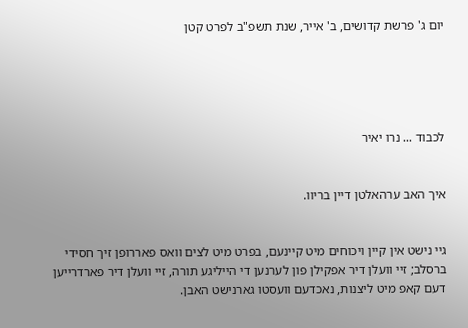יום ג' פרשת קדושים, ב' אייר, שנת תשפ"ב לפרט קטן





לכבוד ... נרו יאיר


איך האב ערהאלטן דיין בריוו.


גיי נישט אין קיין ויכוחים מיט קיינעם, בפרט מיט לצים וואס פאררופן זיך חסידי ברסלב; זיי וועלן דיר אפקילן פון לערנען די הייליגע תורה, זיי וועלן דיר פארדרייען דעם קאפ מיט ליצנות, נאכדעם וועסטו גארנישט האבן.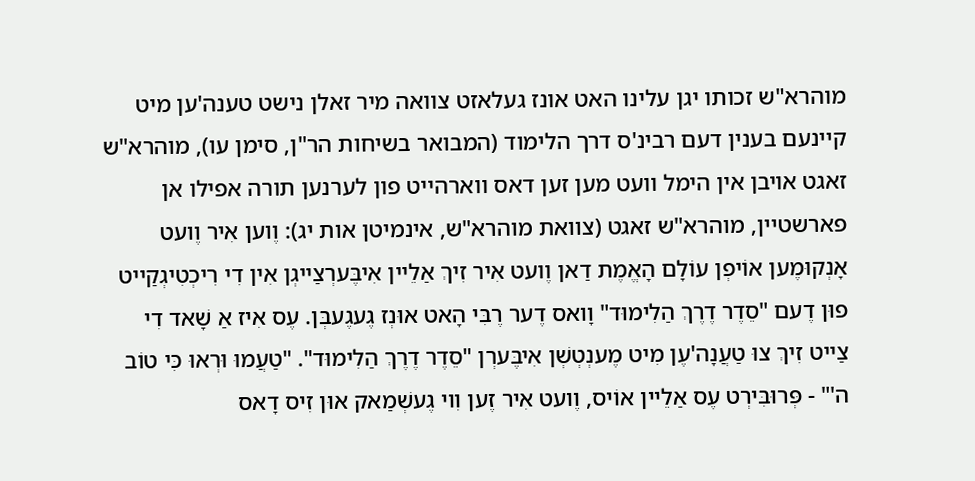מוהרא"ש זכותו יגן עלינו האט אונז געלאזט צוואה מיר זאלן נישט טענה'ען מיט קיינעם בענין דעם רבינ'ס דרך הלימוד (המבואר בשיחות הר"ן, סימן עו), מוהרא"ש זאגט אויבן אין הימל וועט מען זען דאס ווארהייט פון לערנען תורה אפילו אן פארשטיין, מוהרא"ש זאגט (צוואת מוהרא"ש, אינמיטן אות יג): וֶוען אִיר וֶועט אָנְקוּמֶען אוֹיפְן עוֹלָם הָאֱמֶת דַאן וֶועט אִיר זִיךְ אַלֵיין אִיבֶּערְצַייגְן אִין דִי רִיכְטִיגְקַייט פוּן דֶעם "סֵדֶר דֶרֶךְ הַלִימוּד" וָואס דֶער רֶבִּי הָאט אוּנְז גֶעגֶעבְּן. עֶס אִיז אַ שָׁאד דִי צַייט זִיךְ צוּ טַעֲנָה'עֶן מִיט מֶענְטְשְׁן אִיבֶּערְן "סֵדֶר דֶרֶךְ הַלִימוּד". "טַעֲמוּ וּרְאוּ כִּי טוֹב ה'" - פְּרוּבִּירְט עֶס אַלֵיין אוֹיס, וֶועט אִיר זֶען וִוי גֶעשְׁמַאק אוּן זִיס דָאס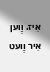אִיז. וֶוען אִיר וֶועט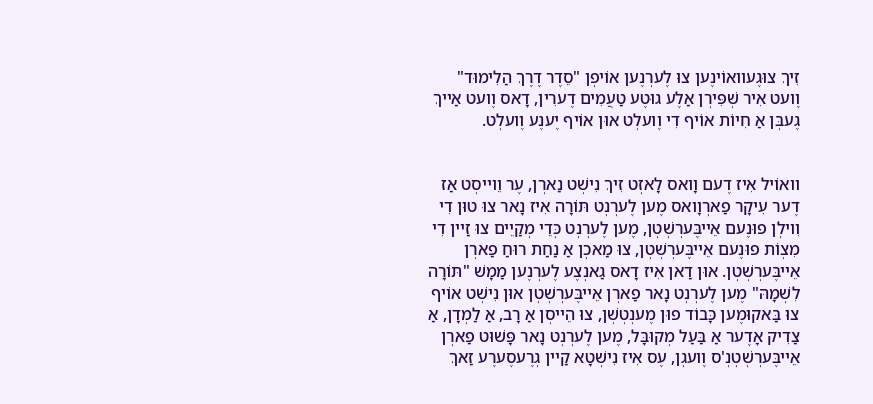זִיךְ צוּגֶעוואוֹינֶען צוּ לֶערְנֶען אוֹיפְן "סֵדֶר דֶרֶךְ הַלִימוּד" וֶועט אִיר שְׁפִּירְן אַלֶע גוּטֶע טַעֲמִים דֶערִין, דָאס וֶועט אַייךְ גֶעבְּן אַ חִיוֹת אוֹיף דִי וֶועלְט אוּן אוֹיף יֶענֶע וֶועלְט.


וואוֹיל אִיז דֶעם וָואס לָאזְט זִיךְ נִישְׁט נַארְן, עֶר וֵוייסְט אַז דֶער עִיקָר פַארְוָואס מֶען לֶערְנְט תּוֹרָה אִיז נָאר צוּ טוּן דִי וִוילְן פוּנֶעם אֵייבֶּערְשְׁטְן, מֶען לֶערְנְט כְּדֵי מְקַיֵים צוּ זַיין דִי מִצְוֹת פוּנֶעם אֵייבֶּערְשְׁטְן, צוּ מַאכְן אַ נַחַת רוּחַ פַארְן אֵייבֶּערְשְׁטְן. אוּן דַאן אִיז דָאס גַאנְצֶע לֶערְנֶען מַמָשׁ "תּוֹרָה לִשְׁמָהּ" מֶען לֶערְנְט נָאר פַארְן אֵייבֶּערְשְׁטְן אוּן נִישְׁט אוֹיף צוּ בַּאקוּמֶען כָּבוֹד פוּן מֶענְטְשְׁן, צוּ הֵייסְן אַ רָב, אַ לַמְדָן, אַ צַדִיק אָדֶער אַ בַּעַל מְקוּבָּל, מֶען לֶערְנְט נָאר פָּשׁוּט פַארְן אֵייבֶּערְשְׁטְנְ'ס וֶועגְן, עֶס אִיז נִישְׁטָא קַיין גְרֶעסֶערֶע זַאךְ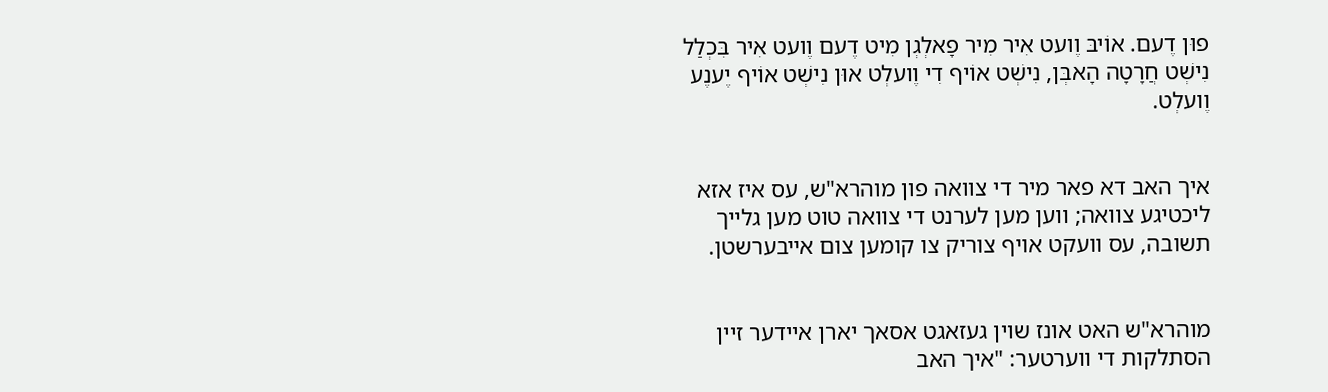פוּן דֶעם. אוֹיבּ וֶועט אִיר מִיר פָאלְגְן מִיט דֶעם וֶועט אִיר בִּכְלַל נִישְׁט חֲרָטָה הָאבְּן, נִישְׁט אוֹיף דִי וֶועלְט אוּן נִישְׁט אוֹיף יֶענֶע וֶועלְט.


איך האב דא פאר מיר די צוואה פון מוהרא"ש, עס איז אזא ליכטיגע צוואה; ווען מען לערנט די צוואה טוט מען גלייך תשובה, עס וועקט אויף צוריק צו קומען צום אייבערשטן.


מוהרא"ש האט אונז שוין געזאגט אסאך יארן איידער זיין הסתלקות די ווערטער: "איך האב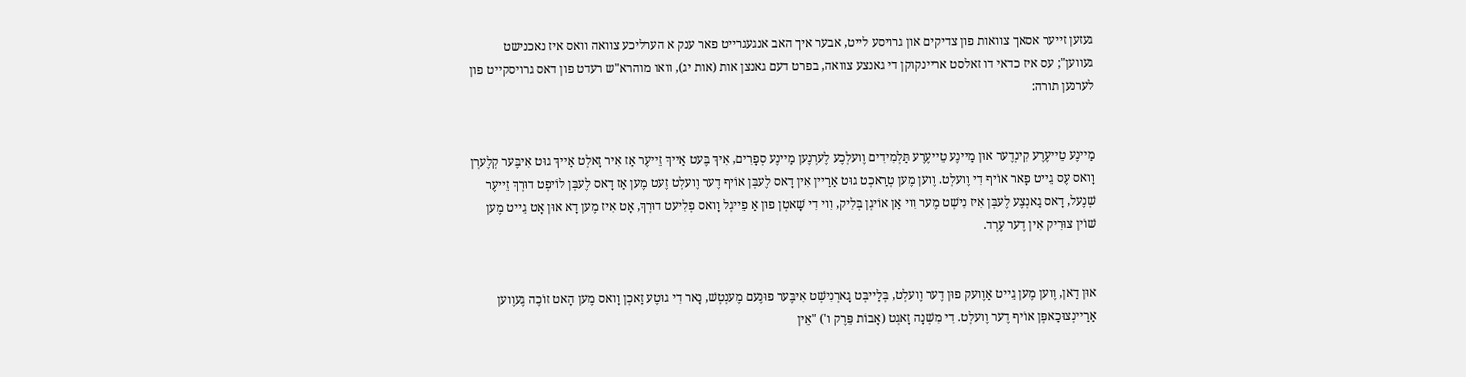געזען זייער אסאך צוואות פון צדיקים און גרויסע לייט, אבער איך האב אנגעגרייט פאר ענק א הערליכע צוואה וואס איז נאכנישט געווען"; עס איז כדאי דו זאלסט אריינקוקן די גאנצע צוואה, בפרט דעם גאנצן אות (אות יג), וואו מוהרא"ש רעדט פון דאס גרויסקייט פון לערנען תורה:


מַיינֶע טֵייעֶרֶע קִינְדֶער אוּן מַיינֶע טֵייעֶרֶע תַּלְמִידִים וֶועלְכֶע לֶערְנֶען מַיינֶע סְפָרִים, אִיךְ בֶּעט אַייךְ זֵייעֶר אַז אִיר זָאלְט אַייךְ גוּט אִיבֶּער קְלֶערְן וָואס עֶס גֵייט פָאר אוֹיף דִי וֶועלְט. וֶוען מֶען טְרַאכְט גוּט אַרַיין אִין דָאס לֶעבְּן אוֹיף דֶער וֶועלְט זֶעט מֶען אַז דָאס לֶעבְּן לוֹיפְט דוּרְךְ זֵייעֶר שְׁנֶעל, דָאס גַאנְצֶע לֶעבְּן אִיז נִישְׁט מֶער וִוי אַן אוֹיגְן בְּלִיק, וִוי דִי שָׁאטְן פוּן אַ פֵייגְל וָואס פְלִיעט דוּרְךְ, אָט אִיז מֶען דָא אוּן אָט גֵייט מֶען שׁוֹין צוּרִיק אִין דֶער עֶרְד.


אוּן דַאן, וֶוען מֶען גֵייט אַוֶועק פוּן דֶער וֶועלְט, בְּלַייבְּט גָארְנִישְׁט אִיבֶּער פוּנֶעם מֶענְטְשׁ, נָאר דִי גוּטֶע זַאכְן וָואס מֶען הָאט זוֹכֶה גֶעוֶוען אַרַיינְצוּכַאפְּן אוֹיף דֶער וֶועלְט. דִי מִשְׁנָה זָאגְט (אָבוֹת פֵּרֶק ו') "אֵין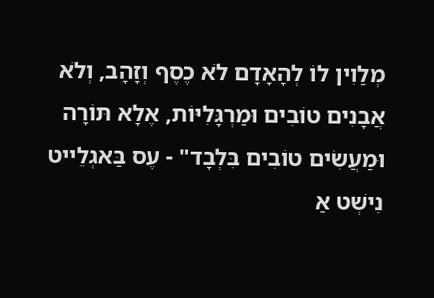מְלַוִין לוֹ לְהָאָדָם לֹא כֶסֶף וְזָהָב, וְלֹא אֲבָנִים טוֹבִים וּמַרְגָּלִיּוֹת, אֶלָא תּוֹרָה וּמַעֲשִׂים טוֹבִים בִּלְבָד" - עֶס בַּאגְלֵייט נִישְׁט אַ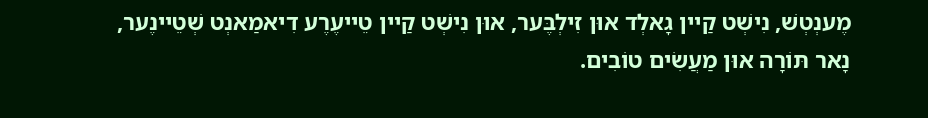מֶענְטְשׁ, נִישְׁט קַיין גָאלְד אוּן זִילְבֶּער, אוּן נִישְׁט קַיין טֵייעֶרֶע דִיאמַאנְט שְׁטֵיינֶער, נָאר תּוֹרָה אוּן מַעֲשִׂים טוֹבִים.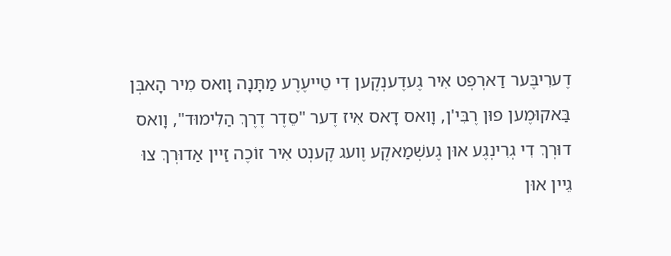דֶערִיבֶּער דַארְפְט אִיר גֶעדֶענְקֶען דִי טֵייעֶרֶע מַתָּנָה וָואס מִיר הָאבְּן בַּאקוּמֶען פוּן רֶבִּי'ן, וָואס דָאס אִיז דֶער "סֵדֶר דֶרֶךְ הַלִימוּד", וָואס דוּרְךְ דִי גְרִינְגֶע אוּן גֶעשְׁמַאקֶע וֶועג קֶענְט אִיר זוֹכֶה זַיין אַדוּרְךְ צוּ גֵיין אוּן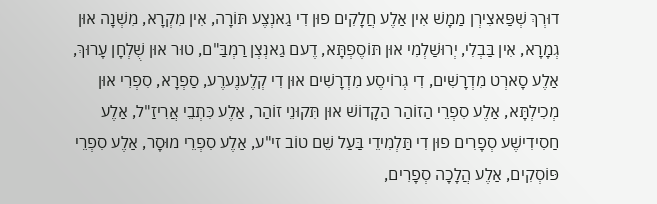דוּרְךְ שְׁפַּאצִירְן מַמָשׁ אִין אַלֶע חֲלָקִים פוּן דִי גַאנְצֶע תּוֹרָה, אִין מִקְרָא, מִשְׁנָה אוּן גְמָרָא, אִין בַּבְלִי, יְרוּשַׁלְמִי אוּן תּוֹסֶפְתָּא, דֶעם גַאנְצְן רַמְבַּ"ם, טוּר אוּן שֻׁלְחָן עָרוּךְ, אַלֶע סָארְט מִדְרָשִׁים, דִי גְרוֹיסֶע מִדְרָשִׁים אוּן דִי קְלֶענֶערֶע, סַפְרָא, סִפְרִי אוּן מְכִילְתָּא, אַלֶע סִפְרֵי הַזוֹהַר הַקָדוֹשׁ אוּן תִּקוּנֵי זוֹהַר, אַלֶע כִּתְבֵי אֲרִיזַ"ל, אַלֶע חַסִידִישֶׁע סְפָרִים פוּן דִי תַּלְמִידֵי בַּעַל שֵׁם טוֹב זי"ע, אַלֶע סִפְרֵי מוּסָר, אַלֶע סִפְרֵי פּוֹסְקִים, אַלֶע הֲלָכָה סְפָרִים,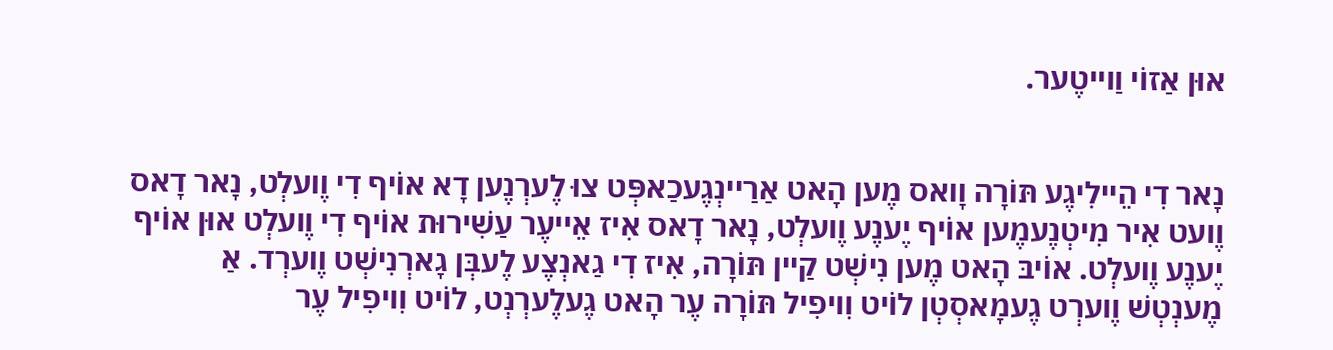אוּן אַזוֹי וַוייטֶער.


נָאר דִי הֵיילִיגֶע תּוֹרָה וָואס מֶען הָאט אַרַיינְגֶעכַאפְּט צוּ לֶערְנֶען דָא אוֹיף דִי וֶועלְט, נָאר דָאס וֶועט אִיר מִיטְנֶעמֶען אוֹיף יֶענֶע וֶועלְט, נָאר דָאס אִיז אֵייעֶר עַשִׁירוּת אוֹיף דִי וֶועלְט אוּן אוֹיף יֶענֶע וֶועלְט. אוֹיבּ הָאט מֶען נִישְׁט קַיין תּוֹרָה, אִיז דִי גַאנְצֶע לֶעבְּן גָארְנִישְׁט וֶוערְד. אַ מֶענְטְשׁ וֶוערְט גֶעמָאסְטְן לוֹיט וִויפִיל תּוֹרָה עֶר הָאט גֶעלֶערְנְט, לוֹיט וִויפִיל עֶר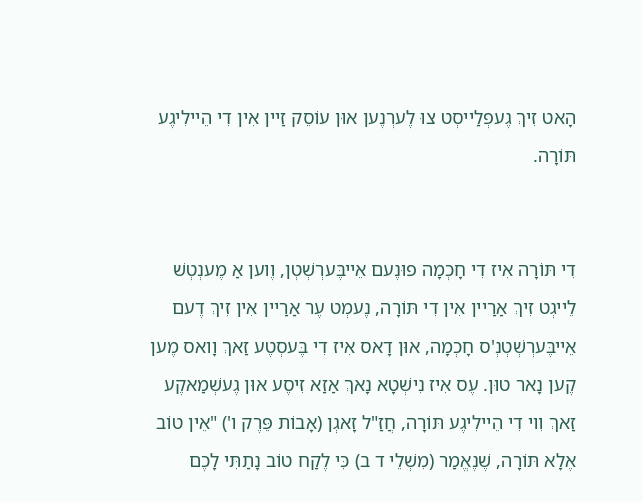הָאט זִיךְ גֶעפְלַייסְט צוּ לֶערְנֶען אוּן עוֹסֵק זַיין אִין דִי הֵיילִיגֶע תּוֹרָה.


דִי תּוֹרָה אִיז דִי חָכְמָה פוּנֶעם אֵייבֶּערְשְׁטְן, וֶוען אַ מֶענְטְשׁ לֵייגְט זִיךְ אַרַיין אִין דִי תּוֹרָה, נֶעמְט עֶר אַרַיין אִין זִיךְ דֶעם אֵייבֶּערְשְׁטְנְ'ס חָכְמָה, אוּן דָאס אִיז דִי בֶּעסְטֶע זַאךְ וָואס מֶען קֶען נָאר טוּן. עֶס אִיז נִישְׁטָא נָאךְ אַזַא זִיסֶע אוּן גֶעשְׁמַאקֶע זַאךְ וִוי דִי הֵיילִיגֶע תּוֹרָה, חֲזַ"ל זָאגְן (אָבוֹת פֵּרֶק ו') "אֵין טוֹב אֶלָא תּוֹרָה, שֶׁנֶאֱמַר (מִשְׁלֵי ד ב) כִּי לֶקַח טוֹב נָתַתִּי לָכֶם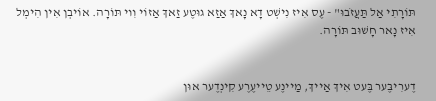תּוֹרָתִי אַל תַּעֲזֹבוּ" - עֶס אִיז נִישְׁט דָא נָאךְ אַזַא גוּטֶע זַאךְ אַזוֹי וִוי תּוֹרָה. אוֹיבְן אִין הִימְל אִיז נָאר חָשׁוּב תּוֹרָה.


דֶערִיבֶּער בֶּעט אִיךְ אַייךְ, מַיינֶע טֵייעֶרֶע קִינְדֶער אוּן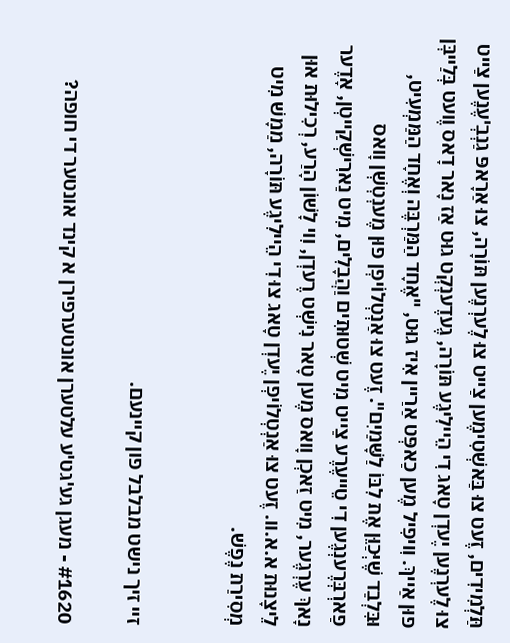תַּלְמִידִים, זֶעט צוּ בַּאשְׁטִימֶען צַייט צוּ לֶערְנֶען תּוֹרָה, צוּ אַרָאפּ גַנְבְ'עֶנֶען צַייט צוּ לֶערְנֶען יֶעדְן טָאג דִי הֵיילִיגֶע תּוֹרָה, גֶעדֶענְקְט גוּט אַז נָאר דָאס וֶועט בְּלַייבְּן פוּן אַייךְ. וִויפִיל מֶען כַאפְּט אַרַיין אִיז גוּט, "אֶחָד הַמַּרְבֶּה וְאֶחָד הַמַּמְעִיט, וּבִּלְבַד שֶׁיְּכַוֵּן אֶת לִבּוֹ לַשָּׁמַיִם". זֶעט צוּ אַנְטְלוֹיפְן פוּן מֶענְטְשְׁן וָואס פַארְבְּרֶענְגֶען דִי טֵייעֶרֶע צַייט מִיט שְׁטוּתִים וַהֲבָלִים, מִיט נַארִישְׁקַייטְן, אָדֶער נָאךְ עֶרְגֶער, מִיט זַאכְן וָואס מֶען טָאר נִישְׁט רֶעדְן, וִוי לָשׁוֹן הָרַע, רְכִילוּת אוּן לֵיצָנוּת א.א.וו. זֶעט צוּ אַנְטְלוֹיפְן יֶעדְן טָאג צוּ דִי הֵיילִיגֶע תּוֹרָה, מַמָשׁ מִיט מְסִירַת נֶפֶשׁ.


זיי זיך נישט מבלבל פון קיינעם.

#1620 - מעגן גע'גט'ע עלטערן אונטערפירן א קינד אונטער די חופה?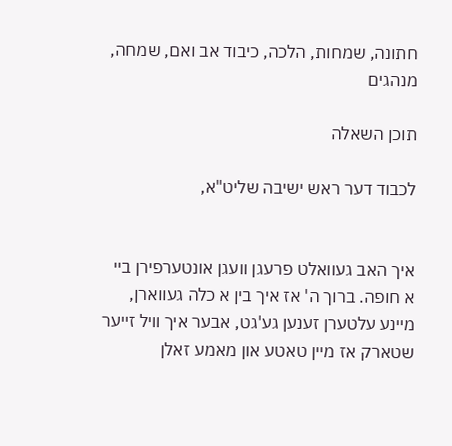חתונה, שמחות, הלכה, כיבוד אב ואם, שמחה, מנהגים

תוכן השאלה

לכבוד דער ראש ישיבה שליט"א,


איך האב געוואלט פרעגן וועגן אונטערפירן ביי א חופה. ברוך ה' אז איך בין א כלה געווארן, מיינע עלטערן זענען גע'גט, אבער איך וויל זייער שטארק אז מיין טאטע און מאמע זאלן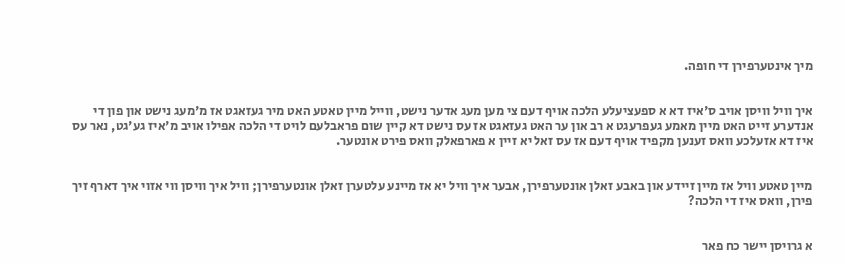מיך אינטערפירן די חופה.


איך וויל וויסן אויב ס'איז דא א ספעציעלע הלכה אויף דעם צי מען מעג אדער נישט, ווייל מיין טאטע האט מיר געזאגט אז מ'מעג נישט און פון די אנדערע זייט האט מיין מאמע געפרעגט א רב און ער האט געזאגט אז עס נישט דא קיין שום פראבלעם לויט די הלכה אפילו אויב מ'איז גע'גט, נאר עס איז דא אזעלכע וואס זענען מקפיד אויף דעם אז עס זאל יא זיין א פארפאלק וואס פירט אונטער.


מיין טאטע וויל אז מיין זיידע און באבע זאלן אונטערפירן, אבער איך וויל יא אז מיינע עלטערן זאלן אונטערפירן; וויל איך וויסן ווי אזוי איך דארף זיך פירן, וואס איז די הלכה?


א גרויסן יישר כח פאר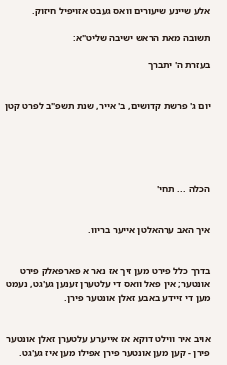אלע שיינע שיעורים וואס געבט אזויפיל חיזוק.

תשובה מאת הראש ישיבה שליט"א:

בעזרת ה' יתברך


יום ג' פרשת קדושים, ב' אייר, שנת תשפ"ב לפרט קטן





הכלה ... תחי'


איך האב ערהאלטן אייער בריוו.


בדרך כלל פירט מען זיך אז נאר א פארפאלק פירט אונטער; אין פאל וואס די עלטערן זענען גע'גט, נעמט מען די זיידע באבע זאלן אונטער פירן.


אויב איר ווילט דוקא אז אייערע עלטערן זאלן אונטער פירן - קען מען אונטער פירן אפילו מען איז גע'גט.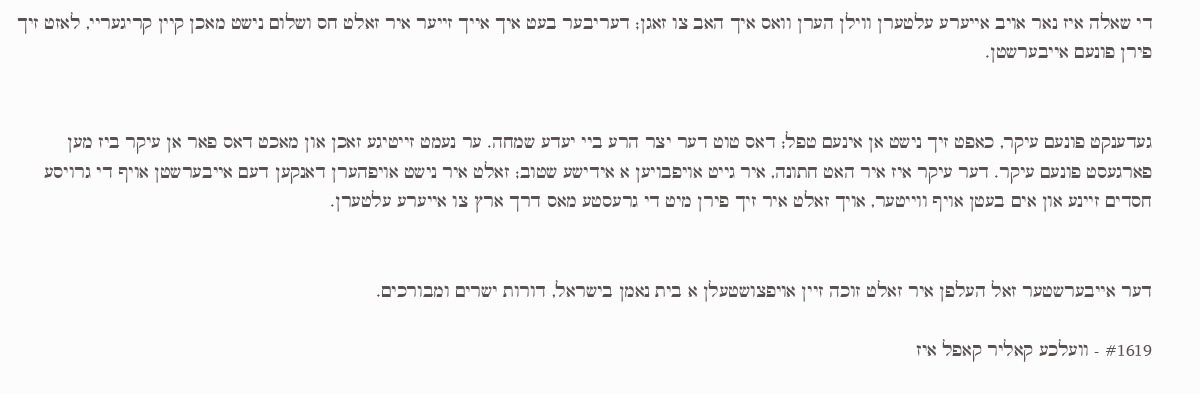די שאלה איז נאר אויב אייערע עלטערן ווילן הערן וואס איך האב צו זאגן; דעריבער בעט איך אייך זייער איר זאלט חס ושלום נישט מאכן קיין קריגעריי, לאזט זיך פירן פונעם אייבערשטן.


געדענקט פונעם עיקר, כאפט זיך נישט אן אינעם טפל; דאס טוט דער יצר הרע ביי יעדע שמחה. ער נעמט זייטיגע זאכן און מאכט דאס פאר אן עיקר ביז מען פארגעסט פונעם עיקר. דער עיקר איז איר האט חתונה, איר גייט אויפבויען א אידישע שטוב; זאלט איר נישט אויפהערן דאנקען דעם אייבערשטן אויף די גרויסע חסדים זיינע און אים בעטן אויף ווייטער, אויך זאלט איר זיך פירן מיט די גרעסטע מאס דרך ארץ צו אייערע עלטערן.


דער אייבערשטער זאל העלפן איר זאלט זוכה זיין אויפצושטעלן א בית נאמן בישראל, דורות ישרים ומבורכים.

#1619 - וועלכע קאליר קאפל איז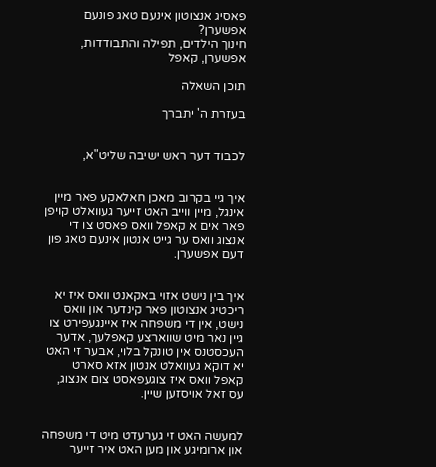פאסיג אנצוטון אינעם טאג פונעם אפשערן?
חינוך הילדים, תפילה והתבודדות, אפשערן, קאפל

תוכן השאלה

בעזרת ה' יתברך


לכבוד דער ראש ישיבה שליט"א,


איך גיי בקרוב מאכן חאלאקע פאר מיין אינגל, מיין ווייב האט זייער געוואלט קויפן פאר אים א קאפל וואס פאסט צו די אנצוג וואס ער גייט אנטון אינעם טאג פון דעם אפשערן.


איך בין נישט אזוי באקאנט וואס איז יא ריכטיג אנצוטון פאר קינדער און וואס נישט, אין די משפחה איז איינגעפירט צו גיין נאר מיט שווארצע קאפלעך, אדער העכסטנס אין טונקל בלוי, אבער זי האט יא דוקא געוואלט אנטון אזא סארט קאפל וואס איז צוגעפאסט צום אנצוג, עס זאל אויסזען שיין.


למעשה האט זי גערעדט מיט די משפחה און ארומיגע און מען האט איר זייער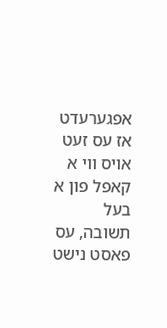אפגערעדט אז עס זעט אויס ווי א קאפל פון א בעל תשובה, עס פאסט נישט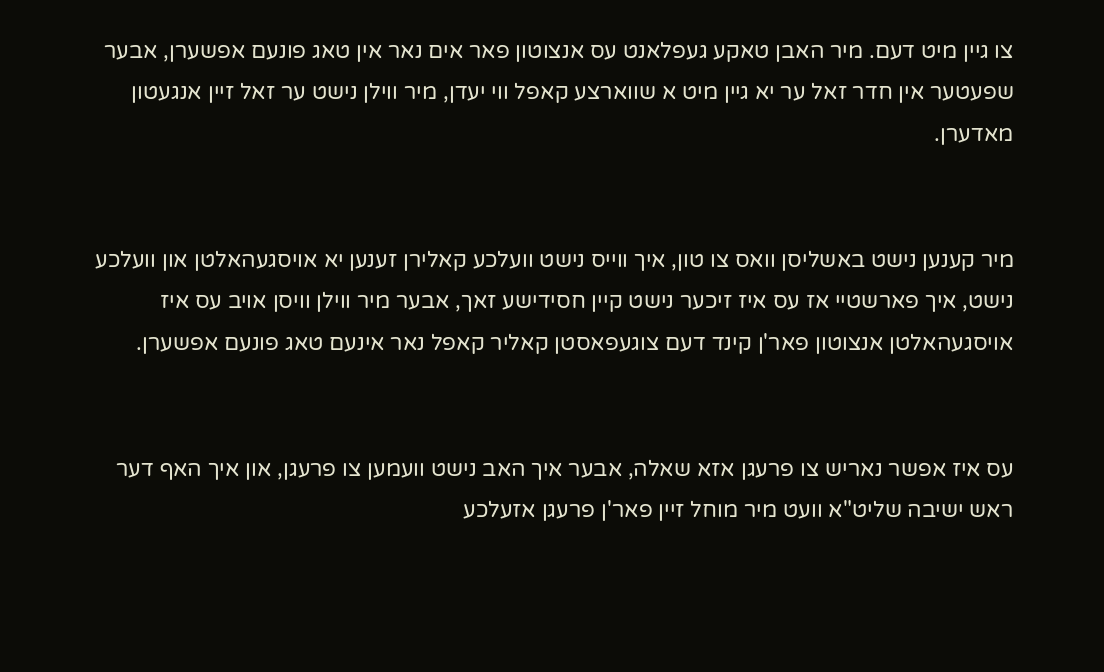צו גיין מיט דעם. מיר האבן טאקע געפלאנט עס אנצוטון פאר אים נאר אין טאג פונעם אפשערן, אבער שפעטער אין חדר זאל ער יא גיין מיט א שווארצע קאפל ווי יעדן, מיר ווילן נישט ער זאל זיין אנגעטון מאדערן.


מיר קענען נישט באשליסן וואס צו טון, איך ווייס נישט וועלכע קאלירן זענען יא אויסגעהאלטן און וועלכע נישט, איך פארשטיי אז עס איז זיכער נישט קיין חסידישע זאך, אבער מיר ווילן וויסן אויב עס איז אויסגעהאלטן אנצוטון פאר'ן קינד דעם צוגעפאסטן קאליר קאפל נאר אינעם טאג פונעם אפשערן.


עס איז אפשר נאריש צו פרעגן אזא שאלה, אבער איך האב נישט וועמען צו פרעגן, און איך האף דער ראש ישיבה שליט"א וועט מיר מוחל זיין פאר'ן פרעגן אזעלכע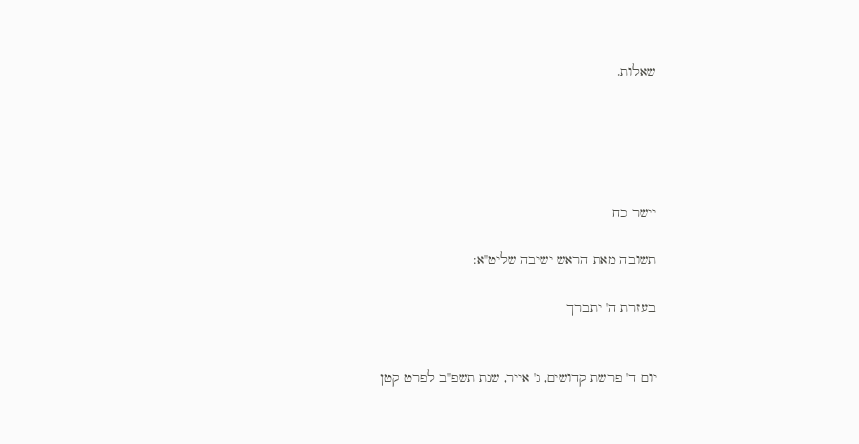שאלות.





יישר כח

תשובה מאת הראש ישיבה שליט"א:

בעזרת ה' יתברך


יום ד' פרשת קדושים, ג' אייר, שנת תשפ"ב לפרט קטן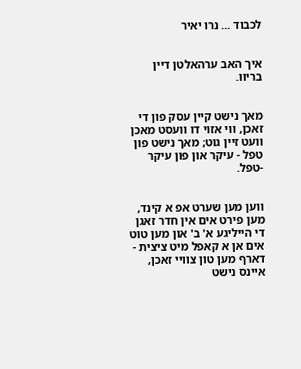לכבוד ... נרו יאיר


איך האב ערהאלטן דיין בריוו.


מאך נישט קיין עסק פון די זאכן, ווי אזוי דו וועסט מאכן וועט זיין גוט; מאך נישט פון טפל - עיקר און פון עיקר -טפל.


ווען מען שערט אפ א קינד, מען פירט אים אין חדר זאגן די הייליגע א' ב' און מען טוט אים אן א קאפל מיט ציצית - דארף מען טון צוויי זאכן, איינס נישט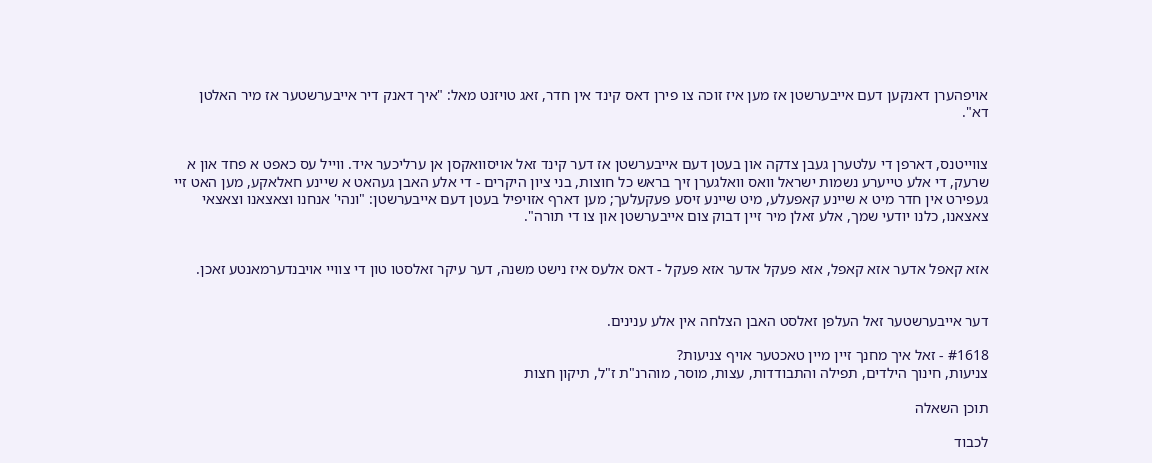אויפהערן דאנקען דעם אייבערשטן אז מען איז זוכה צו פירן דאס קינד אין חדר, זאג טויזנט מאל: "איך דאנק דיר אייבערשטער אז מיר האלטן דא".


צווייטנס, דארפן די עלטערן געבן צדקה און בעטן דעם אייבערשטן אז דער קינד זאל אויסוואקסן אן ערליכער איד. ווייל עס כאפט א פחד און א שרעק, די אלע טייערע נשמות ישראל וואס וואלגערן זיך בראש כל חוצות, בני ציון היקרים - די אלע האבן געהאט א שיינע חאלאקע, מען האט זיי געפירט אין חדר מיט א שיינע קאפעלע, מיט שיינע זיסע פעקעלעך; מען דארף אזויפיל בעטן דעם אייבערשטן: "ונהי' אנחנו וצאצאנו וצאצאי צאצאנו, כלנו יודעי שמך, אלע זאלן מיר זיין דבוק צום אייבערשטן און צו די תורה".


אזא קאפל אדער אזא קאפל, אזא פעקל אדער אזא פעקל - דאס אלעס איז נישט משנה, דער עיקר זאלסטו טון די צוויי אויבנדערמאנטע זאכן.


דער אייבערשטער זאל העלפן זאלסט האבן הצלחה אין אלע ענינים.

#1618 - זאל איך מחנך זיין מיין טאכטער אויף צניעות?
צניעות, חינוך הילדים, תפילה והתבודדות, עצות, מוסר, מוהרנ"ת ז"ל, תיקון חצות

תוכן השאלה

לכבוד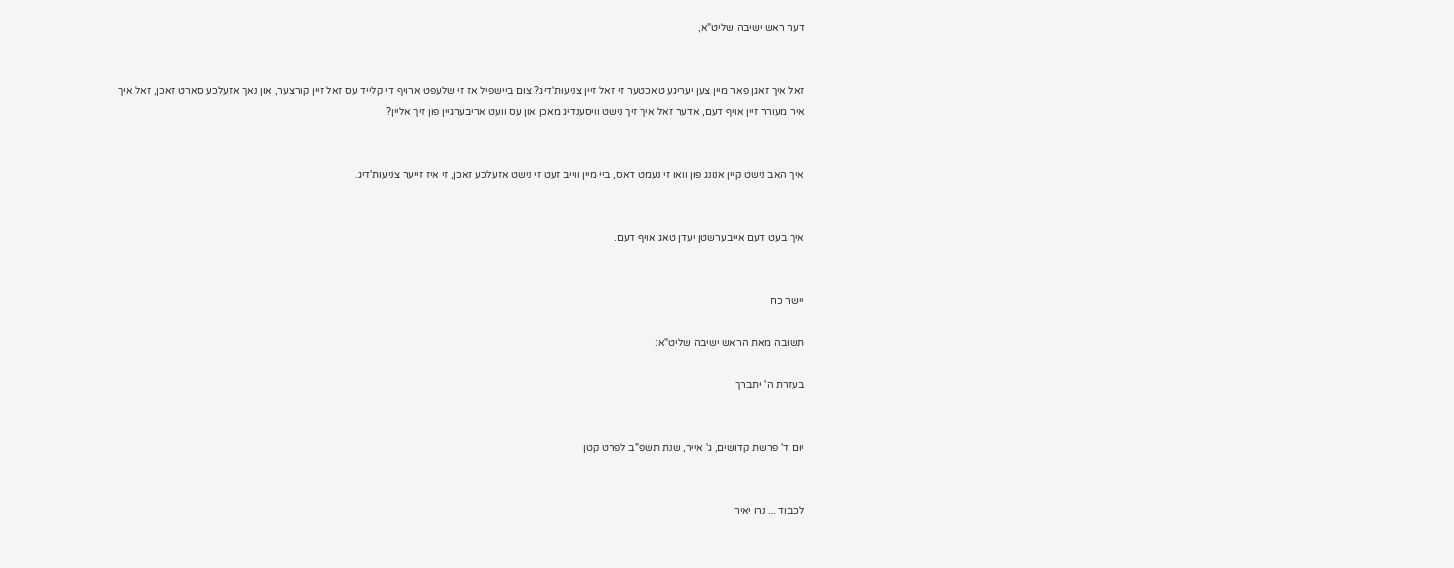דער ראש ישיבה שליט"א,


זאל איך זאגן פאר מיין צען יעריגע טאכטער זי זאל זיין צניעות'דיג? צום ביישפיל אז זי שלעפט ארויף די קלייד עס זאל זיין קורצער, און נאך אזעלכע סארט זאכן, זאל איך איר מעורר זיין אויף דעם, אדער זאל איך זיך נישט וויסענדיג מאכן און עס וועט אריבערגיין פון זיך אליין?


איך האב נישט קיין אנונג פון וואו זי נעמט דאס, ביי מיין ווייב זעט זי נישט אזעלכע זאכן, זי איז זייער צניעות'דיג.


איך בעט דעם אייבערשטן יעדן טאג אויף דעם.


יישר כח

תשובה מאת הראש ישיבה שליט"א:

בעזרת ה' יתברך


יום ד' פרשת קדושים, ג' אייר, שנת תשפ"ב לפרט קטן


לכבוד ... נרו יאיר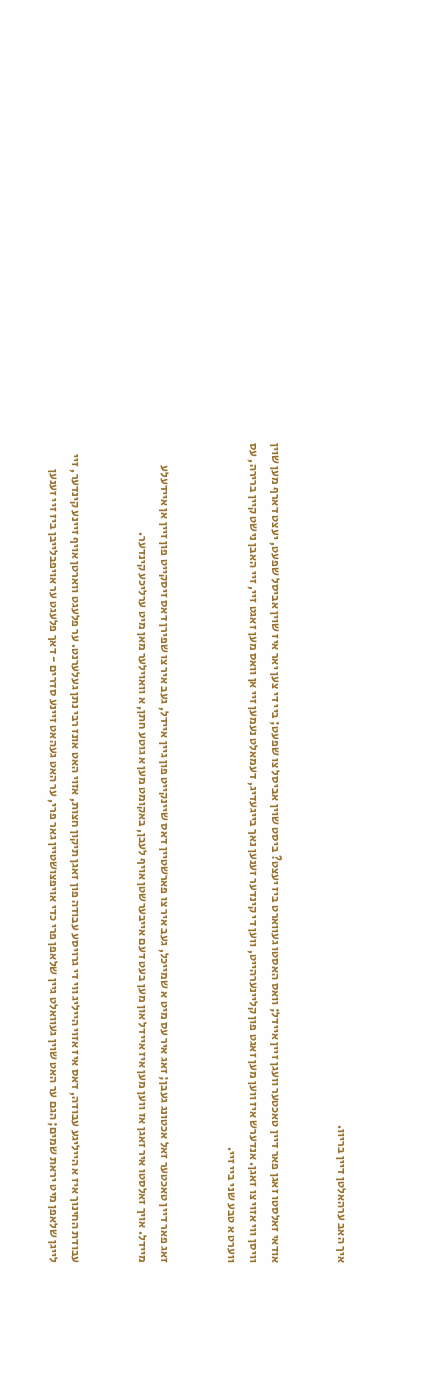איך האב ערהאלטן דיין בריוו.


אודאי זאלסטו זאגן פאר דיין טאכטער וועגן זיין איידל; וואס האסטו געווארט ביז יעצט? ביסט שוין אביסל צו שפעט; ביי די צען יאר איז שוין אביסל שפעט, יעצט דארף מען שוין וויסן ווי אזוי צו זאגן. אנדערש איז ווען מען זאגט פון קליינערהייט, ווען די קינדער זענען נאך בייגעדיג, דעמאלט נעמען זיי אן וואס מען זאגט זיי, זיי האבן נישט קיין ברירה, עס ווערט א טבע שני ביי זיי.


זאג פאר דיין טאכטער זאל אכטונג געבן; זאג איר עס מיט א שמייכל, געב איר צו פארשטיין דאס שיינקייט פון גיין איידל, געב איר צו שפירן דאס זיסקייט פון זיין אן איידעלע מיידל. אויך זאלסטו איר זאגן אז ווען מען איז איידל און מען בעט דעם אייבערשטן אויף לעבן, באקומט מען א גוטע חתן, א וואוילער מאן מיט ערליכע קינדער.


עבודת החינוך איז א הייליגע עבודה, דאס איז אזוי הייליג ווי די גרויסע עבודה פון זאגן תיקון חצות, אזוי האט אונז רבי נתן געלערנט. ער פלעגט ווארטן אויף זיינע קינדער, זיי לייגן שלאפן מיט יראת שמים; הגם ער האט שוין געוואלט גיין שלאפן פרי כדי אויפצושטיין גאר פרי, ער האט געהאט זיינע סדרים - דאך פלעגט ער אויפבלייבן ביז זיי זענען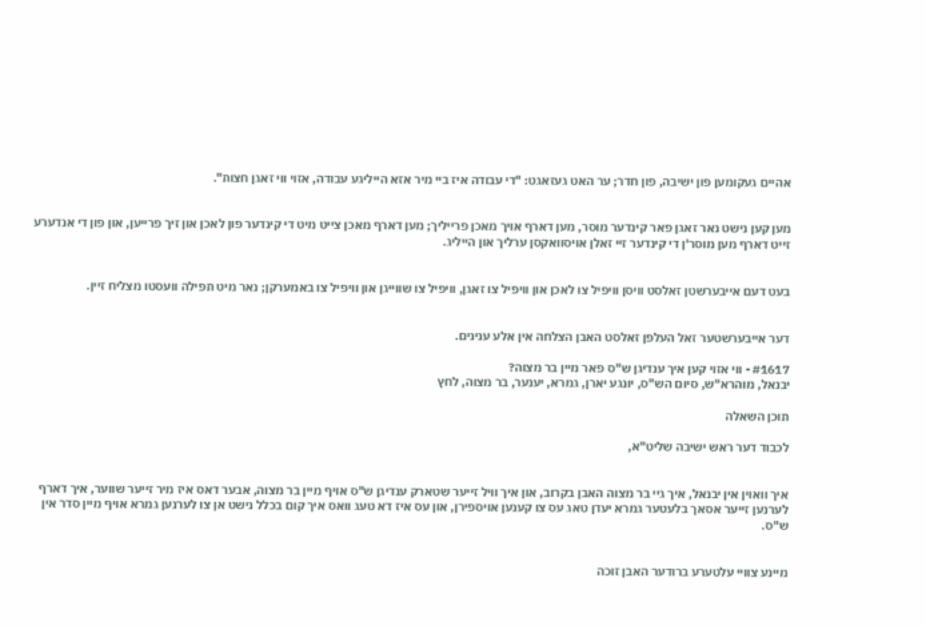אהיים געקומען פון ישיבה, פון חדר; ער האט געזאגט: "די עבודה איז ביי מיר אזא הייליגע עבודה, אזוי ווי זאגן חצות".


מען קען נישט נאר זאגן פאר קינדער מוסר, מען דארף אויך מאכן פרייליך; מען דארף מאכן צייט מיט די קינדער פון לאכן און זיך פרייען, און פון די אנדערע זייט דארף מען מוסר'ן די קינדער זיי זאלן אויסוואקסן ערליך און הייליג.


בעט דעם אייבערשטן זאלסט וויסן וויפיל צו לאכן און וויפיל צו זאגן, וויפיל צו שווייגן און וויפיל צו באמערקן; נאר מיט תפילה וועסטו מצליח זיין.


דער אייבערשטער זאל העלפן זאלסט האבן הצלחה אין אלע ענינים.

#1617 - ווי אזוי קען איך ענדיגן ש"ס פאר מיין בר מצוה?
יבנאל, מוהרא"ש, סיום הש"ס, יונגע יארן, גמרא, יענער, בר מצוה, לחץ

תוכן השאלה

לכבוד דער ראש ישיבה שליט"א,


איך וואוין אין יבנאל, איך גיי בר מצוה האבן בקרוב, און איך וויל זייער שטארק ענדיגן ש"ס אויף מיין בר מצוה, אבער דאס איז מיר זייער שווער, איך דארף לערנען זייער אסאך בלעטער גמרא יעדן טאג עס צו קענען אויספירן, און עס איז דא טעג וואס איך קום בכלל נישט אן צו לערנען גמרא אויף מיין סדר אין ש"ס.


מיינע צוויי עלטערע ברודער האבן זוכה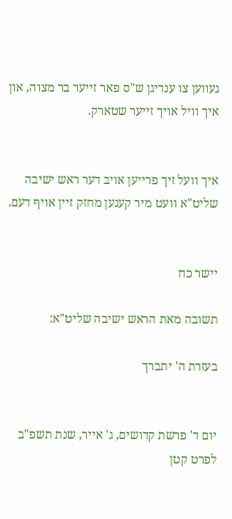געווען צו ענדיגן ש"ס פאר זייער בר מצוה, און איך וויל אויך זייער שטארק.


איך וועל זיך פרייען אויב דער ראש ישיבה שליט"א וועט מיר קענען מחזק זיין אויף דעם.


יישר כח

תשובה מאת הראש ישיבה שליט"א:

בעזרת ה' יתברך


יום ד' פרשת קדושים, ג' אייר, שנת תשפ"ב לפרט קטן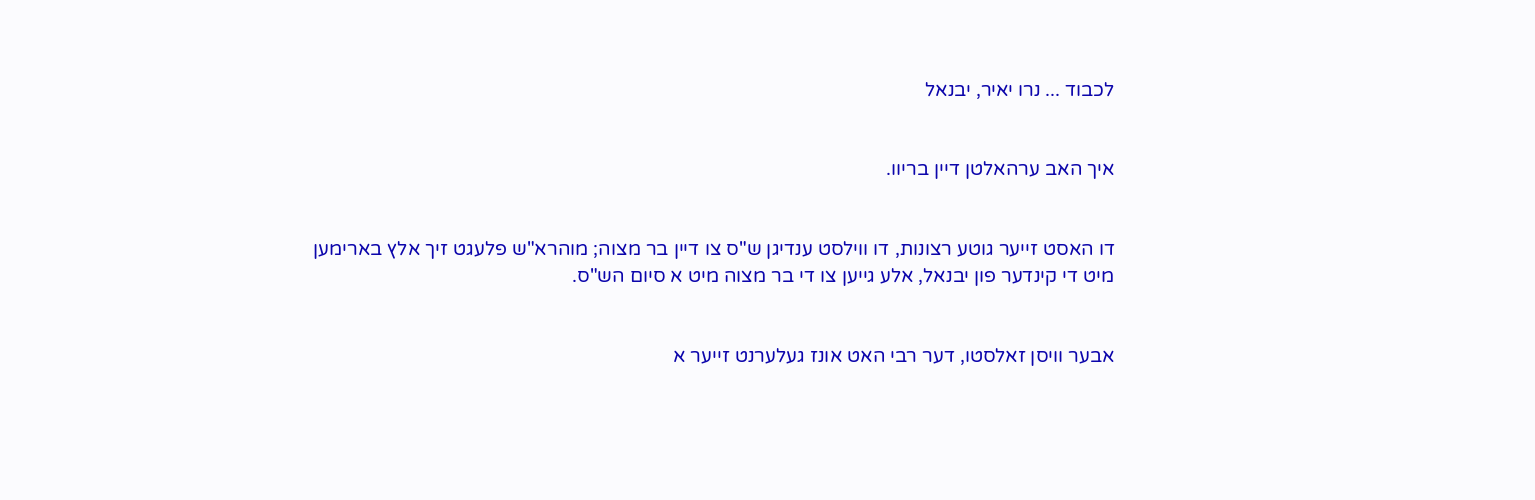לכבוד ... נרו יאיר, יבנאל


איך האב ערהאלטן דיין בריוו.


דו האסט זייער גוטע רצונות, דו ווילסט ענדיגן ש"ס צו דיין בר מצוה; מוהרא"ש פלעגט זיך אלץ בארימען מיט די קינדער פון יבנאל, אלע גייען צו די בר מצוה מיט א סיום הש"ס.


אבער וויסן זאלסטו, דער רבי האט אונז געלערנט זייער א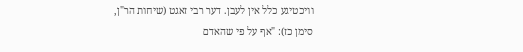וויכטיגע כלל אין לעבן. דער רבי זאגט (שיחות הר"ן, סימן כז): "אף על פי שהאדם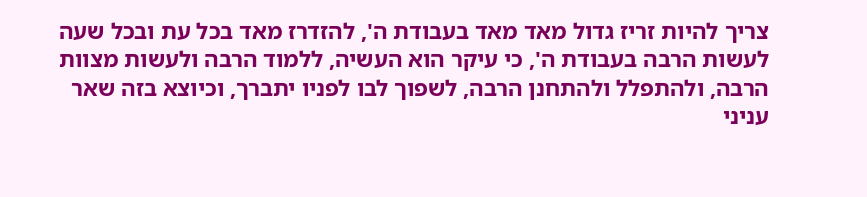צריך להיות זריז גדול מאד מאד בעבודת ה', להזדרז מאד בכל עת ובכל שעה לעשות הרבה בעבודת ה', כי עיקר הוא העשיה, ללמוד הרבה ולעשות מצוות הרבה, ולהתפלל ולהתחנן הרבה, לשפוך לבו לפניו יתברך, וכיוצא בזה שאר עניני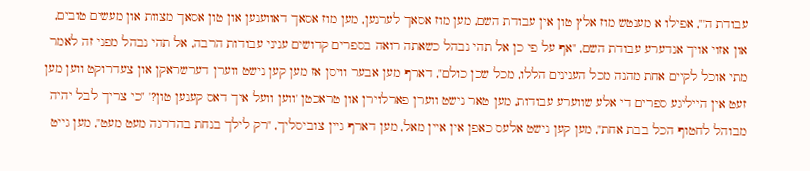עבודת ה'", אפילו א מענטש מוז אלץ טון אין עבודת השם, מען מוז אסאך לערנען, מען מוז אסאך דאווענען און טון אסאך מצוות און מעשים טובים, און אזוי אויך אנדערע עבודת השם, "אף על פי כן אל תהי נבהל כשאתה רואה בספרים קדושים עניני עבודות הרבה, אל תהי נבהל מפני זה לאמר מתי אוכל לקיים אחת מהנה מכל הענינים הללו, מכל שכן כולם", דארף מען אבער וויסן אז מען קען נישט ווערן דערשראקן און צעדרוקט ווען מען זעט אין הייליגע ספרים די אלע שווערע עבודות, מען טאר נישט ווערן פארלוירן און טראכטן 'ווען וועל איך דאס קענען טון?' "כי צריך לבל יהיה מבוהל לחטוף הכל בבת אחת", מען קען נישט אלעס כאפן אין איין מאל, מען דארף גיין צוביסליך, "רק לילך בנחת בהדרגה מעט מעט", מען גייט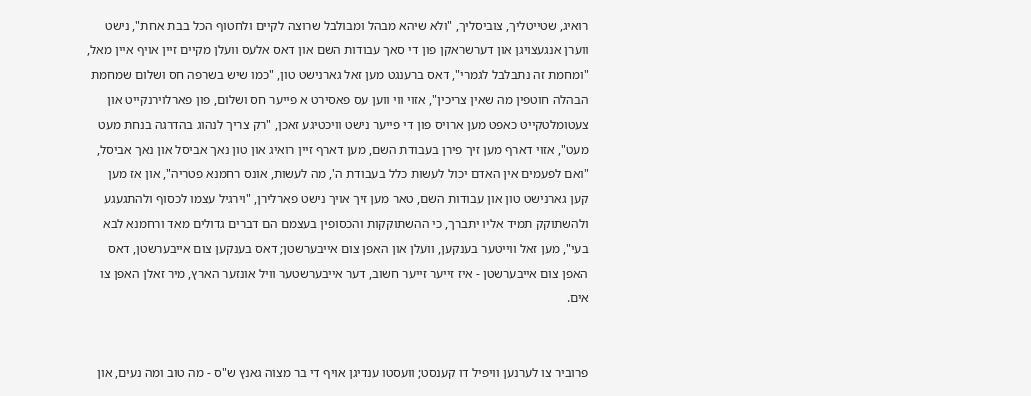רואיג, שטייטליך, צוביסליך, "ולא שיהא מבהל ומבולבל שרוצה לקיים ולחטוף הכל בבת אחת", נישט ווערן אנגעצויגן און דערשראקן פון די סאך עבודות השם און דאס אלעס וועלן מקיים זיין אויף איין מאל, "ומחמת זה נתבלבל לגמרי", דאס ברענגט מען זאל גארנישט טון, "כמו שיש בשרפה חס ושלום שמחמת הבהלה חוטפין מה שאין צריכין", אזוי ווי ווען עס פאסירט א פייער חס ושלום, פון פארלוירנקייט און צעטומלטקייט כאפט מען ארויס פון די פייער נישט וויכטיגע זאכן, "רק צריך לנהוג בהדרגה בנחת מעט מעט", אזוי דארף מען זיך פירן בעבודת השם, מען דארף זיין רואיג און טון נאך אביסל און נאך אביסל, "ואם לפעמים אין האדם יכול לעשות כלל בעבודת ה', מה לעשות, אונס רחמנא פטריה", און אז מען קען גארנישט טון און עבודות השם, טאר מען זיך אויך נישט פארלירן, "וירגיל עצמו לכסוף ולהתגעגע ולהשתוקק תמיד אליו יתברך, כי ההשתוקקות והכסופין בעצמם הם דברים גדולים מאד ורחמנא לבא בעי", מען זאל ווייטער בענקען, וועלן און האפן צום אייבערשטן; דאס בענקען צום אייבערשטן, דאס האפן צום אייבערשטן - איז זייער זייער חשוב, דער אייבערשטער וויל אונזער הארץ, מיר זאלן האפן צו אים.


פרוביר צו לערנען וויפיל דו קענסט; וועסטו ענדיגן אויף די בר מצוה גאנץ ש"ס - מה טוב ומה נעים, און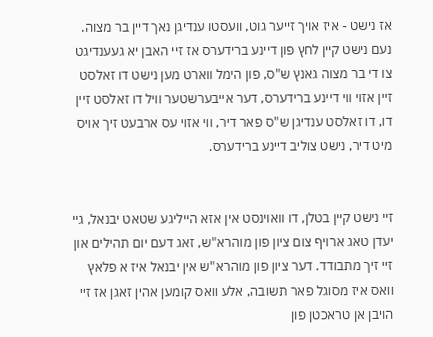אז נישט - איז אויך זייער גוט, וועסטו ענדיגן נאך דיין בר מצוה. נעם נישט קיין לחץ פון דיינע ברידערס אז זיי האבן יא געענדיגט צו די בר מצוה גאנץ ש"ס, פון הימל ווארט מען נישט דו זאלסט זיין אזוי ווי דיינע ברידערס, דער אייבערשטער וויל דו זאלסט זיין דו, דו זאלסט ענדיגן ש"ס פאר דיר, ווי אזוי עס ארבעט זיך אויס מיט דיר, נישט צוליב דיינע ברידערס.


זיי נישט קיין בטלן, דו וואוינסט אין אזא הייליגע שטאט יבנאל, גיי יעדן טאג ארויף צום ציון פון מוהרא"ש, זאג דעם יום תהילים און זיי זיך מתבודד. דער ציון פון מוהרא"ש אין יבנאל איז א פלאץ וואס איז מסוגל פאר תשובה, אלע וואס קומען אהין זאגן אז זיי הויבן אן טראכטן פון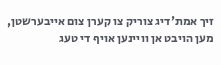זיך אמת'דיג צוריק צו קערן צום אייבערשטן, מען הויבט אן וויינען אויף די טעג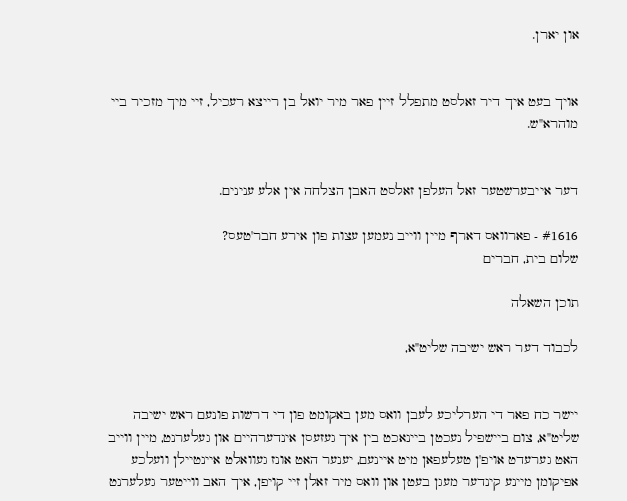און יארן.


אויך בעט איך דיר זאלסט מתפלל זיין פאר מיר יואל בן רייצא רעכיל, זיי מיך מזכיר ביי מוהרא"ש.


דער אייבערשטער זאל העלפן זאלסט האבן הצלחה אין אלע ענינים.

#1616 - פארוואס דארף מיין ווייב נעמען עצות פון אירע חבר'טעס?
שלום בית, חברים

תוכן השאלה

לכבוד דער ראש ישיבה שליט"א,


יישר כח פאר די הערליכע לעבן וואס מען באקומט פון די דרשות פונעם ראש ישיבה שליט"א, צום ביישפיל נעכטן ביינאכט בין איך געזעסן אינדערהיים און געלערנט, מיין ווייב האט גערעדט אויפ'ן טעלעפאן מיט איינעם, יענער האט אונז געוואלט איינטיילן וועלכע אפיקומן מיינע קינדער מעגן בעטן און וואס מיר זאלן זיי קויפן, איך האב ווייטער געלערנט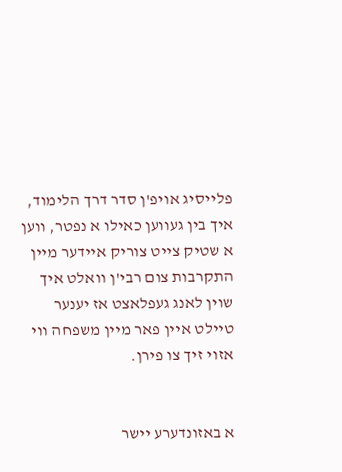פלייסיג אויפ'ן סדר דרך הלימוד, איך בין געווען כאילו א נפטר, ווען א שטיק צייט צוריק איידער מיין התקרבות צום רבי'ן וואלט איך שוין לאנג געפלאצט אז יענער טיילט איין פאר מיין משפחה ווי אזוי זיך צו פירן.


א באזונדערע יישר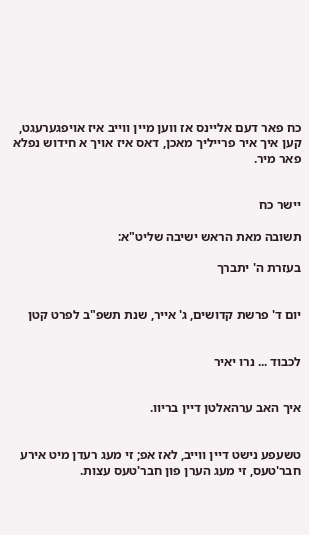כח פאר דעם אליינס אז ווען מיין ווייב איז אויפגערעגט, קען איך איר פרייליך מאכן, דאס איז אויך א חידוש נפלא פאר מיר.


יישר כח

תשובה מאת הראש ישיבה שליט"א:

בעזרת ה' יתברך


יום ד' פרשת קדושים, ג' אייר, שנת תשפ"ב לפרט קטן


לכבוד ... נרו יאיר


איך האב ערהאלטן דיין בריוו.


טשעפע נישט דיין ווייב, לאז אפ; זי מעג רעדן מיט אירע חבר'טעס, זי מעג הערן פון חבר'טעס עצות.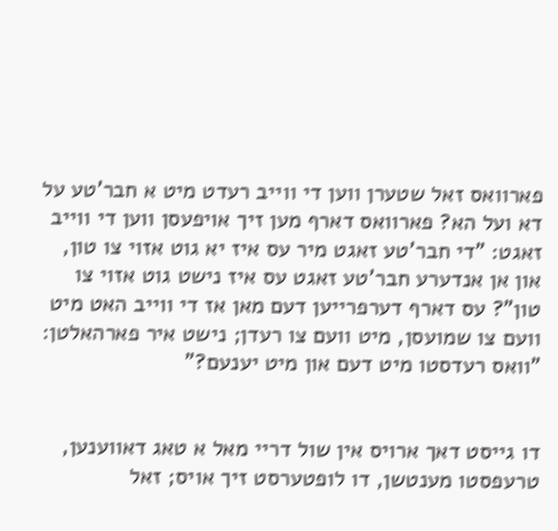פארוואס זאל שטערן ווען די ווייב רעדט מיט א חבר'טע על דא ועל הא? פארוואס דארף מען זיך אויפעסן ווען די ווייב זאגט: "די חבר'טע זאגט מיר עס איז יא גוט אזוי צו טון, און אן אנדערע חבר'טע זאגט עס איז נישט גוט אזוי צו טון"? עס דארף דערפרייען דעם מאן אז די ווייב האט מיט וועם צו שמועסן, מיט וועם צו רעדן; נישט איר פארהאלטן: "וואס רעדסטו מיט דעם און מיט יענעם?"


דו גייסט דאך ארויס אין שול דריי מאל א טאג דאווענען, טרעפסטו מענטשן, דו לופטערסט זיך אויס; זאל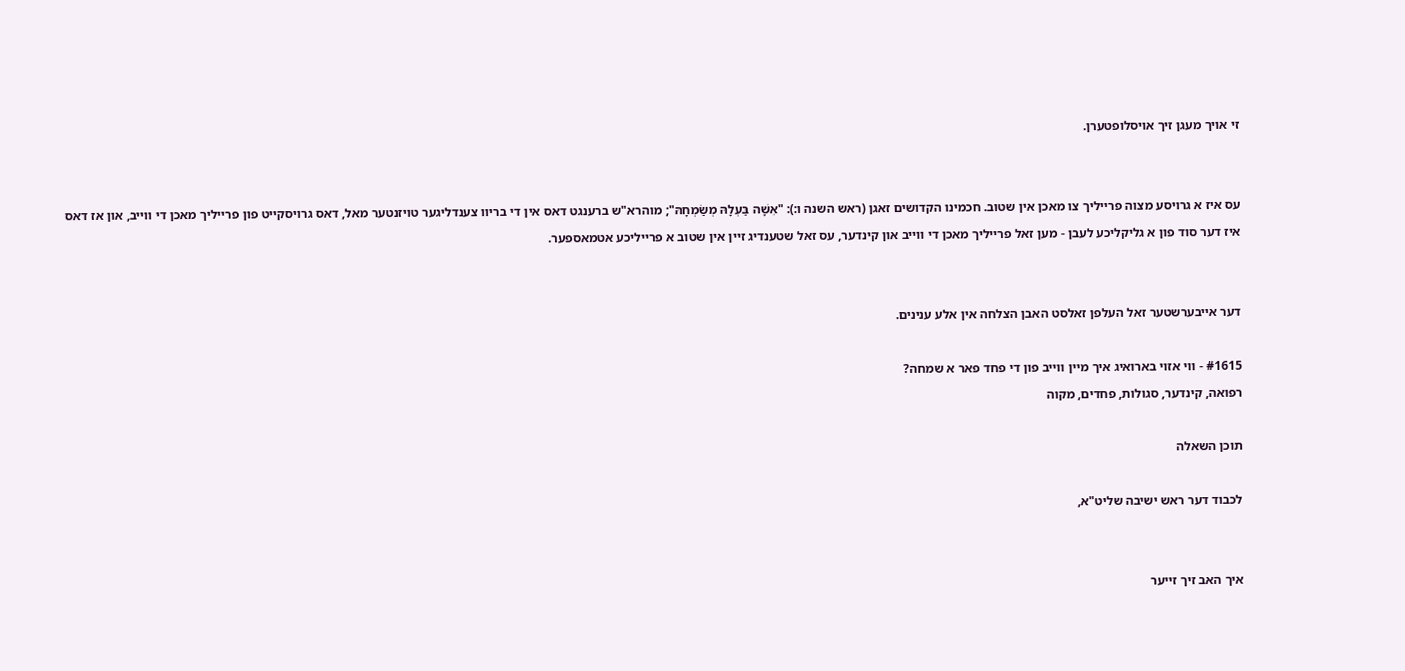זי אויך מעגן זיך אויסלופטערן.


עס איז א גרויסע מצוה פרייליך צו מאכן אין שטוב. חכמינו הקדושים זאגן (ראש השנה ו:): "אִשָׁה בַּעְלָהּ מְשַׂמְחָהּ"; מוהרא"ש ברענגט דאס אין די בריוו צענדליגער טויזנטער מאל, דאס גרויסקייט פון פרייליך מאכן די ווייב, און אז דאס איז דער סוד פון א גליקליכע לעבן - מען זאל פרייליך מאכן די ווייב און קינדער, עס זאל שטענדיג זיין אין שטוב א פרייליכע אטמאספער.


דער אייבערשטער זאל העלפן זאלסט האבן הצלחה אין אלע ענינים.

#1615 - ווי אזוי בארואיג איך מיין ווייב פון די פחד פאר א שמחה?
רפואה, קינדער, סגולות, פחדים, מקוה

תוכן השאלה

לכבוד דער ראש ישיבה שליט"א,


איך האב זיך זייער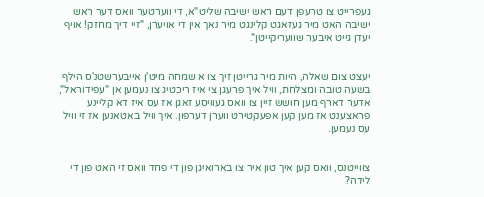געפרייט צו טרעפן דעם ראש ישיבה שליט"א, די ווערטער וואס דער ראש ישיבה האט מיר געזאגט קלינגט מיר נאך אין די אויערן, "זיי דיך מחזק! אויף יעדן גייט איבער שוועריקייטן".


יעצט צום שאלה, היות מיר גרייטן זיך צו א שמחה מיט'ן אייבערשטנ'ס הילף בשעה טובה ומצלחת, וויל איך פרעגן צי איז ריכטיג צו נעמען אן "עפידוראל", אדער דארף מען חושש זיין צו וואס געוויסע זאגן אז עס איז דא קליינע פראצענט אז מען קען אפעקטירט ווערן דערפון. איך וויל באטאנען אז זי וויל עס נעמען.


צווייטנס, וואס קען איך טון איר צו בארואיגן פון די פחד וואס זי האט פון די לידה?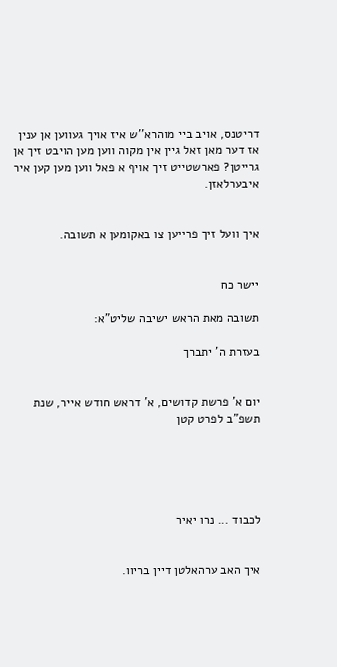דריטנס, אויב ביי מוהרא''ש איז אויך געווען אן ענין אז דער מאן זאל גיין אין מקוה ווען מען הויבט זיך אן גרייטן? פארשטייט זיך אויף א פאל ווען מען קען איר איבערלאזן.


איך וועל זיך פרייען צו באקומען א תשובה.


יישר כח

תשובה מאת הראש ישיבה שליט"א:

בעזרת ה' יתברך


יום א' פרשת קדושים, א' דראש חודש אייר, שנת תשפ"ב לפרט קטן





לכבוד ... נרו יאיר


איך האב ערהאלטן דיין בריוו.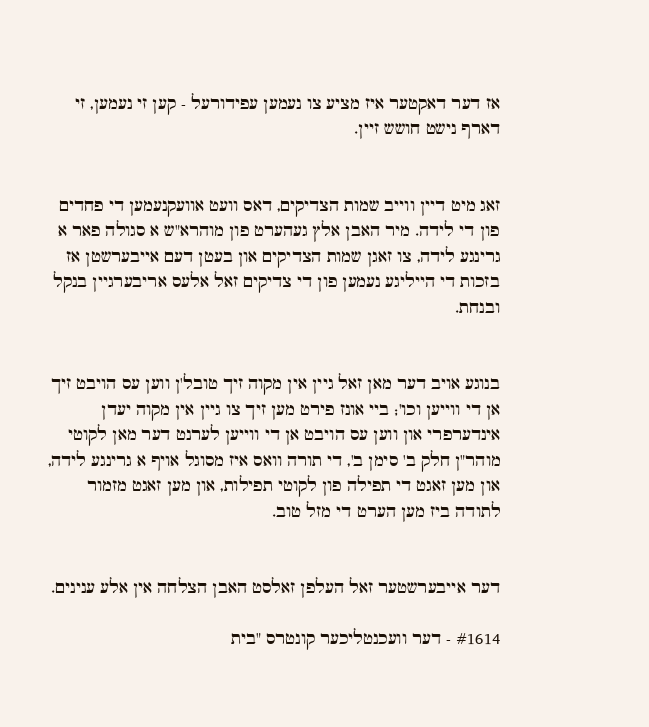אז דער דאקטער איז מציע צו נעמען עפידורעל - קען זי נעמען, זי דארף נישט חושש זיין.


זאג מיט דיין ווייב שמות הצדיקים, דאס וועט אוועקנעמען די פחדים פון די לידה. מיר האבן אלץ געהערט פון מוהרא"ש א סגולה פאר א גרינגע לידה, צו זאגן שמות הצדיקים און בעטן דעם אייבערשטן אז בזכות די הייליגע נעמען פון די צדיקים זאל אלעס אריבערגיין בנקל ובנחת.


בנוגע אויב דער מאן זאל גיין אין מקוה זיך טובל'ן ווען עס הויבט זיך אן די ווייען וכו'; ביי אונז פירט מען זיך צו גיין אין מקוה יעדן אינדערפרי און ווען עס הויבט אן די ווייען לערנט דער מאן לקוטי מוהר"ן חלק ב' סימן ב', די תורה וואס איז מסוגל אויף א גרינגע לידה, און מען זאגט די תפילה פון לקוטי תפילות, און מען זאגט מזמור לתודה ביז מען הערט די מזל טוב.


דער אייבערשטער זאל העלפן זאלסט האבן הצלחה אין אלע ענינים.

#1614 - דער וועכנטליכער קונטרס "בית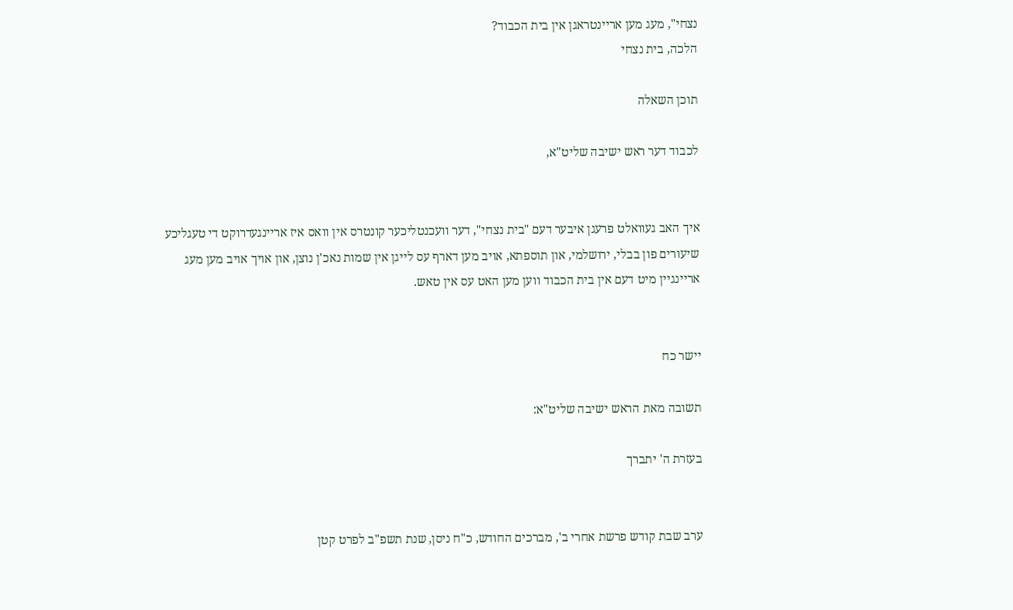נצחי", מעג מען אריינטראגן אין בית הכבוד?
הלכה, בית נצחי

תוכן השאלה

לכבוד דער ראש ישיבה שליט"א,


איך האב געוואלט פרעגן איבער דעם "בית נצחי", דער וועכנטליכער קונטרס אין וואס איז אריינגעדרוקט די טעגליכע שיעורים פון בבלי, ירושלמי, און תוספתא, אויב מען דארף עס לייגן אין שמות נאכ'ן נוצן, און אויך אויב מען מעג אריינגיין מיט דעם אין בית הכבוד ווען מען האט עס אין טאש.


יישר כח

תשובה מאת הראש ישיבה שליט"א:

בעזרת ה' יתברך


ערב שבת קודש פרשת אחרי ב', מברכים החודש, כ"ח ניסן, שנת תשפ"ב לפרט קטן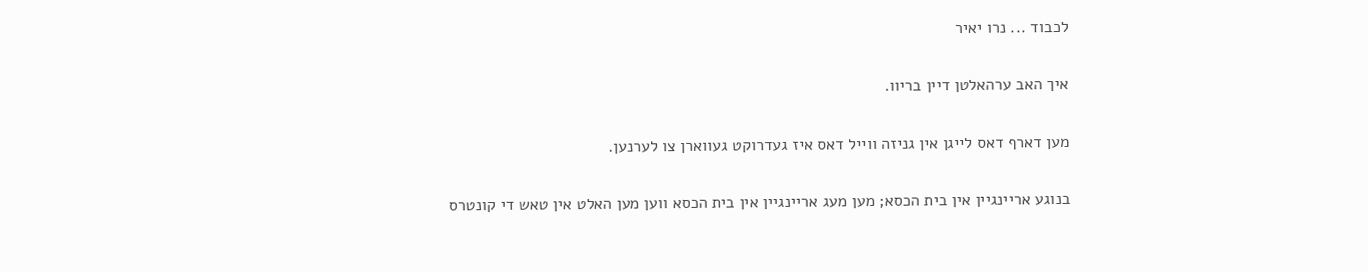לכבוד ... נרו יאיר


איך האב ערהאלטן דיין בריוו.


מען דארף דאס לייגן אין גניזה ווייל דאס איז געדרוקט געווארן צו לערנען.


בנוגע אריינגיין אין בית הכסא; מען מעג אריינגיין אין בית הכסא ווען מען האלט אין טאש די קונטרס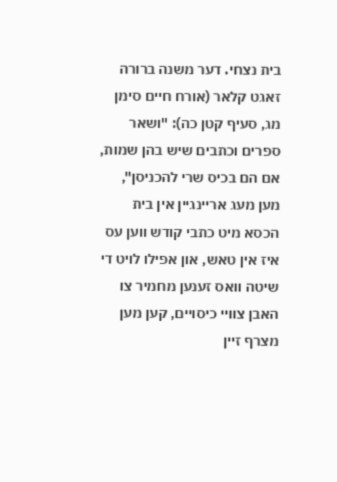בית נצחי. דער משנה ברורה זאגט קלאר (אורח חיים סימן מג, סעיף קטן כה): "ושאר ספרים וכתבים שיש בהן שמות, אם הם בכיס שרי להכניסן", מען מעג אריינגיין אין בית הכסא מיט כתבי קודש ווען עס איז אין טאש, און אפילו לויט די שיטה וואס זענען מחמיר צו האבן צוויי כיסויים, קען מען מצרף זיין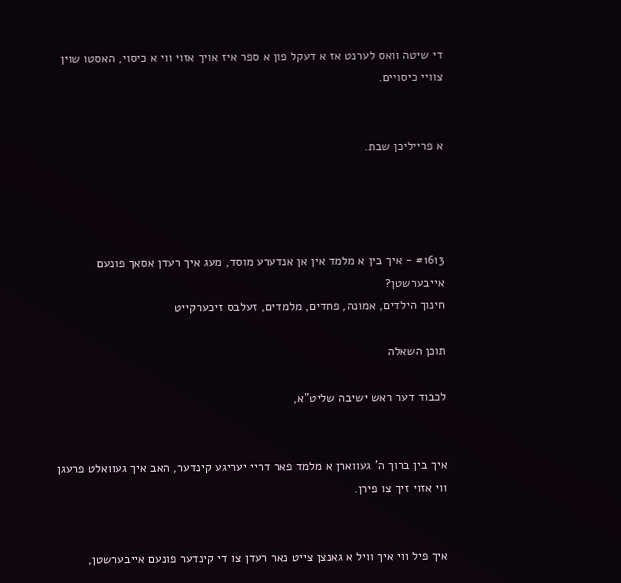די שיטה וואס לערנט אז א דעקל פון א ספר איז אויך אזוי ווי א כיסוי, האסטו שוין צוויי כיסויים.


א פרייליכן שבת.




#1613 - איך בין א מלמד אין אן אנדערע מוסד, מעג איך רעדן אסאך פונעם אייבערשטן?
חינוך הילדים, אמונה, פחדים, מלמדים, זעלבס זיכערקייט

תוכן השאלה

לכבוד דער ראש ישיבה שליט"א,


איך בין ברוך ה' געווארן א מלמד פאר דריי יעריגע קינדער, האב איך געוואלט פרעגן ווי אזוי זיך צו פירן.


איך פיל ווי איך וויל א גאנצן צייט נאר רעדן צו די קינדער פונעם אייבערשטן,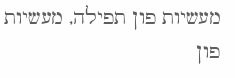מעשיות פון תפילה, מעשיות פון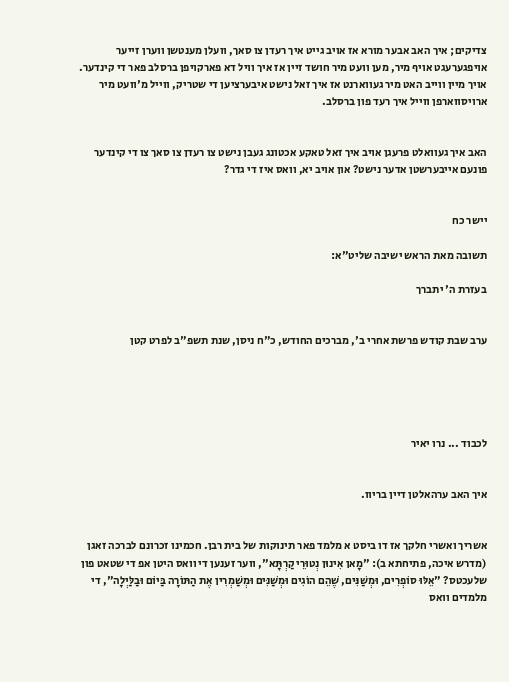צדיקים; איך האב אבער מורא אז אויב גייט איך רעדן צו סאך, וועלן מענטשן ווערן זייער אויפגערעגט אויף מיר, מען וועט מיר חושד זיין אז איך וויל דא פארקויפן ברסלב פאר די קינדער. אויך מיין ווייב האט מיר געווארנט אז איך זאל נישט איבערציען די שטריק, ווייל מ'וועט מיר ארויסווארפן ווייל איך רעד פון ברסלב.


האב איך געוואלט פרעגן אויב איך זאל טאקע אכטונג געבן נישט צו רעדן צו סאך צו די קינדער פונעם אייבערשטן אדער נישט? און אויב יא, וואס איז די גדר?


יישר כח

תשובה מאת הראש ישיבה שליט"א:

בעזרת ה' יתברך


ערב שבת קודש פרשת אחרי ב', מברכים החודש, כ"ח ניסן, שנת תשפ"ב לפרט קטן





לכבוד ... נרו יאיר


איך האב ערהאלטן דיין בריוו.


אשריך ואשרי חלקך אז דו ביסט א מלמד פאר תינוקות של בית רבן. חכמינו זכרונם לברכה זאגן (מדרש איכה, פתיחתא ב): "מָאן אִינוּן נְטוּרֵי קַרְתָּא", ווער זענען די וואס היטן אפ די שטאט פון שלעכטס? "אֵלּוּ סוֹפְרִים, וּמְשַׁנִּים, שֶׁהֵם הוֹגִים וּמְשַׁנִּים וּמְשַׁמְרִין אֶת הַתּוֹרָה בַּיוֹם וּבַלַּיְלָה", די מלמדים וואס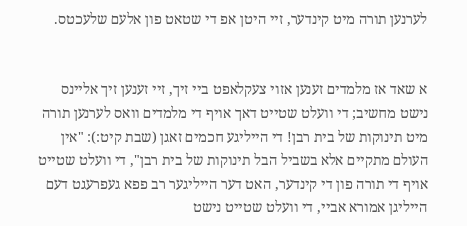לערנען תורה מיט קינדער, זיי היטן אפ די שטאט פון אלעם שלעכטס.


א שאד אז מלמדים זענען אזוי צעקלאפט ביי זיך, זיי זענען זיך אליינס נישט מחשיב; די וועלט שטייט דאך אויף די מלמדים וואס לערנען תורה מיט תינוקות של בית רבן! די הייליגע חכמים זאגן (שבת קיט:): "אין העולם מתקיים אלא בשביל הבל תינוקות של בית רבן", די וועלט שטייט אויף די תורה פון די קינדער, האט דער הייליגער רב פפא געפרעגט דעם הייליגן אמורא אביי, די וועלט שטייט נישט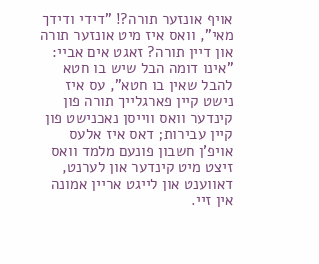אויף אונזער תורה?! "דידי ודידך מאי", וואס איז מיט אונזער תורה און דיין תורה? זאגט אים אביי: "אינו דומה הבל שיש בו חטא להבל שאין בו חטא", עס איז נישט קיין פארגלייך תורה פון קינדער וואס ווייסן נאכנישט פון קיין עבירות; דאס איז אלעס אויפ'ן חשבון פונעם מלמד וואס זיצט מיט קינדער און לערנט, דאווענט און לייגט אריין אמונה אין זיי.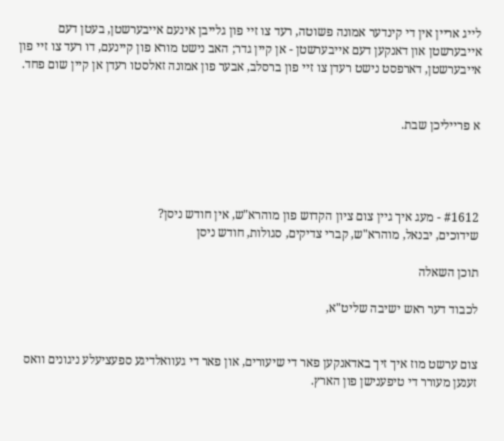לייג אריין אין די קינדער אמונה פשוטה, רעד צו זיי פון גלייבן אינעם אייבערשטן, בעטן דעם אייבערשטן און דאנקען דעם אייבערשטן - אן קיין גדר; האב נישט מורא פון קיינעם, דו רעד צו זיי פון אייבערשטן, דארפסט נישט רעדן צו זיי פון ברסלב, אבער פון אמונה זאלסטו רעדן אן קיין שום פחד.


א פרייליכן שבת.




#1612 - מעג איך גיין צום ציון הקדוש פון מוהרא"ש, אין חודש ניסן?
שידוכים, יבנאל, מוהרא"ש, קברי צדיקים, סגולות, חודש ניסן

תוכן השאלה

לכבוד דער ראש ישיבה שליט"א,


צום ערשט מוז איך זיך באדאנקען פאר די שיעורים, און פאר די געוואלדיגע ספעציעלע ניגונים וואס זענען מעורר די טיפענישן פון הארץ.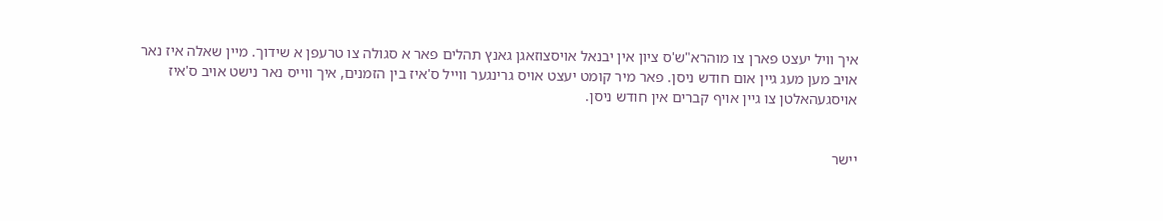איך וויל יעצט פארן צו מוהרא"ש'ס ציון אין יבנאל אויסצוזאגן גאנץ תהלים פאר א סגולה צו טרעפן א שידוך. מיין שאלה איז נאר אויב מען מעג גיין אום חודש ניסן. פאר מיר קומט יעצט אויס גרינגער ווייל ס'איז בין הזמנים, איך ווייס נאר נישט אויב ס'איז אויסגעהאלטן צו גיין אויף קברים אין חודש ניסן.


יישר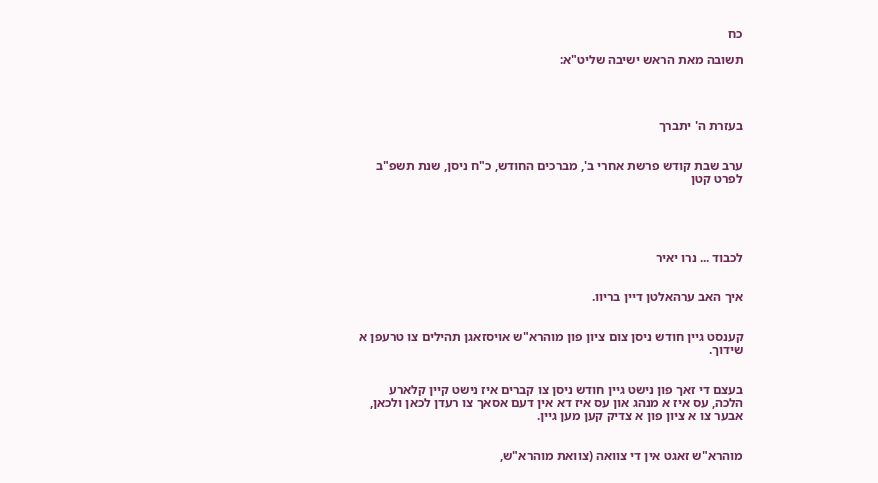כח

תשובה מאת הראש ישיבה שליט"א:




בעזרת ה' יתברך


ערב שבת קודש פרשת אחרי ב', מברכים החודש, כ"ח ניסן, שנת תשפ"ב לפרט קטן





לכבוד ... נרו יאיר


איך האב ערהאלטן דיין בריוו.


קענסט גיין חודש ניסן צום ציון פון מוהרא"ש אויסזאגן תהילים צו טרעפן א שידוך.


בעצם די זאך פון נישט גיין חודש ניסן צו קברים איז נישט קיין קלארע הלכה, עס איז א מנהג און עס איז דא אין דעם אסאך צו רעדן לכאן ולכאן, אבער צו א ציון פון א צדיק קען מען גיין.


מוהרא"ש זאגט אין די צוואה (צוואת מוהרא"ש,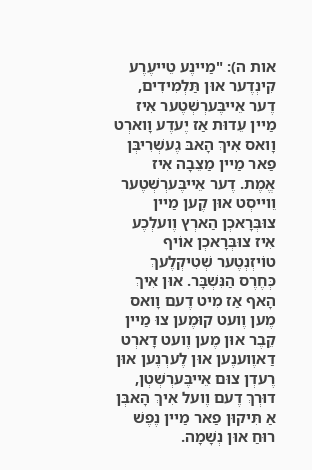אות ה): "מַיינֶע טֵייעֶרֶע קִינְדֶער אוּן תַּלְמִידִים, דֶער אֵייבֶּערְשְׁטֶער אִיז מַיין עֵדוּת אַז יֶעדֶע וָוארְט וָואס אִיךְ הָאבּ גֶעשְׁרִיבְּן פַאר מַיין מַצֵבָה אִיז אֱמֶת. דֶער אֵייבֶּערְשְׁטֶער וֵוייסְט אוּן קֶען מַיין צוּבְּרָאכְן הַארְץ וֶועלְכֶע אִיז צוּבְּרָאכְן אוֹיף טוֹיזְנְטֶער שְׁטִיקְלֶעךְ כְּחֶרֶס הַנִּשְׁבָּר. אוּן אִיךְ הָאף אַז מִיט דֶעם וָואס מֶען וֶועט קוּמֶען צוּ מַיין קֵבֶר אוּן מֶען וֶועט דָארְט דַאוֶוענֶען אוּן לֶערְנֶען אוּן רֶעדְן צוּם אֵייבֶּערְשְׁטְן, דוּרְךְ דֶעם וֶועל אִיךְ הָאבְּן אַ תִּיקוּן פַאר מַיין נֶפֶשׁ רוּחַ אוּן נְשָׁמָה.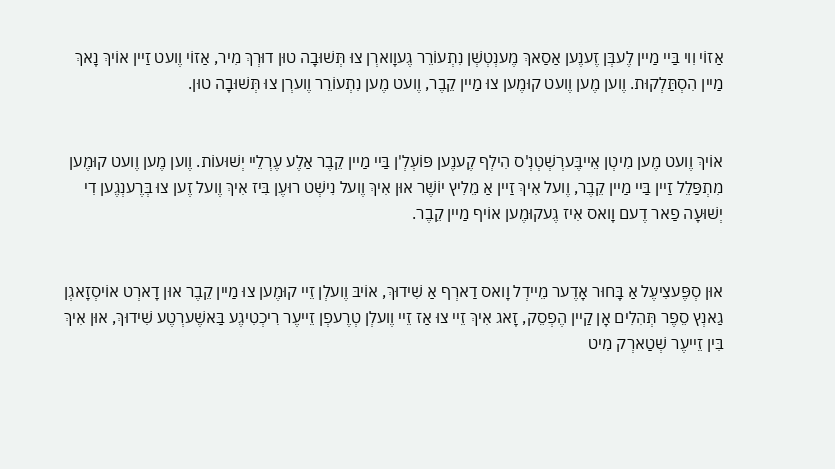אַזוֹי וִוי בַּיי מַיין לֶעבְּן זֶענֶען אַסַאךְ מֶענְטְשְׁן נִתְעוֹרֵר גֶעוָוארְן צוּ תְּשׁוּבָה טוּן דוּרְךְ מִיר, אַזוֹי וֶועט זַיין אוֹיךְ נָאךְ מַיין הִסְתַּלְקוּת. וֶוען מֶען וֶועט קוּמֶען צוּ מַיין קֵבֶר, וֶועט מֶען נִתְעוֹרֵר וֶוערְן צוּ תְּשׁוּבָה טוּן.


אוֹיךְ וֶועט מֶען מִיטְן אֵייבֶּערְשְׁטְנְ'ס הִילְף קֶענֶען פּוֹעְלְ'ן בַּיי מַיין קֵבֶר אַלֶע עֶרְלֵיי יְשׁוּעוֹת. וֶוען מֶען וֶועט קוּמֶען מִתְפַּלֵל זַיין בַּיי מַיין קֵבֶר, וֶועל אִיךְ זַיין אַ מֵלִיץ יוֹשֶׁר אוּן אִיךְ וֶועל נִישְׁט רוּעֶן בִּיז אִיךְ וֶועל זֶען צוּ בְּרֶענְגֶען דִי יְשׁוּעָה פַאר דֶעם וָואס אִיז גֶעקוּמֶען אוֹיף מַיין קֵבֶר.


אוּן סְפֶּעצִיעֶל אַ בָּחוּר אָדֶער מֵיידְל וָואס דַארְף אַ שִׁידוּךְ, אוֹיבּ וֶועלְן זֵיי קוּמֶען צוּ מַיין קֵבֶר אוּן דָארְט אוֹיסְזָאגְן גַאנְץ סֵפֶר תְּהִלִים אָן קַיין הֶפְסֵק, זָאג אִיךְ זֵיי צוּ אַז זֵיי וֶועלְן טְרֶעפְן זֵייעֶר רִיכְטִיגֶע בַּאשֶׁערְטֶע שִׁידוּךְ, אוּן אִיךְ בִּין זֵייעֶר שְׁטַארְק מִיט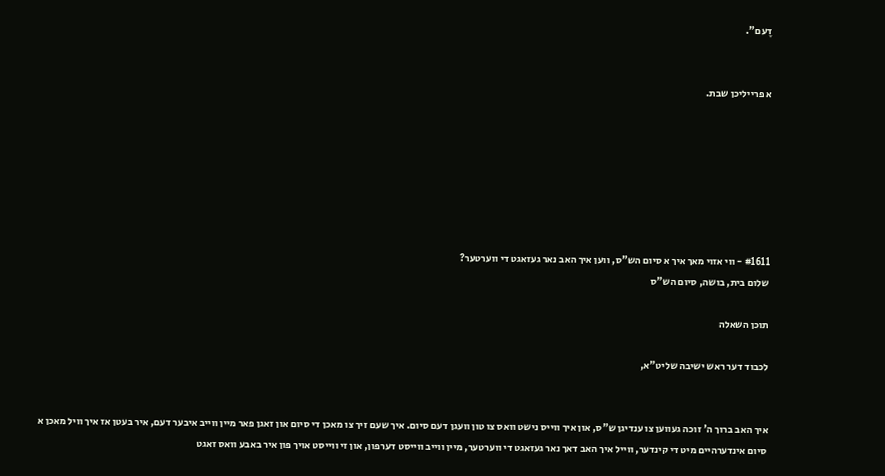דֶעם".


א פרייליכן שבת.







#1611 - ווי אזוי מאך איך א סיום הש"ס, ווען איך האב נאר געזאגט די ווערטער?
שלום בית, בושה, סיום הש"ס

תוכן השאלה

לכבוד דער ראש ישיבה שליט"א,


איך האב ברוך ה' זוכה געווען צו ענדיגן ש"ס, און איך ווייס נישט וואס צו טון וועגן דעם סיום. איך שעם זיך צו מאכן די סיום און זאגן פאר מיין ווייב איבער דעם, איר בעטן אז איך וויל מאכן א סיום אינדערהיים מיט די קינדער, ווייל איך האב דאך נאר געזאגט די ווערטער, מיין ווייב ווייסט דערפון, און זי ווייסט אויך פון איר באבע וואס זאגט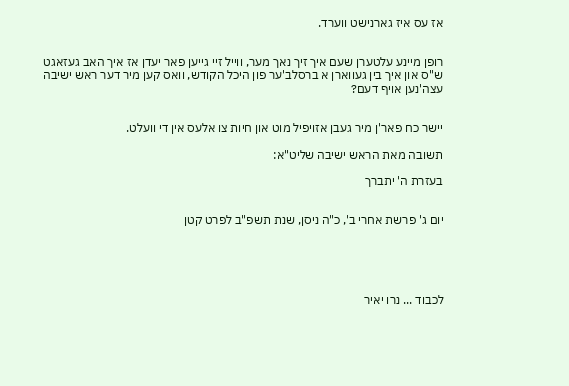אז עס איז גארנישט ווערד.


רופן מיינע עלטערן שעם איך זיך נאך מער, ווייל זיי גייען פאר יעדן אז איך האב געזאגט ש"ס און איך בין געווארן א ברסלב'ער פון היכל הקודש, וואס קען מיר דער ראש ישיבה עצה'נען אויף דעם?


יישר כח פאר'ן מיר געבן אזויפיל מוט און חיות צו אלעס אין די וועלט.

תשובה מאת הראש ישיבה שליט"א:

בעזרת ה' יתברך


יום ג' פרשת אחרי ב', כ"ה ניסן, שנת תשפ"ב לפרט קטן





לכבוד ... נרו יאיר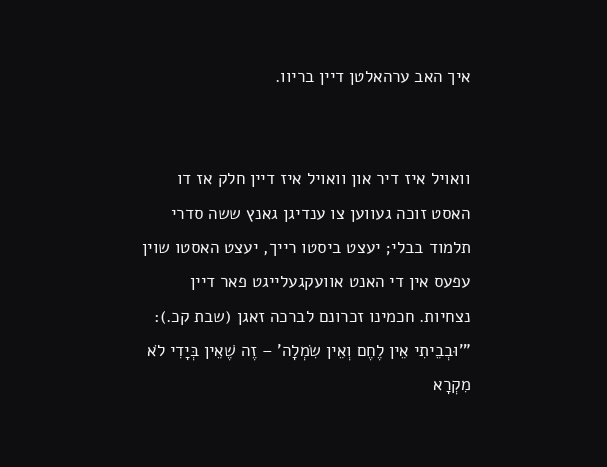איך האב ערהאלטן דיין בריוו.


וואויל איז דיר און וואויל איז דיין חלק אז דו האסט זוכה געווען צו ענדיגן גאנץ ששה סדרי תלמוד בבלי; יעצט ביסטו רייך, יעצט האסטו שוין עפעס אין די האנט אוועקגעלייגט פאר דיין נצחיות. חכמינו זכרונם לברכה זאגן (שבת קכ.): "'וּבְבֵיתִי אֵין לֶחֶם וְאֵין שִׂמְלָה' – זֶה שֶׁאֵין בְּיָדִי לֹא מִקְרָא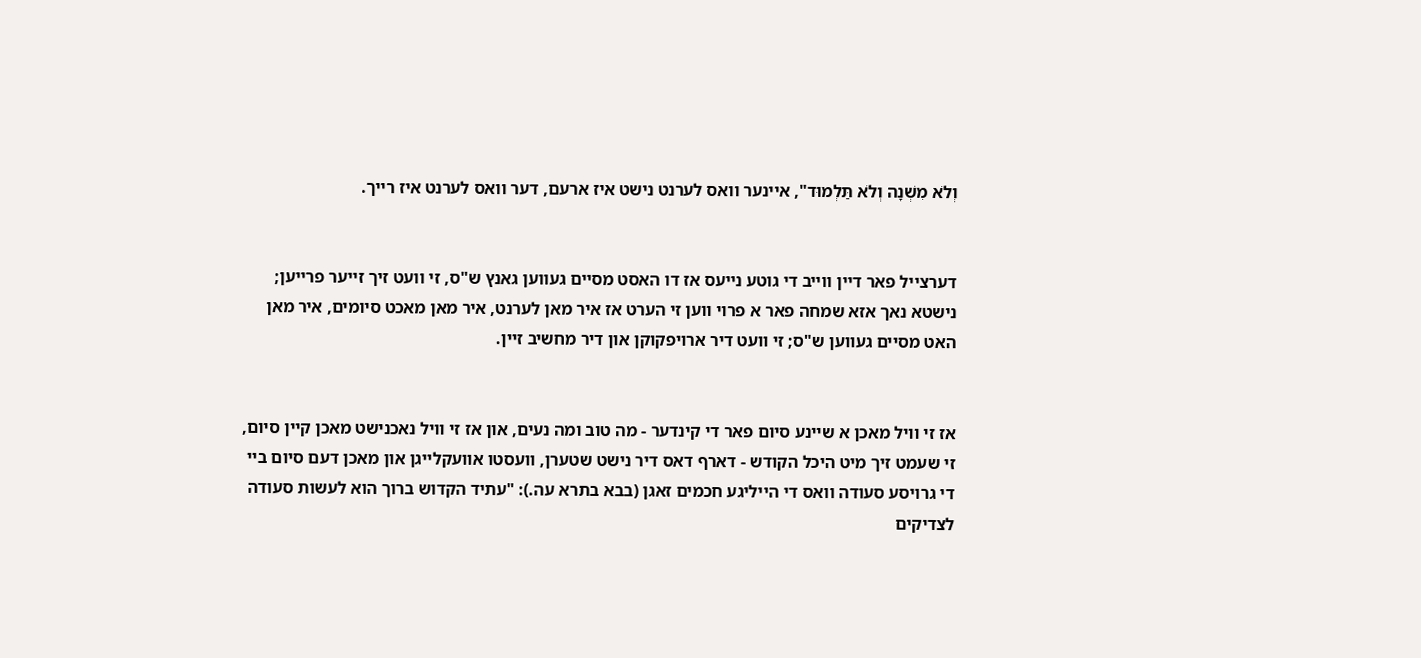וְלֹא מִשְׁנָה וְלֹא תַּלְמוּד", איינער וואס לערנט נישט איז ארעם, דער וואס לערנט איז רייך.


דערצייל פאר דיין ווייב די גוטע נייעס אז דו האסט מסיים געווען גאנץ ש"ס, זי וועט זיך זייער פרייען; נישטא נאך אזא שמחה פאר א פרוי ווען זי הערט אז איר מאן לערנט, איר מאן מאכט סיומים, איר מאן האט מסיים געווען ש"ס; זי וועט דיר ארויפקוקן און דיר מחשיב זיין.


אז זי וויל מאכן א שיינע סיום פאר די קינדער - מה טוב ומה נעים, און אז זי וויל נאכנישט מאכן קיין סיום, זי שעמט זיך מיט היכל הקודש - דארף דאס דיר נישט שטערן, וועסטו אוועקלייגן און מאכן דעם סיום ביי די גרויסע סעודה וואס די הייליגע חכמים זאגן (בבא בתרא עה.): "עתיד הקדוש ברוך הוא לעשות סעודה לצדיקים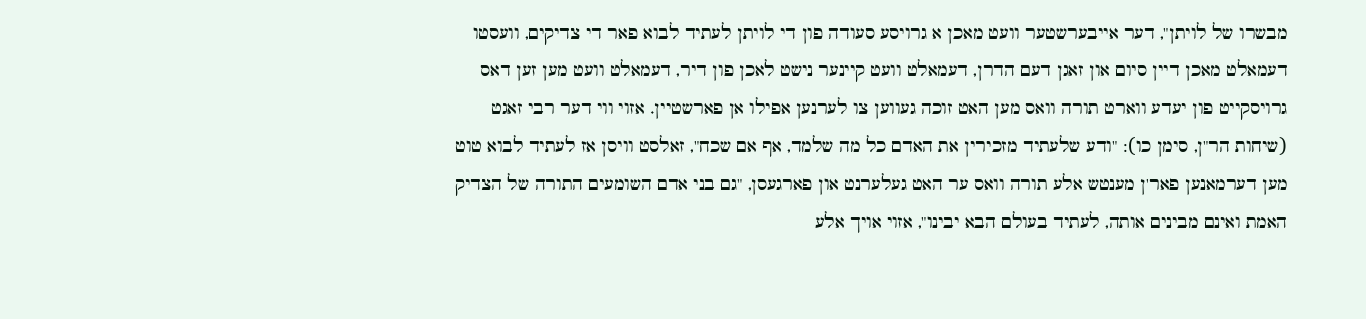מבשרו של לויתן", דער אייבערשטער וועט מאכן א גרויסע סעודה פון די לויתן לעתיד לבוא פאר די צדיקים, וועסטו דעמאלט מאכן דיין סיום און זאגן דעם הדרן, דעמאלט וועט קיינער נישט לאכן פון דיר, דעמאלט וועט מען זען דאס גרויסקייט פון יעדע ווארט תורה וואס מען האט זוכה געווען צו לערנען אפילו אן פארשטיין. אזוי ווי דער רבי זאגט (שיחות הר"ן, סימן כו): "ודע שלעתיד מזכירין את האדם כל מה שלמד, אף אם שכח", זאלסט וויסן אז לעתיד לבוא טוט מען דערמאנען פאר'ן מענטש אלע תורה וואס ער האט געלערנט און פארגעסן, "גם בני אדם השומעים התורה של הצדיק האמת ואינם מבינים אותה, לעתיד בעולם הבא יבינו", אזוי אויך אלע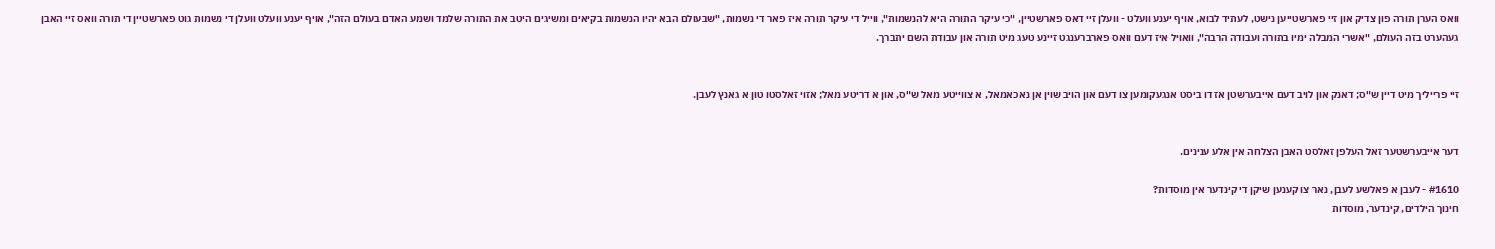וואס הערן תורה פון צדיק און זיי פארשטייען נישט, לעתיד לבוא, אויף יענע וועלט - וועלן זיי דאס פארשטיין, "כי עיקר התורה היא להנשמות", ווייל די עיקר תורה איז פאר די נשמות, "שבעולם הבא יהיו הנשמות בקיאים ומשיגים היטב את התורה שלמד ושמע האדם בעולם הזה", אויף יענע וועלט וועלן די נשמות גוט פארשטיין די תורה וואס זיי האבן געהערט בזה העולם, "אשרי המבלה ימיו בתורה ועבודה הרבה", וואויל איז דעם וואס פארברענגט זיינע טעג מיט תורה און עבודת השם יתברך.


זיי פרייליך מיט דיין ש"ס; דאנק און לויב דעם אייבערשטן אז דו ביסט אנגעקומען צו דעם און הויב שוין אן נאכאמאל, א צווייטע מאל ש"ס, און א דריטע מאל; אזוי זאלסטו טון א גאנץ לעבן.


דער אייבערשטער זאל העלפן זאלסט האבן הצלחה אין אלע ענינים.

#1610 - לעבן א פאלשע לעבן, נאר צו קענען שיקן די קינדער אין מוסדות?
חינוך הילדים, קינדער, מוסדות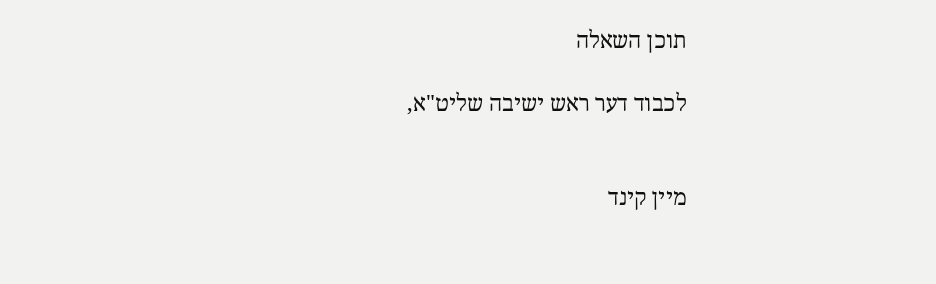תוכן השאלה

לכבוד דער ראש ישיבה שליט"א,


מיין קינד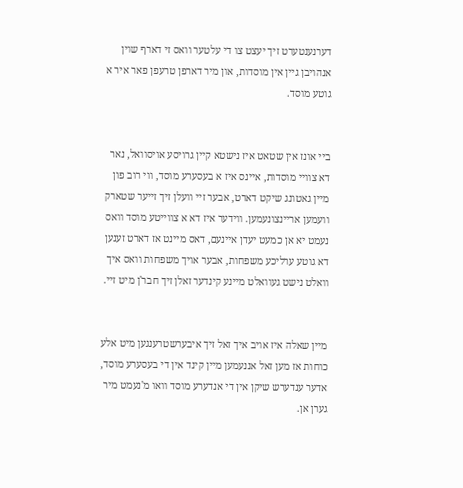דערנענטערט זיך יעצט צו די עלטער וואס זי דארף שוין אנהויבן גיין אין מוסדות, און מיר דארפן טרעפן פאר איר א גוטע מוסד.


ביי אונז אין שטאט איז נישטא קיין גרויסע אויסוואל, נאר דא צוויי מוסדות, איינס איז א בעסערע מוסד, ווי רוב פון מיין גאטונג שיקט דארט, אבער זיי וועלן זיך זייער שטארק וועמען אריינצונעמען. ווידער איז דא א צווייטע מוסד וואס נעמט יא אן כמעט יעדן איינעם, דאס מיינט אז דארט זענען דא גוטע ערליכע משפחות, אבער אויך משפחות וואס איך וואלט נישט געוואלט מיינע קינדער זאלן זיך חבר'ן מיט זיי.


מיין שאלה איז אויב איך זאל זיך איבערשטרענגען מיט אלע כוחות אז מען זאל אננעמען מיין קינד אין די בעסערע מוסד, אדער ענדערש שיקן אין די אנדערע מוסד וואו מ'נעמט מיר גערן אן.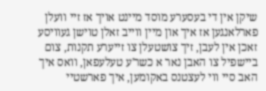שיקן אין די בעסערע מוסד מיינט אויך אז זיי וועלן פארלאנגען אז איך און מיין ווייב זאלן טוישן געוויסע זאכן אין לעבן, זיך צושטעלן צו זייערע תקנות, צום ביישפיל צו האבן נאר א כשר'ע טעלעפאן, וואס איך האב סיי ווי לעצטנס באקומען, איך פארשטיי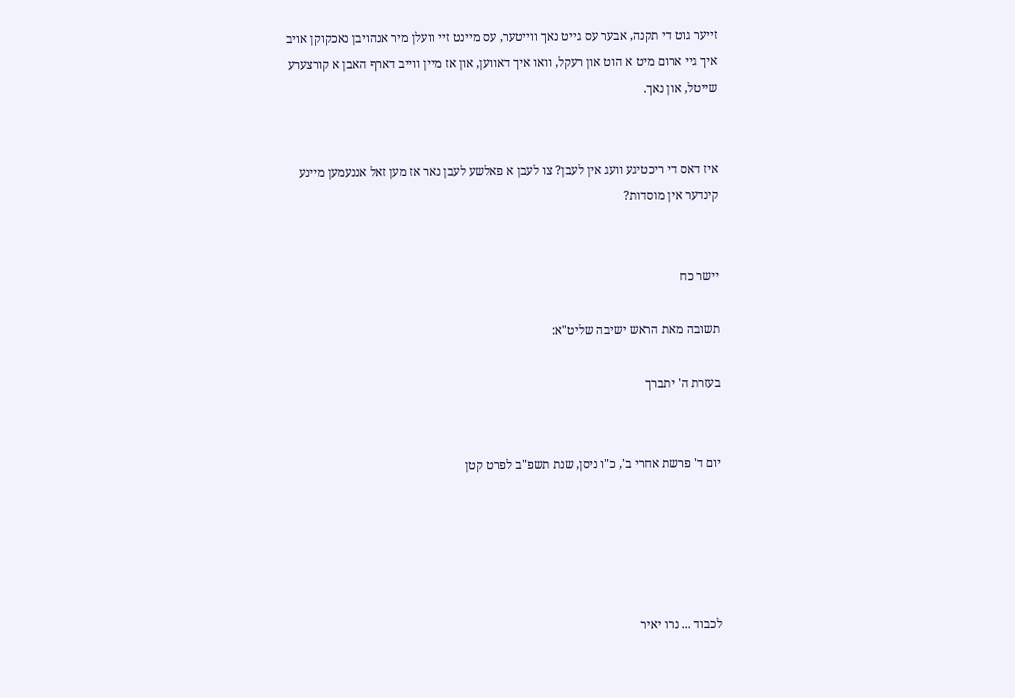זייער גוט די תקנה, אבער עס גייט נאך ווייטער, עס מיינט זיי וועלן מיר אנהויבן נאכקוקן אויב איך גיי ארום מיט א הוט און רעקל, וואו איך דאווען, און אז מיין ווייב דארף האבן א קורצערע שייטל, און נאך.


איז דאס די ריכטיגע וועג אין לעבן? צו לעבן א פאלשע לעבן נאר אז מען זאל אננעמען מיינע קינדער אין מוסדות?


יישר כח

תשובה מאת הראש ישיבה שליט"א:

בעזרת ה' יתברך


יום ד' פרשת אחרי ב', כ"ו ניסן, שנת תשפ"ב לפרט קטן





לכבוד ... נרו יאיר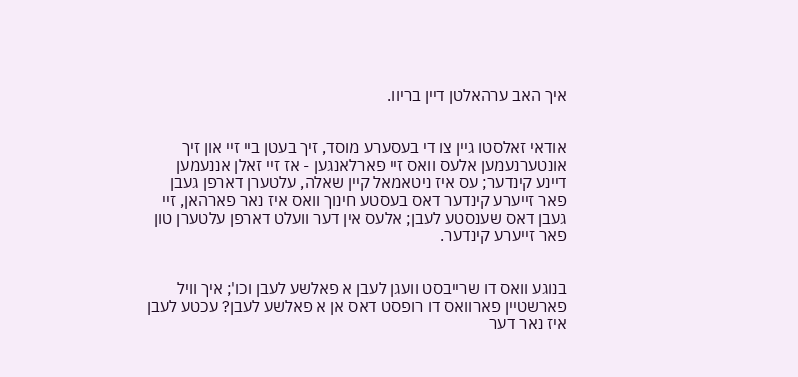איך האב ערהאלטן דיין בריוו.


אודאי זאלסטו גיין צו די בעסערע מוסד, זיך בעטן ביי זיי און זיך אונטערנעמען אלעס וואס זיי פארלאנגען - אז זיי זאלן אננעמען דיינע קינדער; עס איז ניטאמאל קיין שאלה, עלטערן דארפן געבן פאר זייערע קינדער דאס בעסטע חינוך וואס איז נאר פארהאן, זיי געבן דאס שענסטע לעבן; אלעס אין דער וועלט דארפן עלטערן טון פאר זייערע קינדער.


בנוגע וואס דו שרייבסט וועגן לעבן א פאלשע לעבן וכו'; איך וויל פארשטיין פארוואס דו רופסט דאס אן א פאלשע לעבן? עכטע לעבן איז נאר דער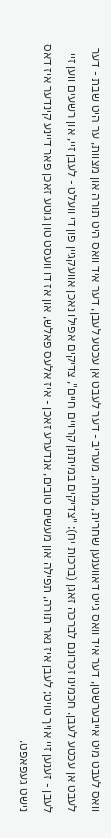וואס לעבט מיט אייבערשטן, דער איד וואס גייט דאווענען שחרית, מנחה, מעריב - דער לעבט אן עכטע לעבן, דער איד וואס היט תורה און מצוות, ער היט שבת - דער לעבט אן עכטע לעבן. חכמינו זכרונם לברכה זאגן (ברכות יח): "צדיקים במיתתן קרויים חיים", צדיקים אפילו נאכן אוועקגיין פון די וועלט - לעבן זיי, און רשעים ווען זיי לעבן - זענען זיי אויך טויט; לעבן איז נאר תורה, תפילה און מעשים טובים, אנדערע זאכן - איז אלעס פאלש, און אז דו וועסט טון גוטע זאכן פאר דיינע קינדער איז דאס נישט געפאפט.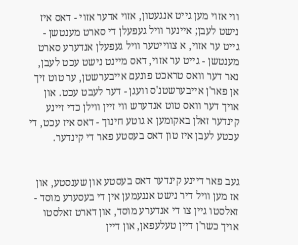ווי אזוי מען גייט אנגעטון, אזוי אדער אזוי - דאס איז נישט לעבן; איינער וויל געפעלן די סארט מענטשן - גייט ער אזוי, א צווייטער וויל געפעלן אנדערע סארט מענטשן - גייט ער אזוי, דאס מיינט נישט עכט לעבן, נאר דער וואס טראכט פונעם אייבערשטן, ער טוט זיך אן פאר'ן אייבערשטנ'ס וועגן - דער לעבט עכט. און אויך דער וואס טוט אנדערש ווי זיין ווילן כדי זיינע קינדער זאלן באקומען א גוטע חינוך - דאס איז עכט, די עכטע לעבן איז טון דאס בעסטע פאר די קינדער.


געב פאר דיינע קינדער דאס בעסטע און שענסטע, און אז מען וויל דיר נישט אננעמען אין די בעסערע מוסד - זאלסטו גיין צו די אנדערע מוסד, און דארט זאלסטו אויך כשר'ן דיין טעלעפאן, און דיין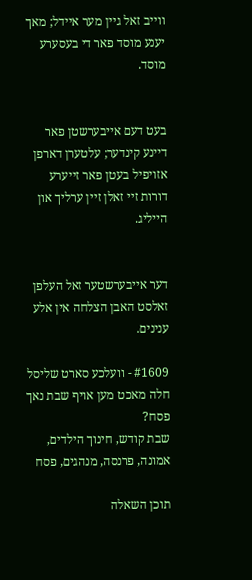ווייב זאל גיין מער איידל; מאך יענע מוסד פאר די בעסערע מוסד.


בעט דעם אייבערשטן פאר דיינע קינדער; עלטערן דארפן אזויפיל בעטן פאר זייערע דורות זיי זאלן זיין ערליך און הייליג.


דער אייבערשטער זאל העלפן זאלסט האבן הצלחה אין אלע ענינים.

#1609 - וועלכע סארט שליסל חלה מאכט מען אויף שבת נאך פסח?
שבת קודש, חינוך הילדים, אמונה, פרנסה, מנהגים, פסח

תוכן השאלה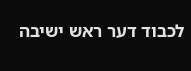לכבוד דער ראש ישיבה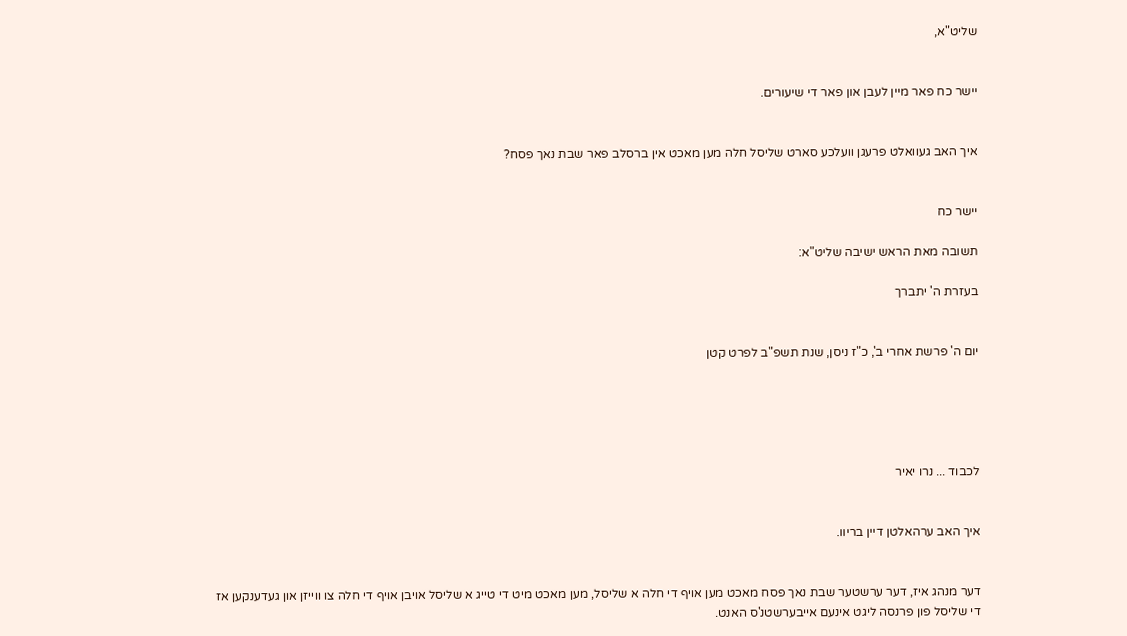שליט"א,


יישר כח פאר מיין לעבן און פאר די שיעורים.


איך האב געוואלט פרעגן וועלכע סארט שליסל חלה מען מאכט אין ברסלב פאר שבת נאך פסח?


יישר כח

תשובה מאת הראש ישיבה שליט"א:

בעזרת ה' יתברך


יום ה' פרשת אחרי ב', כ"ז ניסן, שנת תשפ"ב לפרט קטן





לכבוד ... נרו יאיר


איך האב ערהאלטן דיין בריוו.


דער מנהג איז, דער ערשטער שבת נאך פסח מאכט מען אויף די חלה א שליסל, מען מאכט מיט די טייג א שליסל אויבן אויף די חלה צו ווייזן און געדענקען אז די שליסל פון פרנסה ליגט אינעם אייבערשטנ'ס האנט.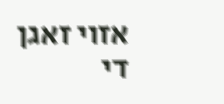אזוי זאגן די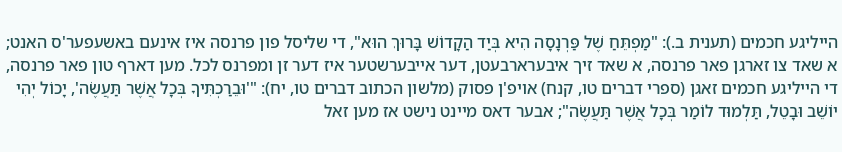הייליגע חכמים (תענית ב.): "מַפְתֵּחַ שֶׁל פַּרְנָסָה הִיא בְּיַד הַקָדוֹשׁ בָּרוּךְ הוּא", די שליסל פון פרנסה איז אינעם באשעפער'ס האנט; א שאד צו זארגן פאר פרנסה, א שאד זיך איבערארבעטן, דער אייבערשטער איז דער זן ומפרנס לכל. מען דארף טון פאר פרנסה, די הייליגע חכמים זאגן (ספרי דברים טו, קנח) אויפ'ן פסוק (מלשון הכתוב דברים טו, יח): "'וּבֵרַכְתִּיךָ בְּכָל אֲשֶׁר תַּעֲשֶׂה', יָכוֹל יְהִי יוֹשֵׁב וּבָטֵל, תַּלְמוּד לוֹמַר בְּכָל אֲשֶׁר תַּעֲשֶׂה"; אבער דאס מיינט נישט אז מען זאל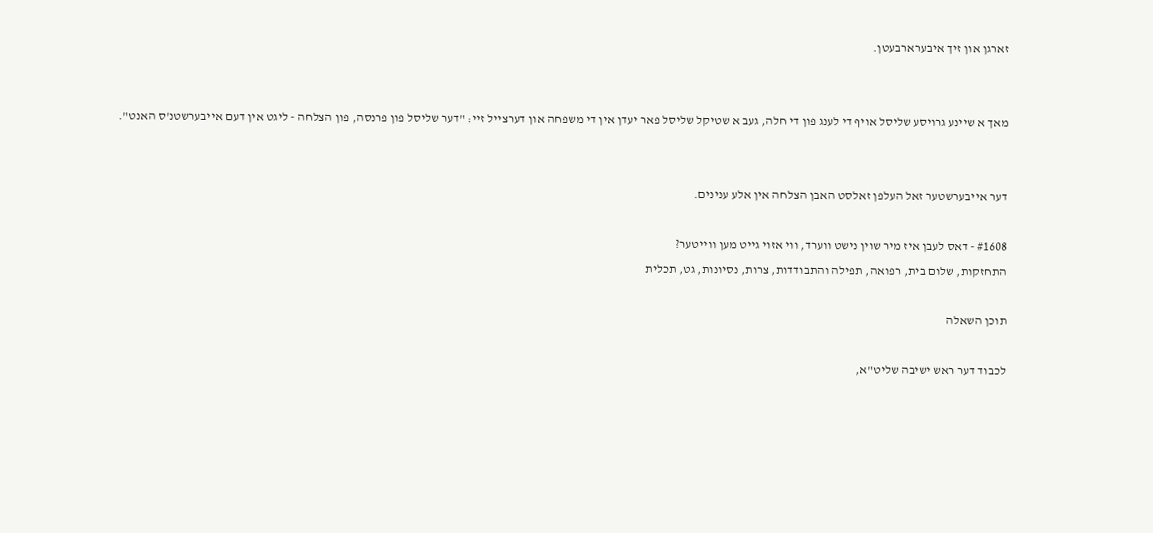זארגן און זיך איבערארבעטן.


מאך א שיינע גרויסע שליסל אויף די לענג פון די חלה, געב א שטיקל שליסל פאר יעדן אין די משפחה און דערצייל זיי: "דער שליסל פון פרנסה, פון הצלחה - ליגט אין דעם אייבערשטנ'ס האנט".


דער אייבערשטער זאל העלפן זאלסט האבן הצלחה אין אלע ענינים.

#1608 - דאס לעבן איז מיר שוין נישט ווערד, ווי אזוי גייט מען ווייטער?
התחזקות, שלום בית, רפואה, תפילה והתבודדות, צרות, נסיונות, גט, תכלית

תוכן השאלה

לכבוד דער ראש ישיבה שליט"א,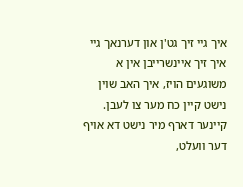איך גיי זיך גט'ן און דערנאך גיי איך זיך איינשרייבן אין א משוגעים הויז, איך האב שוין נישט קיין כח מער צו לעבן. קיינער דארף מיר נישט דא אויף דער וועלט,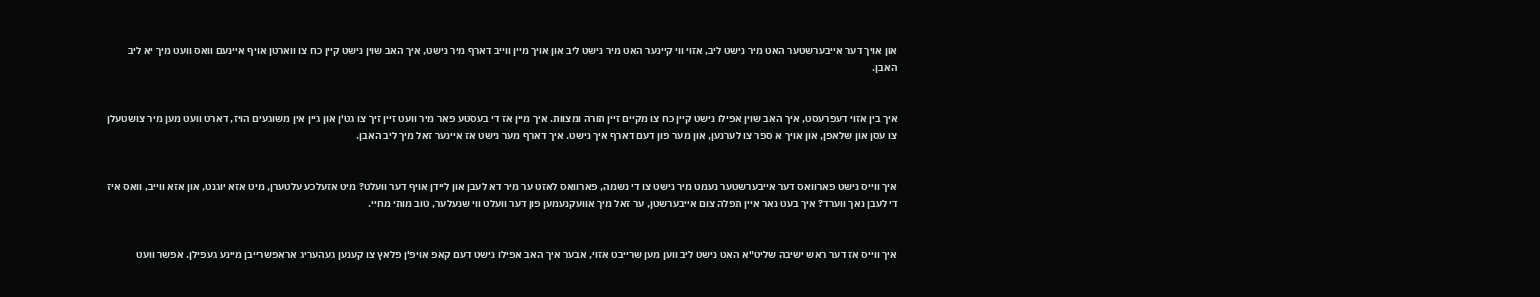און אויך דער אייבערשטער האט מיר נישט ליב, אזוי ווי קיינער האט מיר נישט ליב און אויך מיין ווייב דארף מיר נישט, איך האב שוין נישט קיין כח צו ווארטן אויף איינעם וואס וועט מיך יא ליב האבן.


איך בין אזוי דעפרעסט, איך האב שוין אפילו נישט קיין כח צו מקיים זיין תורה ומצוות. איך מיין אז די בעסטע פאר מיר וועט זיין זיך צו גט'ן און גיין אין משוגעים הויז, דארט וועט מען מיר צושטעלן צו עסן און שלאפן, און אויך א ספר צו לערנען, און מער פון דעם דארף איך נישט. איך דארף מער נישט אז איינער זאל מיך ליב האבן.


איך ווייס נישט פארוואס דער אייבערשטער נעמט מיר נישט צו די נשמה, פארוואס לאזט ער מיר דא לעבן און ליידן אויף דער וועלט? מיט אזעלכע עלטערן, מיט אזא יוגנט, און אזא ווייב, וואס איז די לעבן נאך ווערד? איך בעט נאר איין תפלה צום אייבערשטן, ער זאל מיך אוועקנעמען פון דער וועלט ווי שנעלער, טוב מותי מחיי.


איך ווייס אז דער ראש ישיבה שליט"א האט נישט ליב ווען מען שרייבט אזוי, אבער איך האב אפילו נישט דעם קאפ אויפ'ן פלאץ צו קענען געהעריג אראפשרייבן מיינע געפילן. אפשר וועט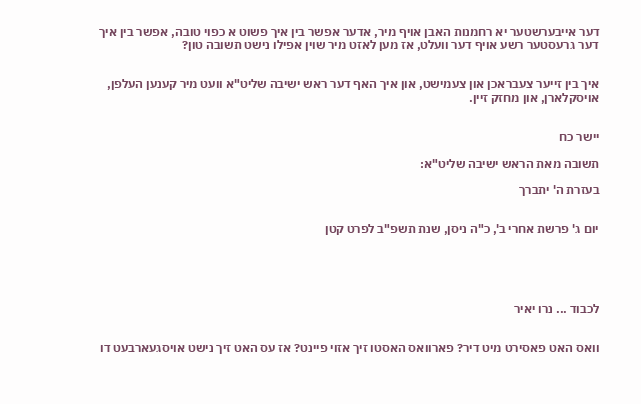דער אייבערשטער יא רחמנות האבן אויף מיר, אדער אפשר בין איך פשוט א כפוי טובה, אפשר בין איך דער גרעסטער רשע אויף דער וועלט, אז מען לאזט מיר שוין אפילו נישט תשובה טון?


איך בין זייער צעבראכן און צעמישט, און איך האף דער ראש ישיבה שליט"א וועט מיר קענען העלפן, אויסקלארן, און מחזק זיין.


יישר כח

תשובה מאת הראש ישיבה שליט"א:

בעזרת ה' יתברך


יום ג' פרשת אחרי ב', כ"ה ניסן, שנת תשפ"ב לפרט קטן





לכבוד ... נרו יאיר


וואס האט פאסירט מיט דיר? פארוואס האסטו זיך אזוי פיינט? אז עס האט זיך נישט אויסגעארבעט דו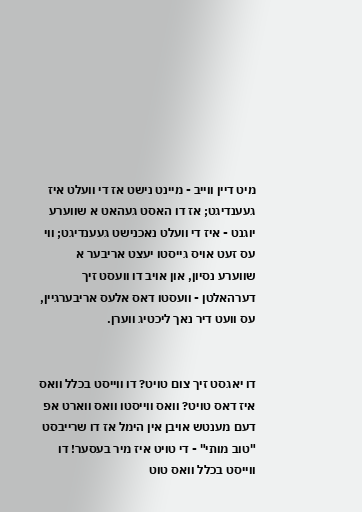מיט דיין ווייב - מיינט נישט אז די וועלט איז געענדיגט; אז דו האסט געהאט א שווערע יוגנט - איז די וועלט נאכנישט געענדיגט; ווי עס זעט אויס גייסטו יעצט אריבער א שווערע נסיון, און אויב דו וועסט זיך דערהאלטן - וועסטו דאס אלעס אריבערגיין, עס וועט דיר נאך ליכטיג ווערן.


דו יאגסט זיך צום טויט? דו ווייסט בכלל וואס איז דאס טויט? וואס ווייסטו וואס ווארט אפ דעם מענטש אויבן אין הימל אז דו שרייבסט "טוב מותי" - די טויט איז מיר בעסער! דו ווייסט בכלל וואס טוט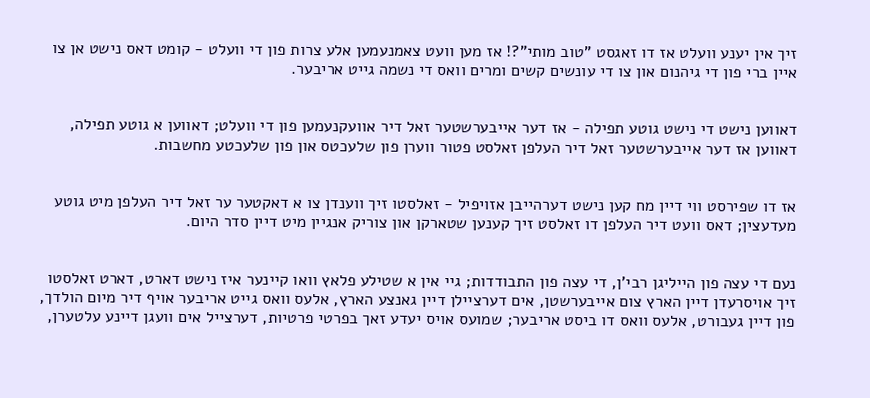זיך אין יענע וועלט אז דו זאגסט "טוב מותי"?! אז מען וועט צאמנעמען אלע צרות פון די וועלט - קומט דאס נישט אן צו איין ברי פון די גיהנום און צו די עונשים קשים ומרים וואס די נשמה גייט אריבער.


דאווען נישט די נישט גוטע תפילה - אז דער אייבערשטער זאל דיר אוועקנעמען פון די וועלט; דאווען א גוטע תפילה, דאווען אז דער אייבערשטער זאל דיר העלפן זאלסט פטור ווערן פון שלעכטס און פון שלעכטע מחשבות.


אז דו שפירסט ווי דיין מח קען נישט דערהייבן אזויפיל - זאלסטו זיך ווענדן צו א דאקטער ער זאל דיר העלפן מיט גוטע מעדעצין; דאס וועט דיר העלפן דו זאלסט זיך קענען שטארקן און צוריק אנגיין מיט דיין סדר היום.


נעם די עצה פון הייליגן רבי'ן, די עצה פון התבודדות; גיי אין א שטילע פלאץ וואו קיינער איז נישט דארט, דארט זאלסטו זיך אויסרעדן דיין הארץ צום אייבערשטן, אים דערציילן דיין גאנצע הארץ, אלעס וואס גייט אריבער אויף דיר מיום הולדך, פון דיין געבורט, אלעס וואס דו ביסט אריבער; שמועס אויס יעדע זאך בפרטי פרטיות, דערצייל אים וועגן דיינע עלטערן,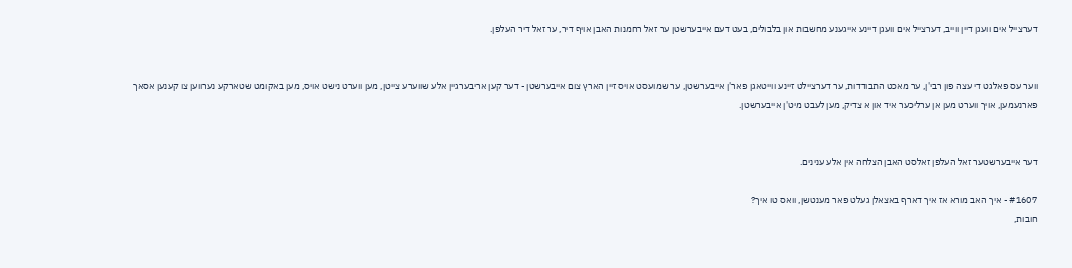דערצייל אים וועגן דיין ווייב, דערצייל אים וועגן דיינע אייגענע מחשבות און בלבולים, בעט דעם אייבערשטן ער זאל רחמנות האבן אויף דיר, ער זאל דיר העלפן.


ווער עס פאלגט די עצה פון רבי'ן, ער מאכט התבודדות, ער דערציילט זיינע ווייטאגן פאר'ן אייבערשטן, ער שמועסט אויס זיין הארץ צום אייבערשטן - דער קען אריבערגיין אלע שווערע צייטן, מען ווערט נישט אויס, מען באקומט שטארקע נערווען צו קענען אסאך פארנעמען, אויך ווערט מען אן ערליכער איד און א צדיק, מען לעבט מיט'ן אייבערשטן.


דער אייבערשטער זאל העלפן זאלסט האבן הצלחה אין אלע ענינים.

#1607 - איך האב מורא אז איך דארף באצאלן געלט פאר מענטשן, וואס טו איך?
חובות,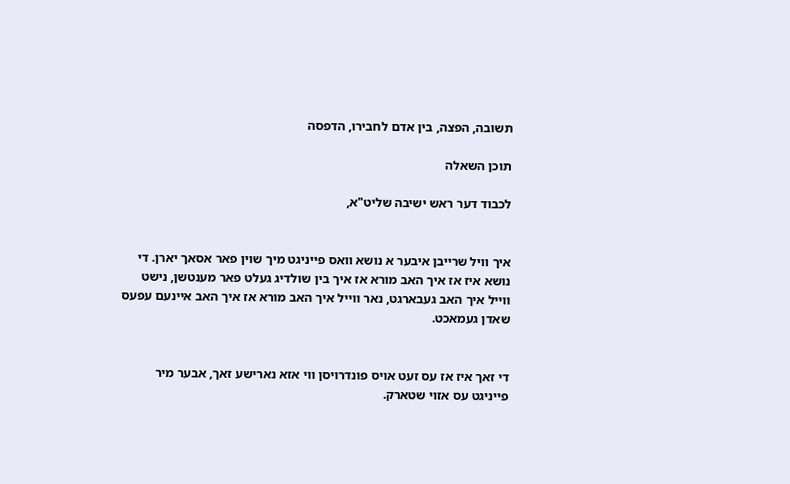תשובה, הפצה, בין אדם לחבירו, הדפסה

תוכן השאלה

לכבוד דער ראש ישיבה שליט"א,


איך וויל שרייבן איבער א נושא וואס פייניגט מיך שוין פאר אסאך יארן. די נושא איז אז איך האב מורא אז איך בין שולדיג געלט פאר מענטשן, נישט ווייל איך האב געבארגט, נאר ווייל איך האב מורא אז איך האב איינעם עפעס שאדן געמאכט.


די זאך איז אז עס זעט אויס פונדרויסן ווי אזא נארישע זאך, אבער מיר פייניגט עס אזוי שטארק.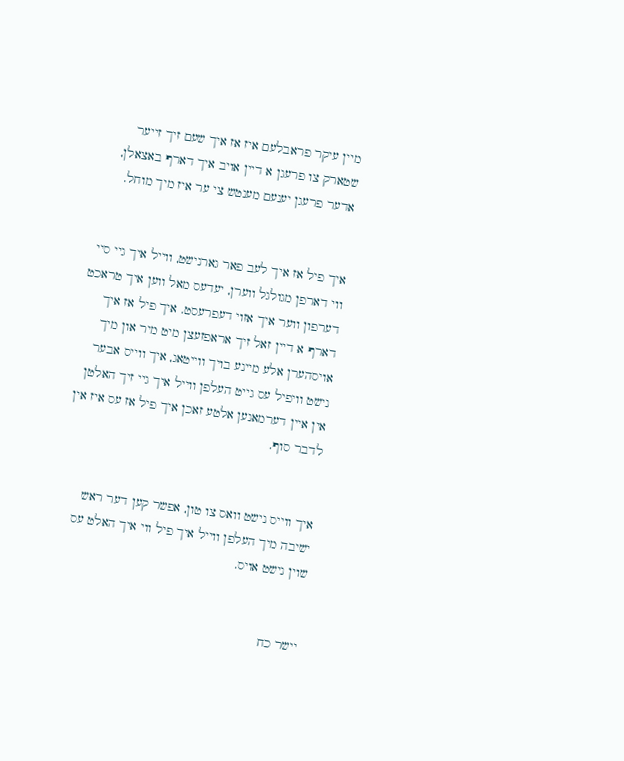מיין עיקר פראבלעם איז אז איך שעם זיך זייער שטארק צו פרעגן א דיין אויב איך דארף באצאלן, אדער פרעגן יענעם מענטש צי ער איז מיך מוחל.


איך פיל אז איך לעב פאר גארנישט, ווייל איך גיי סיי ווי דארפן מגולגל ווערן, יעדעס מאל ווען איך טראכט דערפון ווער איך אזוי דעפרעסט. איך פיל אז איך דארף א דיין זאל זיך אראפזעצן מיט מיר און מיך אויסהערן אלע מיינע בויך ווייטאג, איך ווייס אבער נישט וויפיל עס גייט העלפן ווייל איך גיי זיך האלטן אין איין דערמאנען אלטע זאכן איך פיל אז עס איז אין לדבר סוף.


איך ווייס נישט וואס צו טון, אפשר קען דער ראש ישיבה מיך העלפן ווייל איך פיל ווי איך האלט עס שוין נישט אויס.


יישר כח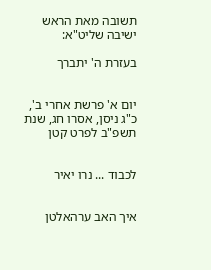תשובה מאת הראש ישיבה שליט"א:

בעזרת ה' יתברך


יום א' פרשת אחרי ב', כ"ג ניסן, אסרו חג, שנת תשפ"ב לפרט קטן


לכבוד ... נרו יאיר


איך האב ערהאלטן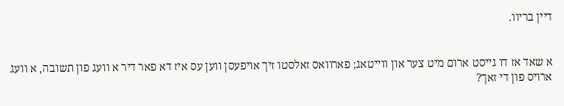דיין בריוו.


א שאד אז דו גייסט ארום מיט צער און ווייטאג; פארוואס זאלסטו זיך אויפעסן ווען עס איז דא פאר דיר א וועג פון תשובה, א וועג ארויס פון די זאך?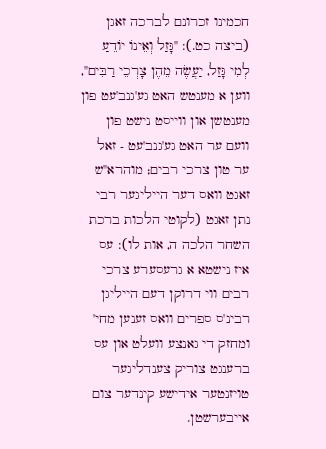חכמינו זכרונם לברכה זאגן (ביצה כט.): "גָּזַל וְאֵינוֹ יוֹדֵעַ לְמִי גָּזַל, יַעֲשֶׂה מֵהֶן צָרְכֵי רַבִּים", ווען א מענטש האט גע'גנב'עט פון מענטשן און ווייסט נישט פון וועם ער האט גע'גנב'עט - זאל ער טון צרכי רבים; מוהרא"ש זאגט וואס דער הייליגער רבי נתן זאגט (לקוטי הלכות ברכת השחר הלכה ה, אות לו): עס איז נישטא א גרעסערע צרכי רבים ווי דרוקן דעם הייליגן רבינ'ס ספרים וואס זענען מחי' ומחזק די גאנצע וועלט און עס ברענגט צוריק צענדליגער טויזנטער אידישע קינדער צום אייבערשטן.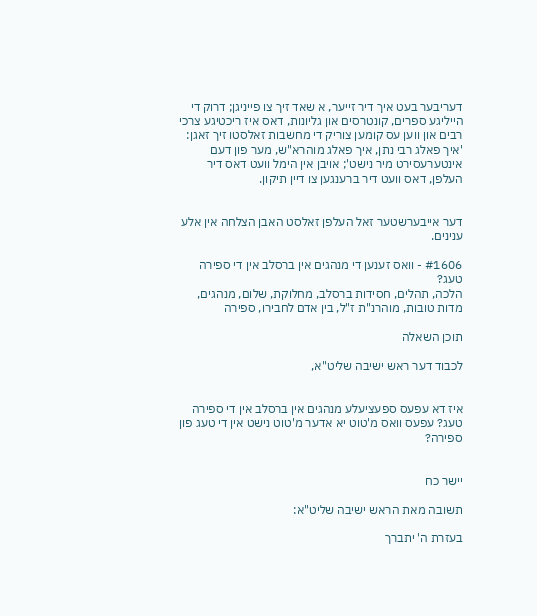דעריבער בעט איך דיר זייער, א שאד זיך צו פייניגן; דרוק די הייליגע ספרים, קונטרסים און גליונות, דאס איז ריכטיגע צרכי רבים און ווען עס קומען צוריק די מחשבות זאלסטו זיך זאגן: 'איך פאלג רבי נתן, איך פאלג מוהרא"ש, מער פון דעם אינטערעסירט מיר נישט'; אויבן אין הימל וועט דאס דיר העלפן, דאס וועט דיר ברענגען צו דיין תיקון.


דער אייבערשטער זאל העלפן זאלסט האבן הצלחה אין אלע ענינים.

#1606 - וואס זענען די מנהגים אין ברסלב אין די ספירה טעג?
הלכה, תהלים, חסידות ברסלב, מחלוקת, שלום, מנהגים, מדות טובות, מוהרנ"ת ז"ל, בין אדם לחבירו, ספירה

תוכן השאלה

לכבוד דער ראש ישיבה שליט"א,


איז דא עפעס ספעציעלע מנהגים אין ברסלב אין די ספירה טעג? עפעס וואס מ'טוט יא אדער מ'טוט נישט אין די טעג פון ספירה?


יישר כח

תשובה מאת הראש ישיבה שליט"א:

בעזרת ה' יתברך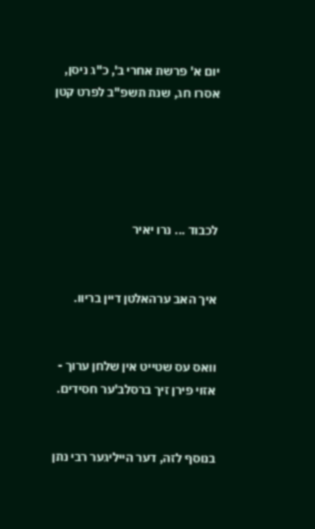יום א' פרשת אחרי ב', כ"ג ניסן, אסרו חג, שנת תשפ"ב לפרט קטן





לכבוד ... נרו יאיר


איך האב ערהאלטן דיין בריוו.


וואס עס שטייט אין שלחן ערוך - אזוי פירן זיך ברסלב'ער חסידים.


בנוסף לזה, דער הייליגער רבי נתן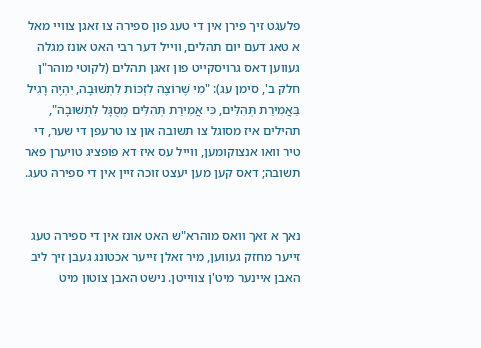פלעגט זיך פירן אין די טעג פון ספירה צו זאגן צוויי מאל א טאג דעם יום תהלים, ווייל דער רבי האט אונז מגלה געווען דאס גרויסקייט פון זאגן תהלים (לקוטי מוהר"ן חלק ב', סימן עג): "מִי שֶׁרוֹצֶה לִזְכּוֹת לִתְשׁוּבָה, יִהְיֶה רָגִיל בַּאֲמִירַת תְּהִלִּים, כִּי אֲמִירַת תְּהִלִּים מְסֻגָּל לִתְשׁוּבָה",  תהילים איז מסוגל צו תשובה און צו טרעפן די שער, די טיר וואו אנצוקומען, ווייל עס איז דא פופציג טויערן פאר תשובה; דאס קען מען יעצט זוכה זיין אין די ספירה טעג.


נאך א זאך וואס מוהרא"ש האט אונז אין די ספירה טעג זייער מחזק געווען, מיר זאלן זייער אכטונג געבן זיך ליב האבן איינער מיט'ן צווייטן. נישט האבן צוטון מיט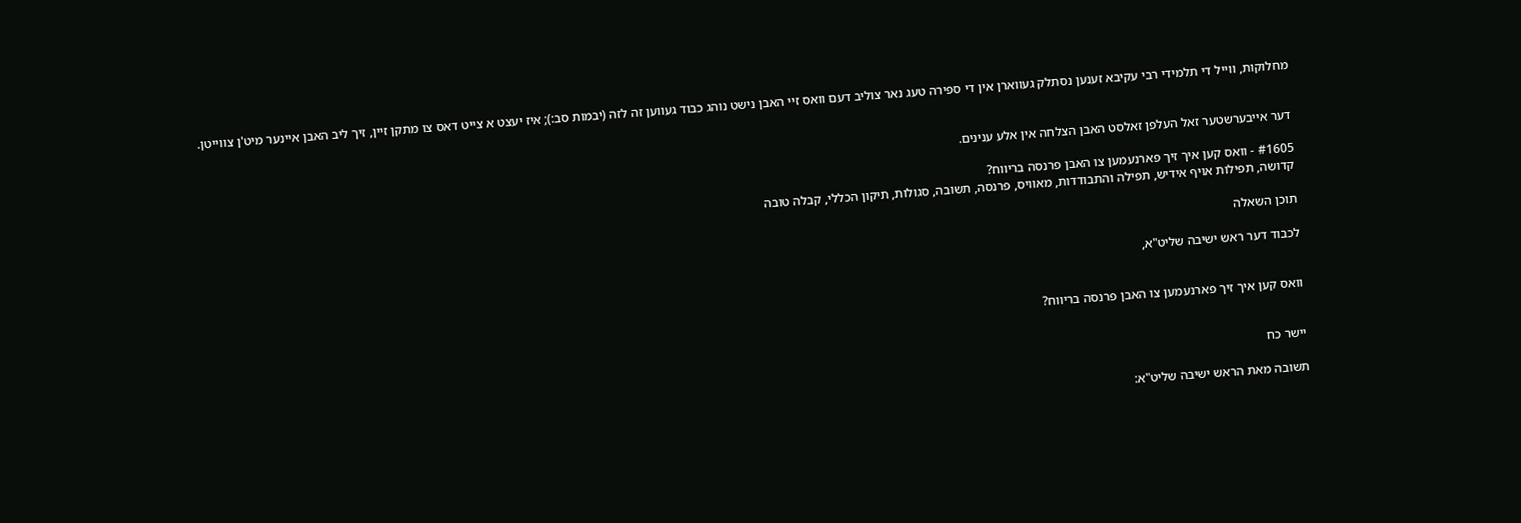מחלוקות, ווייל די תלמידי רבי עקיבא זענען נסתלק געווארן אין די ספירה טעג נאר צוליב דעם וואס זיי האבן נישט נוהג כבוד געווען זה לזה (יבמות סב:); איז יעצט א צייט דאס צו מתקן זיין, זיך ליב האבן איינער מיט'ן צווייטן.


דער אייבערשטער זאל העלפן זאלסט האבן הצלחה אין אלע ענינים.

#1605 - וואס קען איך זיך פארנעמען צו האבן פרנסה בריווח?
קדושה, תפילות אויף אידיש, תפילה והתבודדות, מאוויס, פרנסה, תשובה, סגולות, תיקון הכללי, קבלה טובה

תוכן השאלה

לכבוד דער ראש ישיבה שליט"א,


וואס קען איך זיך פארנעמען צו האבן פרנסה בריווח?


יישר כח

תשובה מאת הראש ישיבה שליט"א: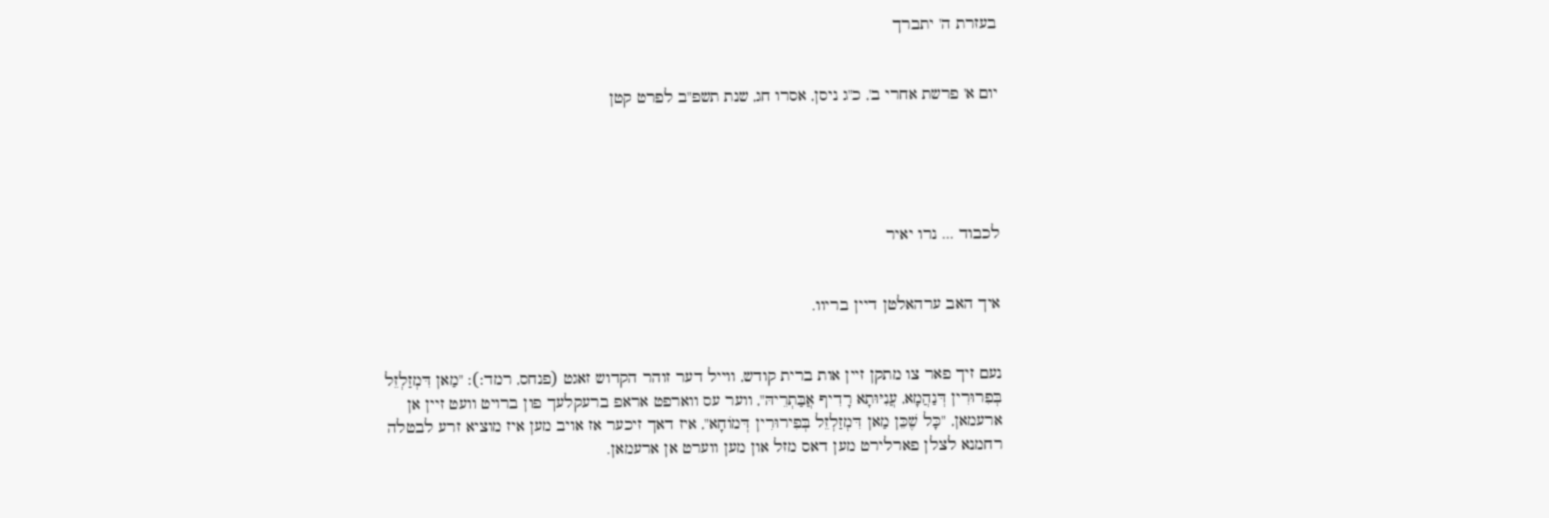בעזרת ה' יתברך


יום א' פרשת אחרי ב', כ"ג ניסן, אסרו חג, שנת תשפ"ב לפרט קטן





לכבוד ... נרו יאיר


איך האב ערהאלטן דיין בריוו.


נעם זיך פאר צו מתקן זיין אות ברית קודש, ווייל דער זוהר הקדוש זאגט (פנחס, רמד:): "מַאן דִּמְזַלְזֵל בְּפִרוּרִין דְּנַהֲמָא, עֲנִיּוּתָא רָדִיף אֲבַּתְרֵיהּ", ווער עס ווארפט אראפ ברעקלעך פון ברויט וועט זיין אן ארעמאן, "כָּל שֶׁכֵּן מַאן דִּמְזַלְזֵל בְּפִירוּרִין דְּמוֹחָא", איז דאך זיכער אז אויב מען איז מוציא זרע לבטלה רחמנא לצלן פארלירט מען דאס מזל און מען ווערט אן ארעמאן.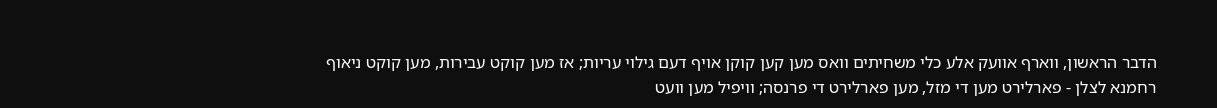הדבר הראשון, ווארף אוועק אלע כלי משחיתים וואס מען קען קוקן אויף דעם גילוי עריות; אז מען קוקט עבירות, מען קוקט ניאוף רחמנא לצלן - פארלירט מען די מזל, מען פארלירט די פרנסה; וויפיל מען וועט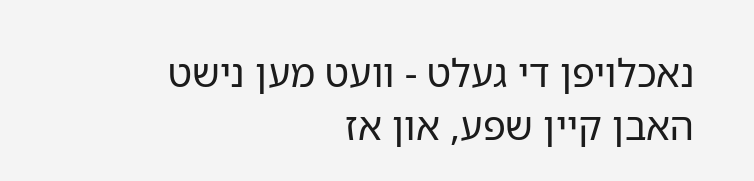נאכלויפן די געלט - וועט מען נישט האבן קיין שפע, און אז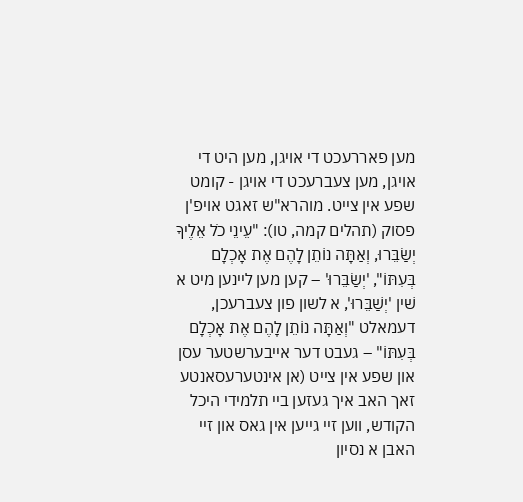מען פאררעכט די אויגן, מען היט די אויגן, מען צעברעכט די אויגן - קומט שפע אין צייט. מוהרא"ש זאגט אויפ'ן פסוק (תהלים קמה, טו): "עֵינֵי כֹל אֵלֶיךָ יְשַׂבֵּרוּ, וְאַתָּה נוֹתֵן לָהֶם אֶת אָכְלָם בְּעִתּוֹ", 'יְשַׂבֵּרוּ' – קען מען ליינען מיט א שׁין 'יְשַׁבֵּרוּ', א לשון פון צעברעכן, דעמאלט "וְאַתָּה נוֹתֵן לָהֶם אֶת אָכְלָם בְּעִתּוֹ" – געבט דער אייבערשטער עסן און שפע אין צייט (אן אינטערעסאנטע זאך האב איך געזען ביי תלמידי היכל הקודש, ווען זיי גייען אין גאס און זיי האבן א נסיון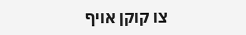צו קוקן אויף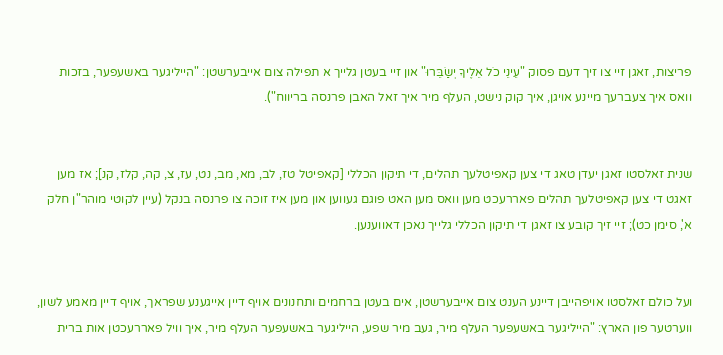פריצות, זאגן זיי צו זיך דעם פסוק "עֵינֵי כֹל אֵלֶיךָ יְשַׂבֵּרוּ" און זיי בעטן גלייך א תפילה צום אייבערשטן: "הייליגער באשעפער, בזכות וואס איך צעברעך מיינע אויגן, איך קוק נישט, העלף מיר איך זאל האבן פרנסה בריווח").


שנית זאלסטו זאגן יעדן טאג די צען קאפיטלעך תהלים, די תיקון הכללי [קאפיטל טז, לב, מא, מב, נט, עז, צ, קה, קלז, קנ]; אז מען זאגט די צען קאפיטלעך תהלים פאררעכט מען וואס מען האט פוגם געווען און מען איז זוכה צו פרנסה בנקל (עיין לקוטי מוהר"ן חלק א', סימן כט); זיי זיך קובע צו זאגן די תיקון הכללי גלייך נאכן דאווענען.


ועל כולם זאלסטו אויפהייבן דיינע הענט צום אייבערשטן, אים בעטן ברחמים ותחנונים אויף דיין אייגענע שפראך, אויף דיין מאמע לשון, ווערטער פון הארץ: "הייליגער באשעפער העלף מיר, געב מיר שפע, הייליגער באשעפער העלף מיר, איך וויל פאררעכטן אות ברית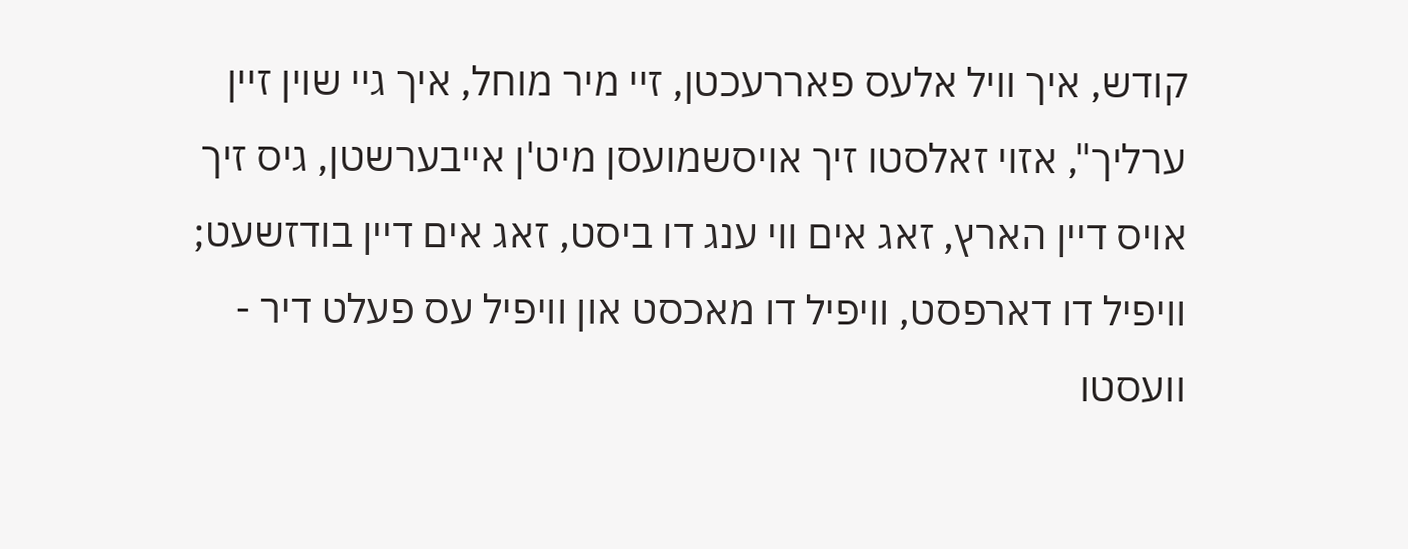קודש, איך וויל אלעס פאררעכטן, זיי מיר מוחל, איך גיי שוין זיין ערליך", אזוי זאלסטו זיך אויסשמועסן מיט'ן אייבערשטן, גיס זיך אויס דיין הארץ, זאג אים ווי ענג דו ביסט, זאג אים דיין בודזשעט; וויפיל דו דארפסט, וויפיל דו מאכסט און וויפיל עס פעלט דיר - וועסטו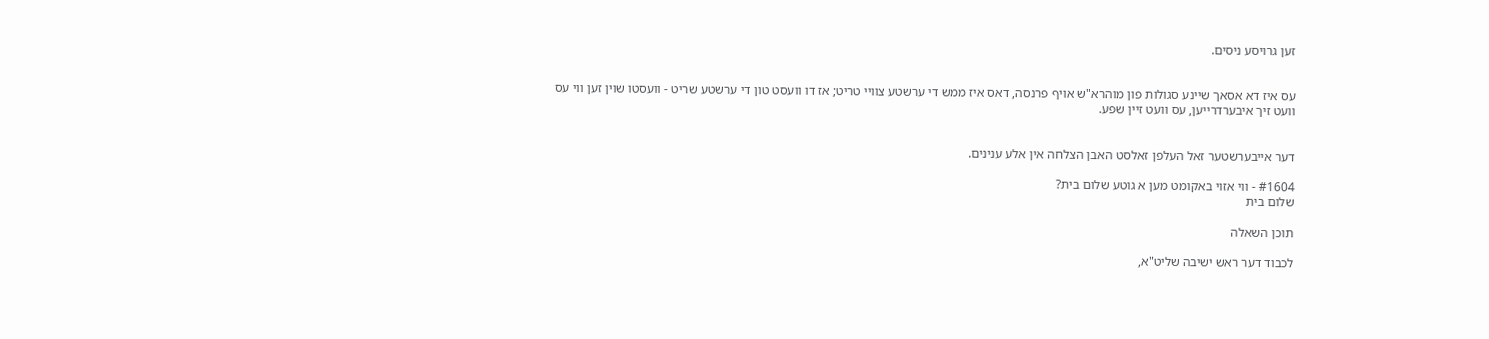זען גרויסע ניסים.


עס איז דא אסאך שיינע סגולות פון מוהרא"ש אויף פרנסה, דאס איז ממש די ערשטע צוויי טריט; אז דו וועסט טון די ערשטע שריט - וועסטו שוין זען ווי עס וועט זיך איבערדרייען, עס וועט זיין שפע.


דער אייבערשטער זאל העלפן זאלסט האבן הצלחה אין אלע ענינים.

#1604 - ווי אזוי באקומט מען א גוטע שלום בית?
שלום בית

תוכן השאלה

לכבוד דער ראש ישיבה שליט"א,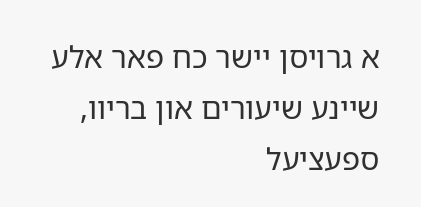א גרויסן יישר כח פאר אלע שיינע שיעורים און בריוו, ספעציעל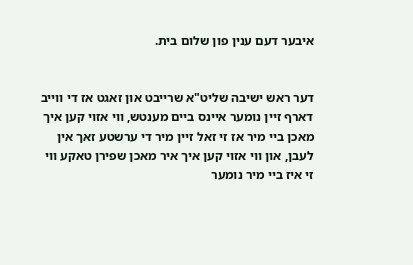איבער דעם ענין פון שלום בית.


דער ראש ישיבה שליט"א שרייבט און זאגט אז די ווייב דארף זיין נומער איינס ביים מענטש, ווי אזוי קען איך מאכן ביי מיר אז זי זאל זיין מיר די ערשטע זאך אין לעבן, און ווי אזוי קען איך איר מאכן שפירן טאקע ווי זי איז ביי מיר נומער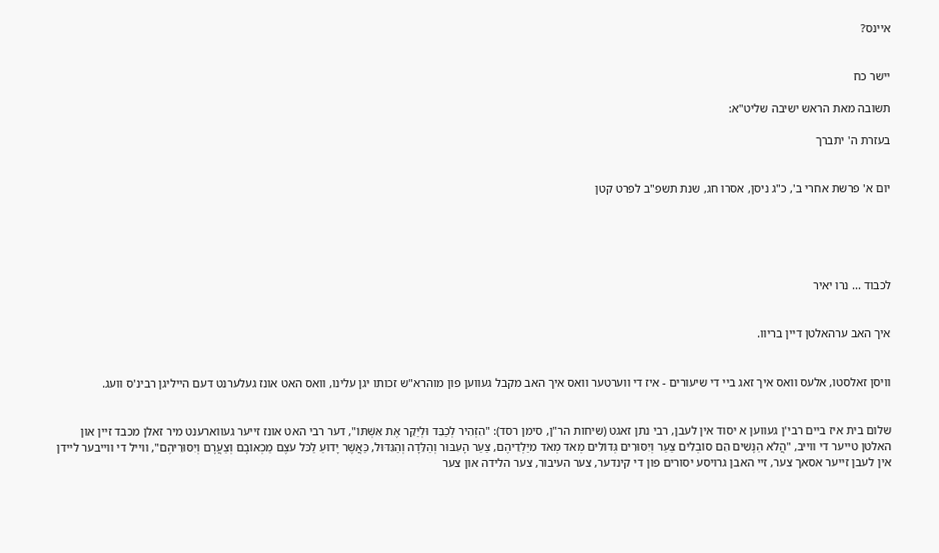איינס?


יישר כח

תשובה מאת הראש ישיבה שליט"א:

בעזרת ה' יתברך


יום א' פרשת אחרי ב', כ"ג ניסן, אסרו חג, שנת תשפ"ב לפרט קטן





לכבוד ... נרו יאיר


איך האב ערהאלטן דיין בריוו.


וויסן זאלסטו, אלעס וואס איך זאג ביי די שיעורים - איז די ווערטער וואס איך האב מקבל געווען פון מוהרא"ש זכותו יגן עלינו, וואס האט אונז געלערנט דעם הייליגן רבינ'ס וועג.


שלום בית איז ביים רבי'ן געווען א יסוד אין לעבן, רבי נתן זאגט (שיחות הר"ן, סימן רסד): "הִזְהִיר לְכַבֵּד וּלְיַקֵּר אֶת אִשְׁתּוֹ", דער רבי האט אונז זייער געווארענט מיר זאלן מכבד זיין און האלטן טייער די ווייב, "הֲלֹא הַנָּשִׁים הֵם סוֹבְלִים צַעַר וְיִסּוּרִים גְּדוֹלִים מְאֹד מְאֹד מִיַּלְדֵיהֶם, צַעַר הָעִבּוּר וְהַלֵּדָה וְהַגִּדּוּל, כַּאֲשֶׁר יָדוּעַ לַכֹּל עֹצֶם מַכְאוֹבָם וְצַעֲרָם וְיִסּוּרֵיהֶם", ווייל די ווייבער ליידן אין לעבן זייער אסאך צער, זיי האבן גרויסע יסורים פון די קינדער, צער העיבור, צער הלידה און צער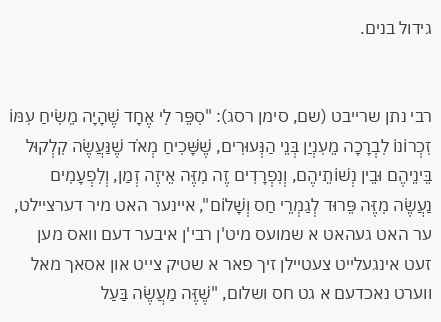גידול בנים.


רבי נתן שרייבט (שם, סימן רסג): "סִפֵּר לִי אֶחָד שֶׁהָיָה מֵשִׂיחַ עִמּוֹ זִכְרוֹנוֹ לִבְרָכָה מֵעִנְיַן בְּנֵי הַנְּעוּרִים, שֶׁשָּׁכִיחַ מְאֹד שֶׁנַּעֲשֶׂה קִלְקוּל בֵּינֵיהֶם וּבֵין נְשׁוֹתֵיהֶם, וְנִפְרָדִים זֶה מִזֶּה אֵיזֶה זְמַן, וְלִפְעָמִים נַעֲשֶׂה מִזֶּה פֵּרוּד לְגַמְרֵי חַס וְשָׁלוֹם", איינער האט מיר דערציילט, ער האט געהאט א שמועס מיט'ן רבי'ן איבער דעם וואס מען זעט אינגעלייט צעטיילן זיך פאר א שטיק צייט און אסאך מאל ווערט נאכדעם א גט חס ושלום, "שֶׁזֶּה מַעֲשֶׂה בַּעַל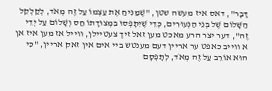דָּבָר", דאס איז מעשה שטן, "שֶׁמַּנִּיחַ אֶת עַצְמוֹ עַל זֶה מְאֹד, לְקַלְקֵל הַשָּׁלוֹם שֶׁל בְּנֵי הַנְּעוּרִים, כְּדֵי שֶׁיִּתָּפְסוּ בִּמְצוּדָתוֹ חַס וְשָׁלוֹם עַל יְדֵי זֶה", דער יצר הרע מאכט מען זאל זיך צעטיילן, ווייל אז מען איז אן א ווייב כאפט ער אריין דעם מענטש ביי אים אין זאק אריין, "כִּי הוּא אוֹרֵב עַל זֶה מְאֹד, לְתָפְסָם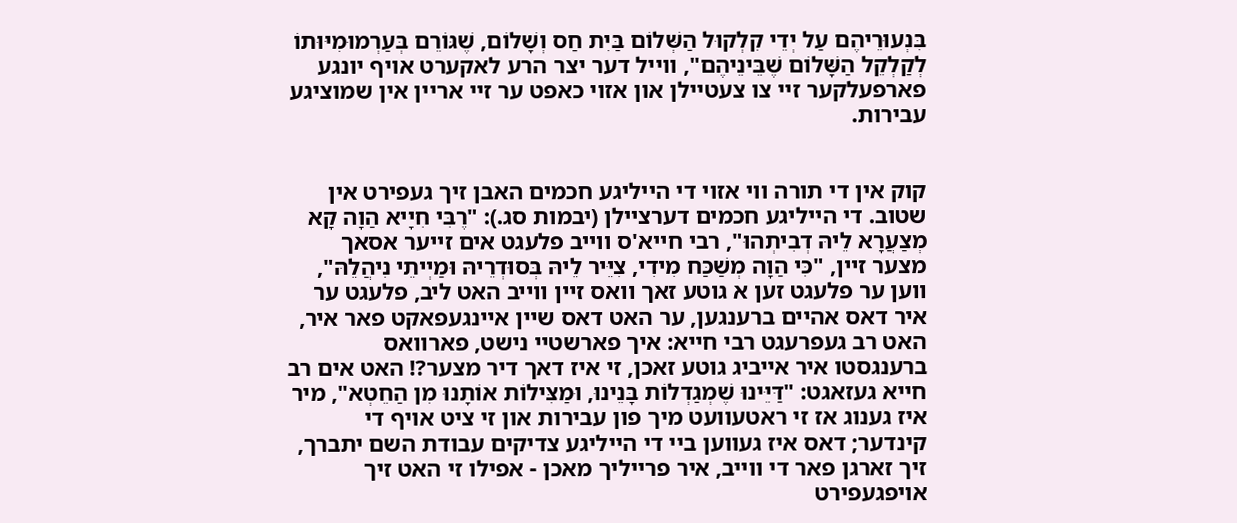בִּנְעוּרֵיהֶם עַל יְדֵי קִלְקוּל הַשְּׁלוֹם בַּיִת חַס וְשָׁלוֹם, שֶׁגּוֹרֵם בְּעַרְמוּמִיּוּתוֹ לְקַלְקֵל הַשָּׁלוֹם שֶׁבֵּינֵיהֶם", ווייל דער יצר הרע לאקערט אויף יונגע פארפעלקער זיי צו צעטיילן און אזוי כאפט ער זיי אריין אין שמוציגע עבירות.


קוק אין די תורה ווי אזוי די הייליגע חכמים האבן זיך געפירט אין שטוב. די הייליגע חכמים דערציילן (יבמות סג.): "רֶבִּי חִיָיא הַוָה קָא מְצַעֲרָא לֵיהּ דְבִיתְהוּ", רבי חייא'ס ווייב פלעגט אים זייער אסאך מצער זיין, "כִּי הַוָה מְשַׁכַּח מִידִי, צִיֵּיר לֵיהּ בְּסוּדְרֵיהּ וּמַיְיתֵי נִיהֲלֵהּ", ווען ער פלעגט זען א גוטע זאך וואס זיין ווייב האט ליב, פלעגט ער איר דאס אהיים ברענגען, ער האט דאס שיין איינגעפאקט פאר איר, האט רב געפרעגט רבי חייא: איך פארשטיי נישט, פארוואס ברענגסטו איר אייביג גוטע זאכן, זי איז דאך דיר מצער?! האט אים רב חייא געזאגט: "דַּיֵּינוּ שֶׁמְגַדְלוֹת בָּנֵינוּ, וּמַצִּילוֹת אוֹתָנוּ מִן הַחֵטְא", מיר איז גענוג אז זי ראטעוועט מיך פון עבירות און זי ציט אויף די קינדער; דאס איז געווען ביי די הייליגע צדיקים עבודת השם יתברך, זיך זארגן פאר די ווייב, איר פרייליך מאכן - אפילו זי האט זיך אויפגעפירט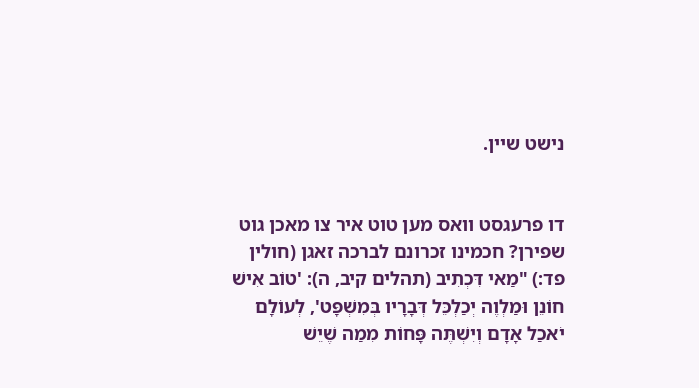נישט שיין.


דו פרעגסט וואס מען טוט איר צו מאכן גוט שפירן? חכמינו זכרונם לברכה זאגן (חולין פד:) "מַאי דִּכְתִיב (תהלים קיב, ה): 'טוֹב אִישׁ חוֹנֵן וּמַלְוֶה יְכַלְכֵּל דְּבָרָיו בְּמִשְׁפָּט', לְעוֹלָם יֹאכַל אָדָם וְיִשְׁתֶּה פָּחוֹת מִמַה שֶׁיֵשׁ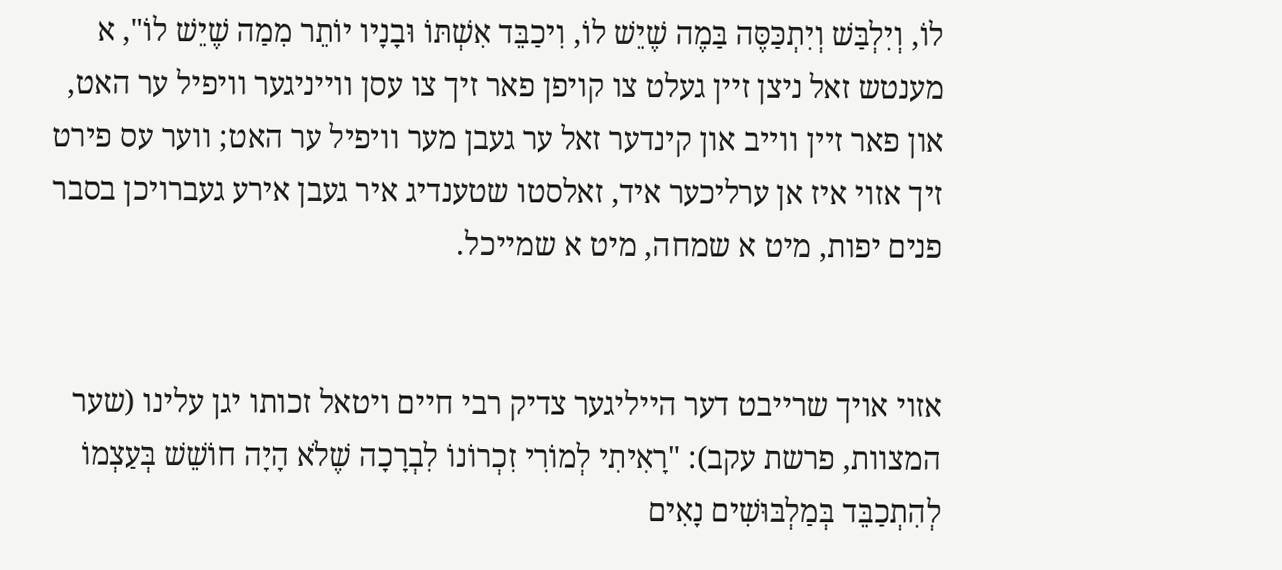לוֹ, וְיִלְבַּשׁ וְיִתְכַּסֶּה בַּמֶה שֶׁיֵשׁ לוֹ, וִיכַבֵּד אִשְׁתּוֹ וּבָנָיו יוֹתֵר מִמַה שֶׁיֵשׁ לוֹ", א מענטש זאל ניצן זיין געלט צו קויפן פאר זיך צו עסן ווייניגער וויפיל ער האט, און פאר זיין ווייב און קינדער זאל ער געבן מער וויפיל ער האט; ווער עס פירט זיך אזוי איז אן ערליכער איד, זאלסטו שטענדיג איר געבן אירע געברויכן בסבר פנים יפות, מיט א שמחה, מיט א שמייכל.


אזוי אויך שרייבט דער הייליגער צדיק רבי חיים ויטאל זכותו יגן עלינו (שער המצוות, פרשת עקב): "רָאִיתִי לְמוֹרִי זִכְרוֹנוֹ לִבְרָכָה שֶׁלֹא הָיָה חוֹשֵׁשׁ בְּעַצְמוֹ לְהִתְכַבֵּד בְּמַלְבּוּשִׁים נָאִים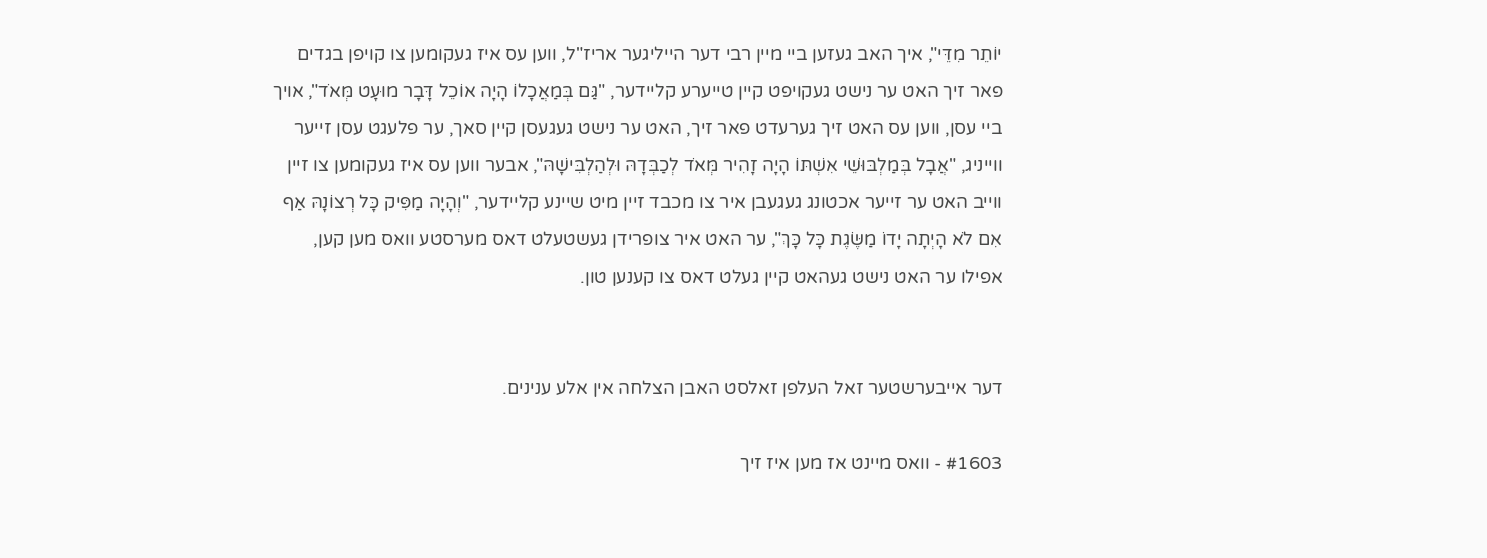יוֹתֵר מִדֵּי", איך האב געזען ביי מיין רבי דער הייליגער אריז"ל, ווען עס איז געקומען צו קויפן בגדים פאר זיך האט ער נישט געקויפט קיין טייערע קליידער, "גַּם בְּמַאֲכָלוֹ הָיָה אוֹכֵל דָּבָר מוּעָט מְּאֹד", אויך ביי עסן, ווען עס האט זיך גערעדט פאר זיך, האט ער נישט געגעסן קיין סאך, ער פלעגט עסן זייער ווייניג, "אֲבָל בְּמַלְבּוּשֵׁי אִשְׁתּוֹ הָיָה זָהִיר מְּאֹד לְכַבְּדָהּ וּלְהַלְבִּישָׁהּ", אבער ווען עס איז געקומען צו זיין ווייב האט ער זייער אכטונג געגעבן איר צו מכבד זיין מיט שיינע קליידער, "וְהָיָה מַפִּיק כָּל רְצוֹנָהּ אַף אִם לֹא הָיְתָה יָדוֹ מַשֶּׂגֶת כָּל כָּךְ", ער האט איר צופרידן געשטעלט דאס מערסטע וואס מען קען, אפילו ער האט נישט געהאט קיין געלט דאס צו קענען טון.


דער אייבערשטער זאל העלפן זאלסט האבן הצלחה אין אלע ענינים.

#1603 - וואס מיינט אז מען איז זיך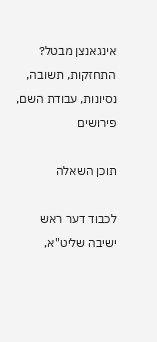אינגאנצן מבטל?
התחזקות, תשובה, נסיונות, עבודת השם, פירושים

תוכן השאלה

לכבוד דער ראש ישיבה שליט"א,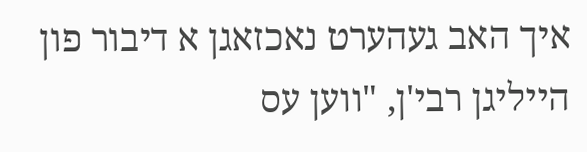איך האב געהערט נאכזאגן א דיבור פון הייליגן רבי'ן, "ווען עס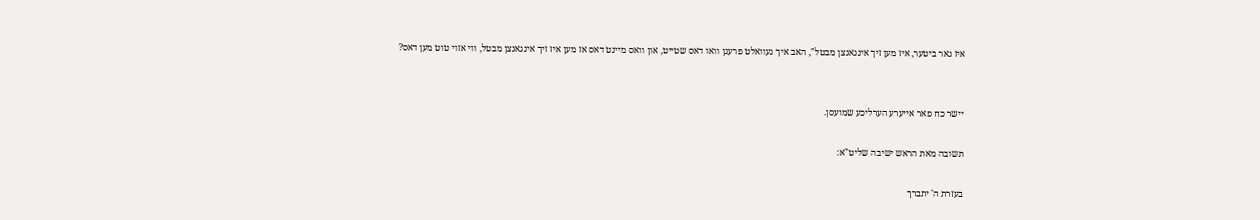איז גאר ביטער, איז מען זיך אינגאנצן מבטל", האב איך געוואלט פרעגן וואו דאס שטייט, און וואס מיינט דאס אז מען איז זיך אינגאנצן מבטל, ווי אזוי טוט מען דאס?


יישר כח פאר אייערע הערליכע שמועסן.

תשובה מאת הראש ישיבה שליט"א:

בעזרת ה' יתברך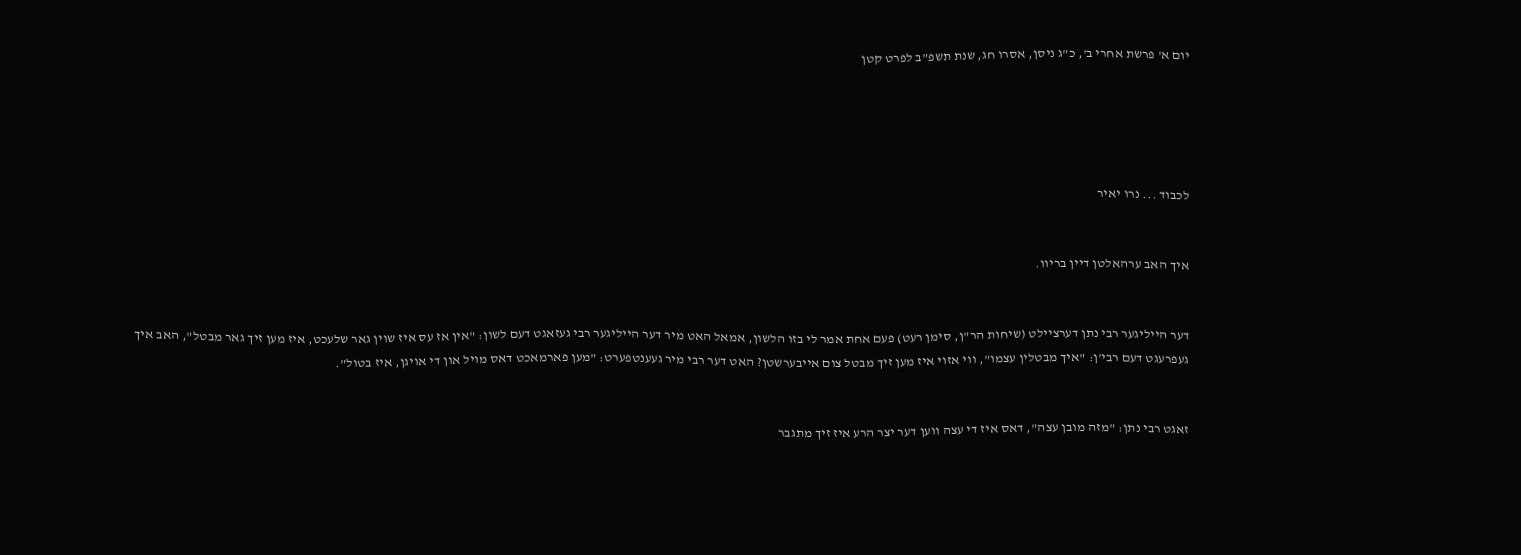יום א' פרשת אחרי ב', כ"ג ניסן, אסרו חג, שנת תשפ"ב לפרט קטן





לכבוד ... נרו יאיר


איך האב ערהאלטן דיין בריוו.


דער הייליגער רבי נתן דערציילט (שיחות הר"ן, סימן רעט) פעם אחת אמר לי בזו הלשון, אמאל האט מיר דער הייליגער רבי געזאגט דעם לשון: "אין אז עס איז שוין גאר שלעכט, איז מען זיך גאר מבטל", האב איך געפרעגט דעם רבי'ן: "איך מבטלין עצמו", ווי אזוי איז מען זיך מבטל צום אייבערשטן? האט דער רבי מיר געענטפערט: "מען פארמאכט דאס מויל און די אויגן, איז בטול".


זאגט רבי נתן: "מזה מובן עצה", דאס איז די עצה ווען דער יצר הרע איז זיך מתגבר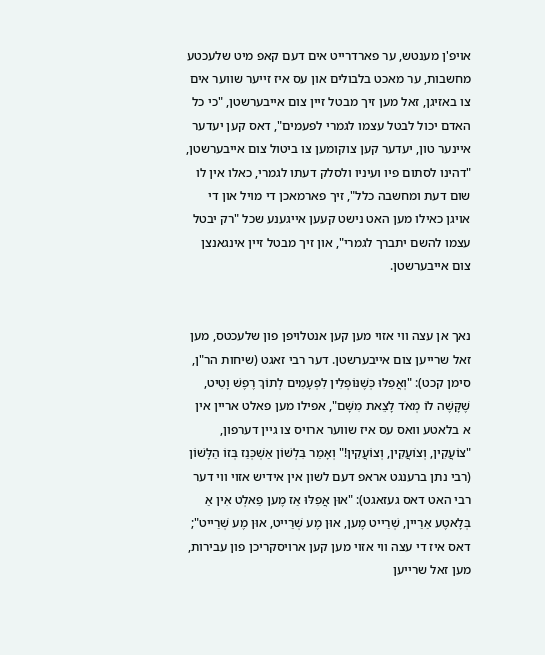אויפ'ן מענטש, ער פארדרייט אים דעם קאפ מיט שלעכטע מחשבות, ער מאכט בלבולים און עס איז זייער שווער אים צו באזיגן, זאל מען זיך מבטל זיין צום אייבערשטן, "כי כל האדם יכול לבטל עצמו לגמרי לפעמים", דאס קען יעדער איינער טון, יעדער קען צוקומען צו ביטול צום אייבערשטן, "דהינו לסתום פיו ועיניו ולסלק דעתו לגמרי, כאלו אין לו שום דעת ומחשבה כלל", זיך פארמאכן די מויל און די אויגן כאילו מען האט נישט קעען אייגענע שכל "רק יבטל עצמו להשם יתברך לגמרי", און זיך מבטל זיין אינגאנצן צום אייבערשטן.


נאך אן עצה ווי אזוי מען קען אנטלויפן פון שלעכטס, מען זאל שרייען צום אייבערשטן. דער רבי זאגט (שיחות הר"ן, סימן קכט): "וְאֲפִלּוּ כְּשֶׁנּוֹפְלִין לִפְעָמִים לְתוֹךְ רֶפֶשׁ וָטִיט, שֶׁקָּשֶׁה לוֹ מְאֹד לָצֵאת מִשָּׁם", אפילו מען פאלט אריין אין א בלאטע וואס עס איז שווער ארויס צו גיין דערפון, "צוֹעֲקִין, וְצוֹעֲקִין, וְצוֹעֲקִין!" וְאָמַר בִּלְשׁוֹן אַשְׁכְּנַז בְּזוֹ הַלָּשׁוֹן (רבי נתן ברענגט אראפ דעם לשון אין אידיש אזוי ווי דער רבי האט דאס געזאגט): "אוּן אֲפִלּוּ אַז מֶען פַאלְט אִין אַ בְּלָאטֶע אַרַיין, שְׁרַייט מֶען, אוּן מֶע שְׁרַייט, אוּן מֶע שְׁרַייט"; דאס איז די עצה ווי אזוי מען קען ארויסקריכן פון עבירות, מען זאל שרייען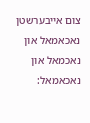צום אייבערשטן נאכאמאל און נאכמאל און נאכאמאל: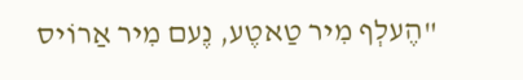"הֶעלְף מִיר טַאטֶע, נֶעם מִיר אַרוֹיס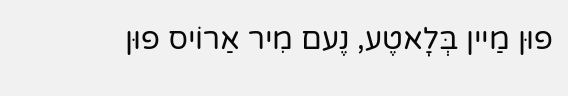פוּן מַיין בְּלָאטֶע, נֶעם מִיר אַרוֹיס פוּן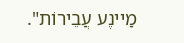מַיינֶע עֲבֵירוֹת".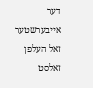דער אייבערשטער זאל העלפן זאלסט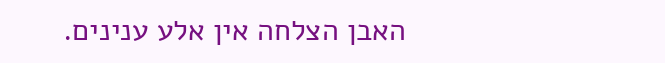האבן הצלחה אין אלע ענינים.